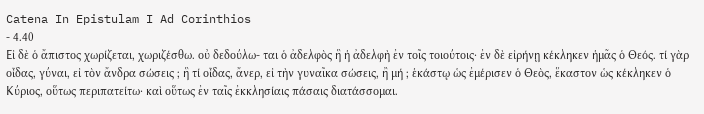Catena In Epistulam I Ad Corinthios
- 4.40
Εἰ δὲ ὁ ἄπιστος χωρίζεται, χωριζέσθω. οὐ δεδούλω- ται ὁ ἀδελφὸς ἣ ἡ ἀδελφὴ ἐν τοῖς τοιούτοις· ἐν δὲ εἰρήνῃ κέκληκεν ἡμᾶς ὁ Θεός. τί γὰρ οἶδας, γύναι, εἰ τὸν ἄνδρα σώσεις ; ἣ τί οἶδας, ἄνερ, εἰ τὴν γυναῖκα σώσεις, ἢ μή ; ἑκάστῳ ὡς ἐμέρισεν ὁ Θεὸς, ἕκαστον ὡς κέκληκεν ὁ Κύριος, οὕτως περιπατείτω· καὶ οὕτως ἐν ταῖς ἐκκλησίαις πάσαις διατάσσομαι.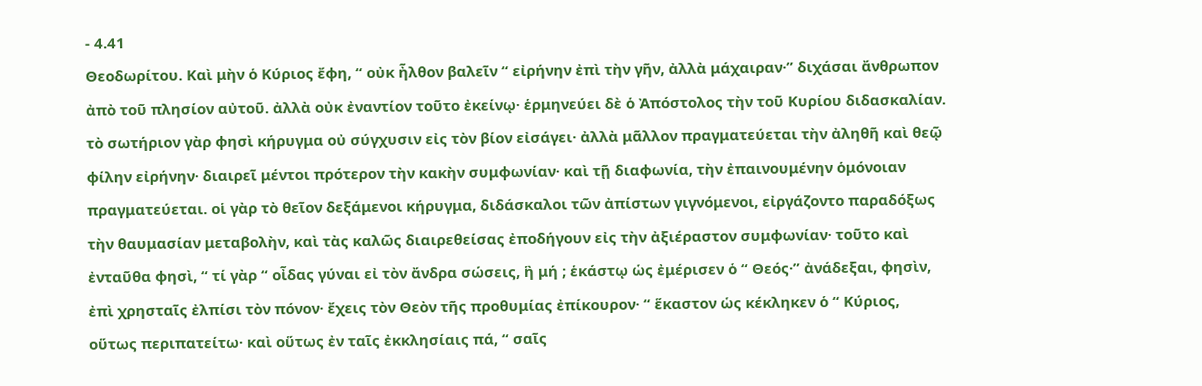- 4.41
Θεοδωρίτου. Καὶ μὴν ὁ Κύριος ἔφη, “ οὐκ ἦλθον βαλεῖν “ εἰρήνην ἐπὶ τὴν γῆν, ἀλλὰ μάχαιραν·” διχάσαι ἄνθρωπον ἀπὸ τοῦ πλησίον αὐτοῦ. ἀλλὰ οὐκ ἐναντίον τοῦτο ἐκείνῳ· ἑρμηνεύει δὲ ὁ Ἀπόστολος τὴν τοῦ Κυρίου διδασκαλίαν. τὸ σωτήριον γὰρ φησὶ κήρυγμα οὐ σύγχυσιν εἰς τὸν βίον εἰσάγει· ἀλλὰ μᾶλλον πραγματεύεται τὴν ἀληθῆ καὶ θεῷ φίλην εἰρήνην· διαιρεῖ μέντοι πρότερον τὴν κακὴν συμφωνίαν· καὶ τῇ διαφωνία, τὴν ἐπαινουμένην ὁμόνοιαν πραγματεύεται. οἱ γὰρ τὸ θεῖον δεξάμενοι κήρυγμα, διδάσκαλοι τῶν ἀπίστων γιγνόμενοι, εἰργάζοντο παραδόξως τὴν θαυμασίαν μεταβολὴν, καὶ τὰς καλῶς διαιρεθείσας ἐποδήγουν εἰς τὴν ἀξιέραστον συμφωνίαν· τοῦτο καὶ ἐνταῦθα φησὶ, “ τί γὰρ “ οἶδας γύναι εἰ τὸν ἄνδρα σώσεις, ἣ μή ; ἑκάστῳ ὡς ἐμέρισεν ὁ “ Θεός·” ἀνάδεξαι, φησὶν, ἐπὶ χρησταῖς ἐλπίσι τὸν πόνον· ἔχεις τὸν Θεὸν τῆς προθυμίας ἐπίκουρον· “ ἕκαστον ὡς κέκληκεν ὁ “ Κύριος, οὕτως περιπατείτω· καὶ οὕτως ἐν ταῖς ἐκκλησίαις πά, “ σαῖς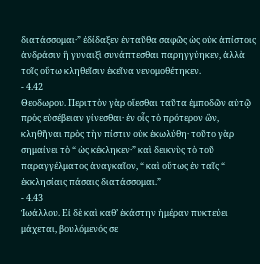διατάσσομαι·” ἐδίδαξεν ἐνταῦθα σαφῶς ὡς οὐκ ἀπίστοις ἀνδράσιν ἣ γυναιξὶ συνάπτεσθαι παρηγγύηκεν, ἀλλὰ τοῖς οὕτω κληθεῖσιν ἐκεῖνα νενομοθέτηκεν.
- 4.42
Θεοδωρου. Περιττὸν γὰρ οἴεσθαι ταῦτα ἐμποδῶν αὐτῷ πρὸς εὐσέβειαν γίνεσθαι· ἐν οἷς τὸ πρότερον ὣν, κληθῆναι πρὸς τὴν πίστιν οὐκ ἐκωλύθη· τοῦτο γὰρ σημαίνει τὸ “ ὡς κέκληκεν·” καὶ δεικνὺς τὸ τοῦ παραγγέλματος ἀναγκαῖον, “ καὶ οὕτως ἐν ταῖς “ ἐκκλησίαις πάσαις διατάσσομαι.”
- 4.43
Ἰωάλλου. Εἰ δὲ καὶ καθ’ ἑκάστην ἡμέραν πυκτεύει μάχεται, βουλόμενός σε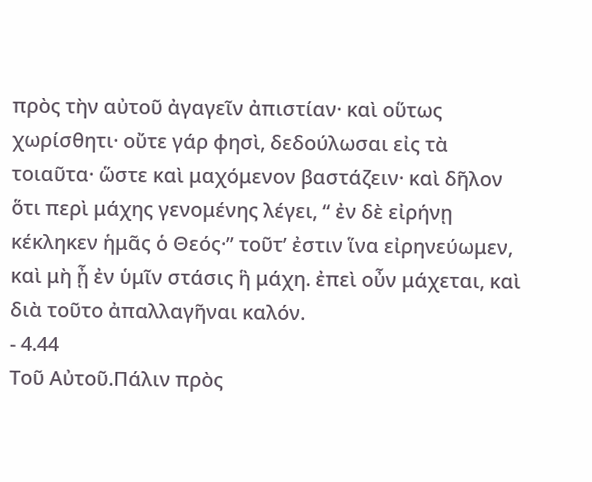πρὸς τὴν αὐτοῦ ἀγαγεῖν ἀπιστίαν· καὶ οὕτως χωρίσθητι· οὔτε γάρ φησὶ, δεδούλωσαι εἰς τὰ τοιαῦτα· ὥστε καὶ μαχόμενον βαστάζειν· καὶ δῆλον ὅτι περὶ μάχης γενομένης λέγει, “ ἐν δὲ εἰρήνῃ κέκληκεν ἡμᾶς ὁ Θεός·” τοῦτ’ ἐστιν ἵνα εἰρηνεύωμεν, καὶ μὴ ᾖ ἐν ὑμῖν στάσις ἣ μάχη. ἐπεὶ οὖν μάχεται, καὶ διὰ τοῦτο ἀπαλλαγῆναι καλόν.
- 4.44
Τοῦ Αὐτοῦ.Πάλιν πρὸς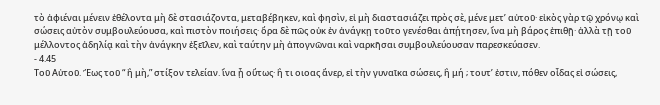τὸ ἀφιέναι μένειν ἐθέλοντα μὴ δὲ στασιάζοντα, μεταβέβηκεν, καὶ φησὶν, εἰ μὴ διαστασιάζει πρὸς σὲ, μένε μετ’ αὐτοῦ· εἰκὸς γὰρ τῷ χρόνῳ καὶ σώσεις αὐτὸν συμβουλεύουσα, καὶ πιστὸν ποιήσεις· ὅρα δὲ πῶς οὐκ ἐν ἀνάγκῃ τοῦτο γενέσθαι ἀπῄτησεν, ἵνα μὴ βάρος ἐπιθῇ· ἀλλὰ τῇ τοῦ μέλλοντος ἀδηλίᾳ καὶ τὴν ἀνάγκην ἐξεῖλεν, καὶ ταύτην μὴ ἀπογνῶναι καὶ ναρκῆσαι συμβουλεύουσαν παρεσκεύασεν.
- 4.45
Τοῦ Αὐτοῦ. Ἕως τοῦ “ ἢ μὴ,” στίξον τελείαν. ἵνα ᾖ οὕτως· ἣ τι οιοας ἄνερ, εἰ τὴν γυναῖκα σώσεις, ἣ μή ; τουτ’ ἐστιν, πόθεν οἶδας εἰ σώσεις,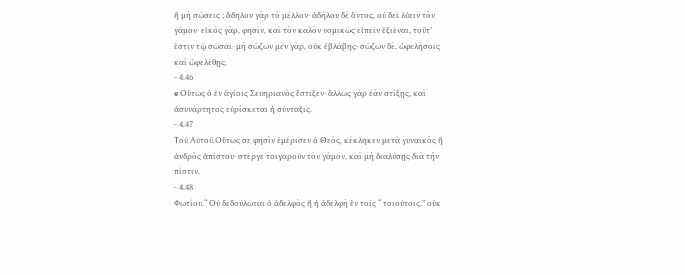ἣ μὴ σώσεις ; ἄδηλον γὰρ τὸ μέλλον· ἀδήλου δὲ ὄντος, οὐ δεῖ λύειν τὸν γάμον· εἰκὸς γὰρ, φησὶν, καὶ τὸν καλὸν νομικῶς εἰπεῖν ἐξιέναι, τοῦτ’ ἐστιν τῷ σῶσαι· μὴ σώζων μὲν γὰρ, οὐκ ἐβλάβης· σώζων δὲ, ὠφελήσοις καὶ ὠφελέθῃς.
- 4.46
e Οὕτως ὁ ἐν ἁγίοις Σευηριανὸς ἔστιξεν· ἄλλως γὰρ ἐὰν στίξῃς, καὶ ἀσυνάρτητος εὑρίσκεται ἡ σύνταξις.
- 4.47
Τοῦ Αὐτοῦ.Οὕτως σε φησὶν ἐμέρισεν ὁ Θεὸς, κέκληκεν μετὰ γυναικὸς ἣ ἀνδρὸς ἀπίστου· στέργε τοιγαροῦν τὸν γάμον, καὶ μὴ διαλύσῃς διὰ τὴν πίστιν.
- 4.48
Φωτίου.“ Οὐ δεδούλωται ὁ ἀδελφὸς ἣ ἡ ἀδελφὴ ἐν τοῖς “ τοιούτοις.” οὐκ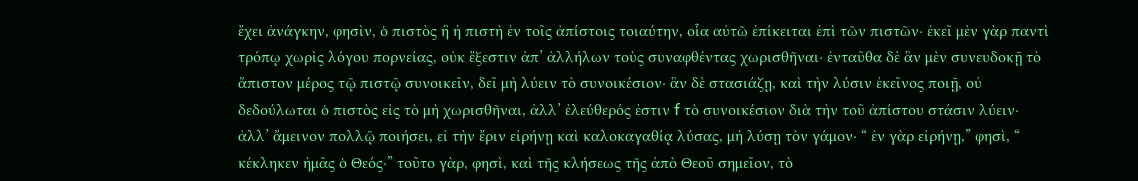ἔχει ἀνάγκην, φησὶν, ὁ πιστὸς ἣ ἡ πιστὴ ἐν τοῖς ἀπίστοις τοιαύτην, οἷα αὐτῶ ἐπίκειται ἐπὶ τῶν πιστῶν· ἐκεῖ μὲν γὰρ παντὶ τρόπῳ χωρὶς λόγου πορνείας, οὐκ ἔξεστιν ἀπ’ ἀλλήλων τοὺς συναφθέντας χωρισθῆναι· ἐνταῦθα δὲ ἃν μὲν συνευδοκῇ τὸ ἄπιστον μέρος τῷ πιστῷ συνοικεῖν, δεῖ μὴ λύειν τὸ συνοικέσιον· ἃν δὲ στασιάζῃ, καὶ τὴν λύσιν ἐκεῖνος ποιῇ, οὐ δεδούλωται ὁ πιστὸς εἰς τὸ μὴ χωρισθῆναι, ἀλλ’ ἐλεύθερός ἐστιν f τὸ συνοικέσιον διὰ τὴν τοῦ ἀπίστου στάσιν λύειν· ἀλλ’ ἄμεινον πολλῷ ποιήσει, εἰ τὴν ἔριν εἰρήνῃ καὶ καλοκαγαθίᾳ λύσας, μὴ λύσῃ τὸν γάμον· “ ἐν γὰρ εἰρήνῃ,” φησὶ, “ κέκληκεν ἡμᾶς ὁ Θεός·” τοῦτο γὰρ, φησὶ, καὶ τῆς κλήσεως τῆς ἀπὸ Θεοῦ σημεῖον, τὸ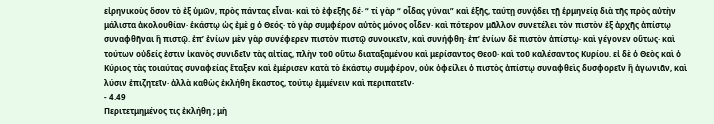εἰρηνικοὺς ὅσον τὸ ἐξ ὑμῶν, πρὸς πάντας εἶναι· καὶ τὸ ἐφεξῆς δέ· “ τί γὰρ “ οἶδας γύναι” καὶ ἑξῆς, ταύτῃ συνᾴδει τῇ ἑρμηνείᾳ διὰ τῆς πρὸς αὐτὴν μάλιστα ἀκολουθίαν· ἑκάστῳ ὡς ἐμὲ g ὁ Θεός· τὸ γὰρ συμφέρον αὐτὸς μόνος οἶδεν· καὶ πότερον μᾶλλον συνετέλει τὸν πιστὸν ἐξ ἀρχῆς ἀπίστῳ συναφθῆναι ἣ πιστῷ. ἐπ’ ἐνίων μὲν γὰρ συνέφερεν πιστὸν πιστῷ συνοικεῖν, καὶ συνήφθη· ἐπ’ ἐνίων δὲ πιστὸν ἀπίστῳ· καὶ γέγονεν οὕτως· καὶ τούτων οὐδείς ἐστιν ἰκανὸς συνιδεῖν τὰς αἰτίας, πλὴν τοῦ οὕτω διαταξαμένου καὶ μερίσαντος Θεοῦ· καὶ τοῦ καλέσαντος Κυρίου. εἰ δὲ ὁ Θεὸς καὶ ὁ Κύριος τὰς τοιαύτας συναφείας ἔταξεν καὶ ἐμέρισεν κατὰ τὸ ἑκάστῳ συμφέρον, οὐκ ὀφείλει ὁ πιστὸς ἀπίστῳ συναφθεὶς δυσφορεῖν ἣ ἀγωνιᾶν, καὶ λύσιν ἐπιζητεῖν· ἀλλὰ καθὼς ἐκλήθη ἕκαστος, τούτῳ ἐμμένειν καὶ περιπατεῖν·
- 4.49
Περιτετμημένος τις ἐκλήθη ; μὴ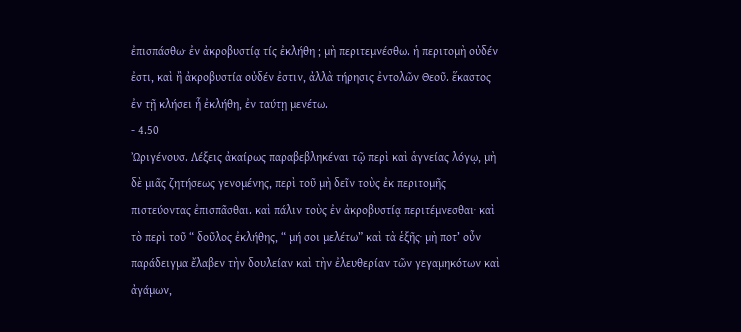ἐπισπάσθω· ἐν ἀκροβυστίᾳ τίς ἐκλήθη ; μὴ περιτεμνέσθω. ἡ περιτομὴ οὐδέν ἐστι, καὶ ἢ ἀκροβυστία οὐδέν ἐστιν, ἀλλὰ τήρησις ἐντολῶν Θεοῦ. ἕκαστος ἐν τῇ κλήσει ἧ ἐκλήθη, ἐν ταύτῃ μενέτω.
- 4.50
Ὠριγένουσ. Λέξεις ἀκαίρως παραβεβληκέναι τῷ περὶ καὶ ἁγνείας λόγῳ, μὴ δὲ μιᾶς ζητήσεως γενομένης, περὶ τοῦ μὴ δεῖν τοὺς ἐκ περιτομῆς πιστεύοντας ἐπισπᾶσθαι. καὶ πάλιν τοὺς ἐν ἀκροβυστίᾳ περιτέμνεσθαι· καὶ τὸ περὶ τοῦ “ δοῦλος ἐκλήθης, “ μή σοι μελέτω” καὶ τὰ ἑξῆς· μὴ ποτ’ οὖν παράδειγμα ἔλαβεν τὴν δουλείαν καὶ τὴν ἐλευθερίαν τῶν γεγαμηκότων καὶ ἀγάμων,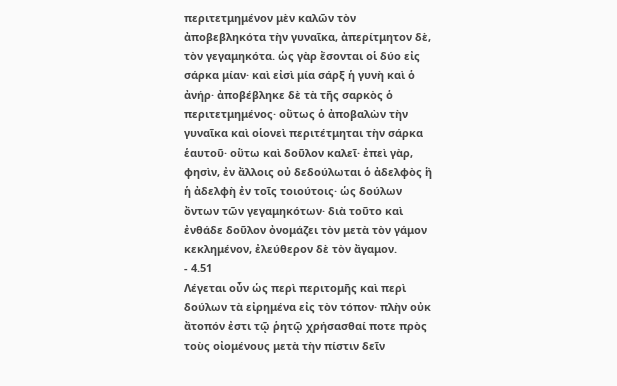περιτετμημένον μὲν καλῶν τὸν ἀποβεβληκότα τὴν γυναῖκα, ἀπερίτμητον δὲ, τὸν γεγαμηκότα. ὡς γὰρ ἔσονται οἱ δύο εἰς σάρκα μίαν· καὶ εἰσὶ μία σάρξ ἡ γυνὴ καὶ ὁ ἀνήρ· ἀποβέβληκε δὲ τὰ τῆς σαρκὸς ὁ περιτετμημένος· οὕτως ὁ ἀποβαλὼν τὴν γυναῖκα καὶ οἱονεὶ περιτέτμηται τὴν σάρκα ἑαυτοῦ· οὕτω καὶ δοῦλον καλεῖ· ἐπεὶ γὰρ, φησὶν, ἐν ἄλλοις οὐ δεδούλωται ὁ ἀδελφὸς ἣ ἡ ἀδελφὴ ἐν τοῖς τοιούτοις· ὡς δούλων ὄντων τῶν γεγαμηκότων· διὰ τοῦτο καὶ ἐνθάδε δοῦλον ὀνομάζει τὸν μετὰ τὸν γάμον κεκλημένον, ἐλεύθερον δὲ τὸν ἄγαμον.
- 4.51
Λέγεται οὖν ὡς περὶ περιτομῆς καὶ περὶ δούλων τὰ εἰρημένα εἰς τὸν τόπον· πλὴν οὐκ ἄτοπόν ἐστι τῷ ῥητῷ χρήσασθαί ποτε πρὸς τοὺς οἰομένους μετὰ τὴν πίστιν δεῖν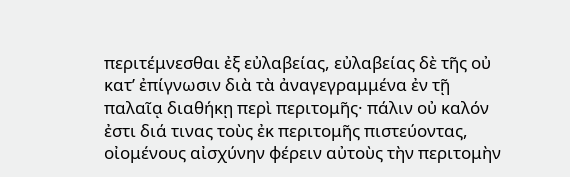περιτέμνεσθαι ἐξ εὐλαβείας, εὐλαβείας δὲ τῆς οὐ κατ’ ἐπίγνωσιν διὰ τὰ ἀναγεγραμμένα ἐν τῇ παλαῖᾳ διαθήκῃ περὶ περιτομῆς· πάλιν οὐ καλόν ἐστι διά τινας τοὺς ἐκ περιτομῆς πιστεύοντας, οἰομένους αἰσχύνην φέρειν αὐτοὺς τὴν περιτομὴν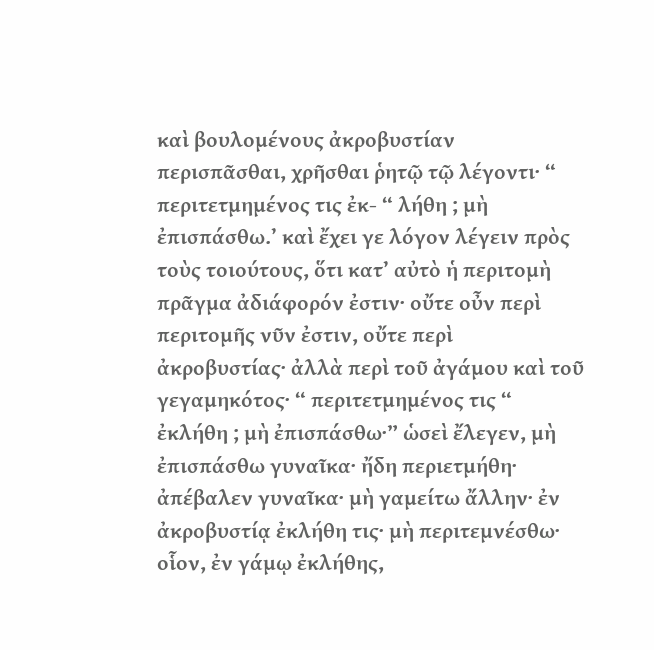καὶ βουλομένους ἀκροβυστίαν περισπᾶσθαι, χρῆσθαι ῥητῷ τῷ λέγοντι· “ περιτετμημένος τις ἐκ- “ λήθη ; μὴ ἐπισπάσθω.’ καὶ ἔχει γε λόγον λέγειν πρὸς τοὺς τοιούτους, ὅτι κατ’ αὐτὸ ἡ περιτομὴ πρᾶγμα ἀδιάφορόν ἐστιν· οὔτε οὖν περὶ περιτομῆς νῦν ἐστιν, οὔτε περὶ ἀκροβυστίας· ἀλλὰ περὶ τοῦ ἀγάμου καὶ τοῦ γεγαμηκότος· “ περιτετμημένος τις “ ἐκλήθη ; μὴ ἐπισπάσθω·” ὡσεὶ ἔλεγεν, μὴ ἐπισπάσθω γυναῖκα· ἤδη περιετμήθη· ἀπέβαλεν γυναῖκα· μὴ γαμείτω ἄλλην· ἐν ἀκροβυστίᾳ ἐκλήθη τις· μὴ περιτεμνέσθω· οἷον, ἐν γάμῳ ἐκλήθης,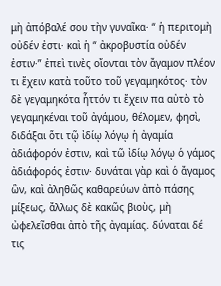μὴ ἀπόβαλέ σου τὴν γυναῖκα· “ ἡ περιτομὴ οὐδέν ἐστι· καὶ ἡ “ ἀκροβυστία οὐδέν ἐστιν·” ἐπεὶ τινὲς οἴονται τὸν ἄγαμον πλέον τι ἔχειν κατὰ τοῦτο τοῦ γεγαμηκότος· τὸν δὲ γεγαμηκότα ἧττόν τι ἔχειν πα αὐτὸ τὸ γεγαμηκέναι τοῦ ἀγάμου, θέλομεν, φησὶ, διδάξαι ὅτι τῷ ἰδίῳ λόγῳ ἡ ἀγαμία ἀδιάφορόν ἐστιν, καὶ τῶ ἰδίῳ λόγῳ ὁ γάμος ἀδιάφορός ἐστιν· δυνάται γὰρ καὶ ὁ ἄγαμος ὣν, καὶ ἀληθῶς καθαρεύων ἀπὸ πάσης μίξεως, ἄλλως δὲ κακῶς βιοὺς, μὴ ὠφελεῖσθαι ἀπὸ τῆς ἀγαμίας. δύναται δέ τις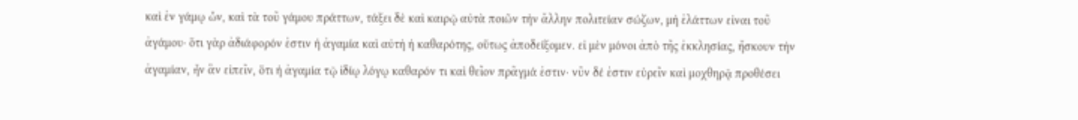καὶ ἐν γάμῳ ὦν, καὶ τὰ τοῦ γάμου πράττων, τάξει δὲ καὶ καιρῷ αὐτὰ ποιῶν τὴν ἄλλην πολιτείαν σώζων, μὴ ἐλάττων εἰναι τοῦ ἀγάμου· ὅτι γὰρ ἀδιάφορόν ἐστιν ἡ ἀγαμία καὶ αὐτὴ ἡ καθαρότης, οὕτως ἀποδείξομεν. εἰ μὲν μόνοι ἀπὸ τῆς ἐκκλησίας, ἤσκουν τὴν ἀγαμίαν, ἦν ἃν εἰπεῖν, ὅτι ἡ ἀγαμία τῷ ἰδίῳ λόγῳ καθαρόν τι καὶ θεῖον πρᾶγμά ἐστιν· νῦν δέ ἐστιν εὑρεῖν καὶ μοχθηρᾷ προθέσει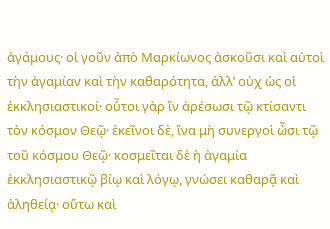ἀγάμους· οἱ γοῦν ἀπὸ Μαρκίωνος ἀσκοῦσι καὶ αὐτοὶ τὴν ἀγαμίαν καὶ τὴν καθαρότητα, ἀλλ’ οὐχ ὡς οἱ ἐκκλησιαστικοί· οὗτοι γὰρ ἵν ἀρέσωσι τῷ κτίσαντι τὸν κόσμον Θεῷ· ἐκεῖνοι δὲ, ἵνα μὴ συνεργοὶ ὦσι τῷ τοῦ κόσμου Θεῷ· κοσμεῖται δὲ ἡ ἀγαμία ἐκκλησιαστικῷ βίῳ καὶ λόγῳ, γνώσει καθαρᾷ καὶ ἀληθείᾳ· οὕτω καὶ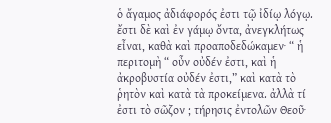ὁ ἄγαμος ἀδιάφορός ἐστι τῷ ἰδίῳ λόγῳ. ἔστι δὲ καὶ ἐν γάμῳ ὄντα, ἀνεγκλήτως εἶναι, καθὰ καὶ προαποδεδώκαμεν· “ ἡ περιτομὴ “ οὖν οὐδέν ἐστι, καὶ ἡ ἀκροβυστία οὐδέν ἐστι,” καὶ κατὰ τὸ ῥητὸν καὶ κατὰ τὰ προκείμενα. ἀλλὰ τί ἐστι τὸ σῶζον ; τήρησις ἐντολῶν Θεοῦ·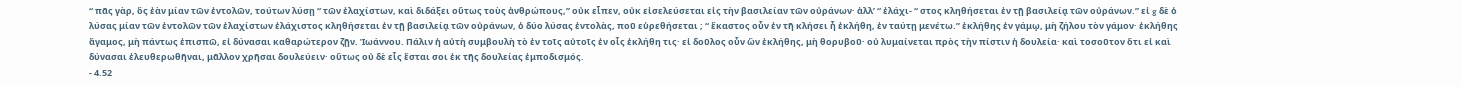“ πᾶς γὰρ, ὃς ἐὰν μίαν τῶν ἐντολῶν, τούτων λύσῃ “ τῶν ἐλαχίστων, καὶ διδάξει οὕτως τοὺς ἀνθρώπους,” οὐκ εἶπεν, οὐκ εἰσελεύσεται εἰς τὴν βασιλείαν τῶν οὐράνων· ἀλλ’ “ ἐλάχι- “ στος κληθήσεται ἐν τῇ βασιλείᾳ τῶν οὐράνων.” εἰ g δὲ ὁ λύσας μίαν τῶν ἐντολῶν τῶν ἐλαχίστων ἐλάχιστος κληθήσεται ἐν τῇ βασιλείᾳ τῶν οὐράνων, ὁ δύο λύσας ἐντολὰς, ποῦ εὑρεθήσεται ; “ ἕκαστος οὖν ἐν τῆ κλήσει ἧ ἐκλήθη, ἐν ταύτῃ μενέτω.” ἐκλήθης ἐν γάμῳ, μὴ ζήλου τὸν γάμον· ἐκλήθης ἄγαμος, μὴ πάντως ἐπισπῶ, εἰ δύνασαι καθαρώτερον ζῇν. Ἰωάννου. Πάλιν ἡ αὐτὴ συμβουλὴ τὸ ἐν τοῖς αὐτοῖς ἐν οἷς ἐκλήθη τις· εἰ δοῦλος οὖν ὣν ἐκλήθης, μὴ θορυβοῦ· οὐ λυμαίνεται πρὸς τὴν πίστιν ἡ δουλεία· καὶ τοσοῦτον ὅτι εἰ καὶ δύνασαι ἐλευθερωθῆναι, μᾶλλον χρῆσαι δουλεύειν· οὕτως οὐ δὲ εἷς ἔσται σοι ἐκ τῆς δουλείας ἐμποδισμός.
- 4.52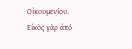Οἰκουμενίου. Εἰκὸς γὰρ ἀπό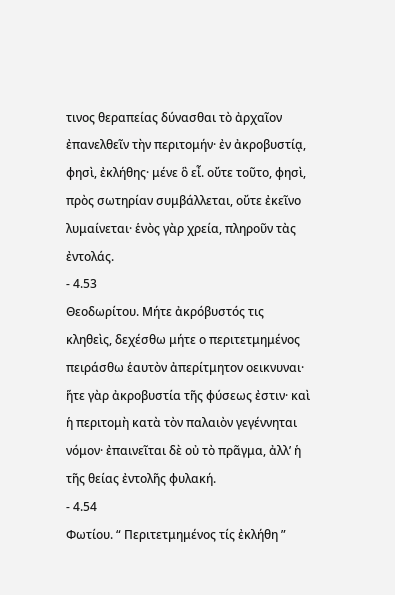τινος θεραπείας δύνασθαι τὸ ἀρχαῖον ἐπανελθεῖν τὴν περιτομήν· ἐν ἀκροβυστίᾳ, φησὶ, ἐκλήθης· μένε ὃ εἶ. οὔτε τοῦτο, φησὶ, πρὸς σωτηρίαν συμβάλλεται, οὔτε ἐκεῖνο λυμαίνεται· ἑνὸς γὰρ χρεία, πληροῦν τὰς ἐντολάς.
- 4.53
Θεοδωρίτου. Μήτε ἀκρόβυστός τις κληθεὶς, δεχέσθω μήτε ο περιτετμημένος πειράσθω ἑαυτὸν ἀπερίτμητον οεικνυναι· ἥτε γὰρ ἀκροβυστία τῆς φύσεως ἐστιν· καὶ ἡ περιτομὴ κατὰ τὸν παλαιὸν γεγέννηται νόμον· ἐπαινεῖται δὲ οὐ τὸ πρᾶγμα, ἀλλ’ ἡ τῆς θείας ἐντολῆς φυλακή.
- 4.54
Φωτίου. “ Περιτετμημένος τίς ἐκλήθη ”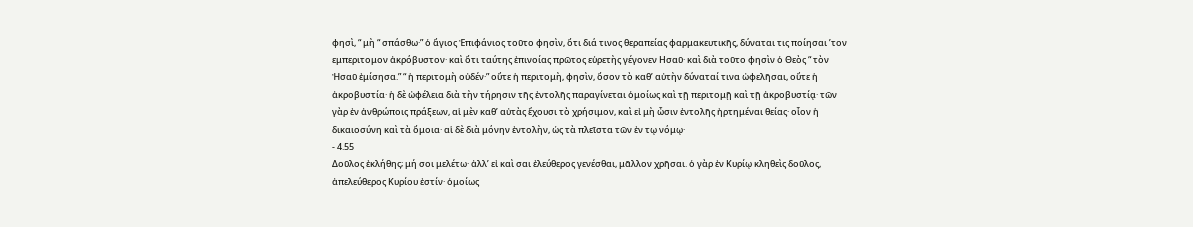φησὶ, “ μὴ “ σπάσθω·” ὁ ἅγιος Ἐπιφάνιος τοῦτο φησὶν, ὅτι διά τινος θεραπείας φαρμακευτικῆς, δύναται τις ποίησαι ’τον εμπεριτομον ἀκρόβυστον· καὶ ὅτι ταύτης ἐπινοίας πρῶτος εὑρετὴς γέγονεν Ησαῦ· καὶ διὰ τοῦτο φησὶν ὁ Θεὸς “ τὸν Ἠσαῦ ἐμίσησα.” “ ἡ περιτομὴ οὐδέν·” οὔτε ἡ περιτομὴ, φησὶν, ὅσον τὸ καθ’ αὐτὴν δύναταί τινα ὠφελῆσαι, οὔτε ἡ ἀκροβυστία· ἡ δὲ ὠφέλεια διὰ τὴν τήρησιν τῆς ἐντολῆς παραγίνεται ὁμοίως καὶ τῇ περιτομῇ καὶ τῇ ἀκροβυστίᾳ· τῶν γὰρ ἐν ἀνθρώποις πράξεων, αἱ μὲν καθ’ αὐτὰς ἔχουσι τὸ χρήσιμον, καὶ εἰ μὴ ὦσιν ἐντολῆς ἠρτημέναι θείας· οἷον ἡ δικαιοσύνη καὶ τὰ ὅμοια· αἱ δὲ διὰ μόνην ἐντολὴν, ὡς τὰ πλεῖστα τῶν ἐν τῳ νόμῳ·
- 4.55
Δοῦλος ἐκλήθης; μή σοι μελέτω· ἀλλ’ εἰ καὶ σαι ἐλεύθερος γενέσθαι, μᾶλλον χρῆσαι. ὁ γὰρ ἐν Κυρίῳ κληθεὶς δοῦλος, ἀπελεύθερος Κυρίου ἐστίν· ὁμοίως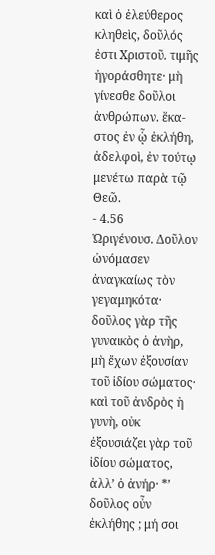καὶ ὁ ἐλεύθερος κληθεὶς, δοῦλός ἐστι Χριστοῦ. τιμῆς ἠγοράσθητε· μὴ γίνεσθε δοῦλοι ἀνθρώπων. ἕκα- στος ἐν ᾧ ἐκλήθη, ἀδελφοὶ, ἐν τούτῳ μενέτω παρὰ τῷ Θεῶ.
- 4.56
Ὠριγένουσ. Δοῦλον ὠνόμασεν ἀναγκαίως τὸν γεγαμηκότα· δοῦλος γὰρ τῆς γυναικὸς ὁ ἀνὴρ, μὴ ἔχων ἐξουσίαν τοῦ ἰδίου σώματος· καὶ τοῦ ἀνδρὸς ἡ γυνὴ, οὐκ ἐξουσιάζει γὰρ τοῦ ἰδίου σώματος, ἀλλ’ ὁ ἀνήρ· *’ δοῦλος οὖν ἐκλήθης ; μή σοι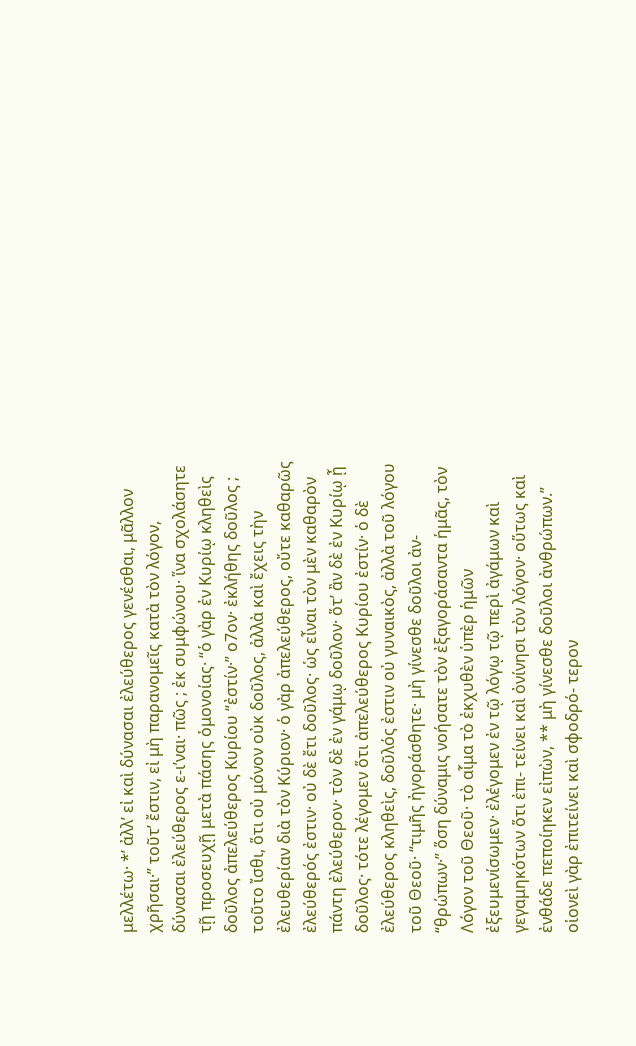μελλέτω· *’ ἀλλ’ εἰ καὶ δύνασαι ἐλεύθερος γενέσθαι, μᾶλλον χρῆσαι·” τοῦτ’ ἔστιν, εἰ μὴ παρανομεῖς κατὰ τὸν λόγον, δύνασαι ἐλεύθερος ε-ι’ναι· πῶς ; ἐκ συμφώνου· ἵνα σχολάσητε τῇ προσευχῇ μετὰ πάσης ὁμονοίας· “ὁ γὰρ ἐν Κυρίῳ κληθεὶς δοῦλος ἀπελεύθερος Κυρίου “ἐστίν·” ο7ον· ἐκλήθης δοῦλος ; τοῦτο ἴσθι, ὅτι οὐ μόνον οὐκ δοῦλος, ἀλλὰ καὶ ἔχεις τὴν ἐλευθερίαν διὰ τὸν Κύριον· ὁ γὰρ ἀπελεύθερος, οὔτε καθαρῶς ἐλεύθερός ἐστιν· οὐ δὲ ἔτι δοῦλος· ὡς εἶναι τὸν μὲν καθαρὸν πάντη ἐλεύθερον· τὸν δὲ ἐν γάμῳ δοῦλον· ὅτ’ ἂν δὲ ἐν Κυρίῳ ᾖ δοῦλος· τότε λέγομεν ὅτι ἀπελεύθερος Κυρίου ἐστίν· ὁ δὲ ἐλεύθερος κληθεὶς, δοῦλός ἐστιν οὐ γυναικὸς, ἀλλὰ τοῦ λόγου τοῦ Θεοῦ· “τιμῆς ἠγοράσθητε· μὴ γίνεσθε δοῦλοι ἀν- “θρώπων·” ὅση δύναμις νοήσατε τὸν ἐξαγοράσαντα ἡμᾶς, τὸν Λόγον τοῦ Θεοῦ· τὸ αἷμα τὸ ἐκχυθὲν ὑπὲρ ἡμῶν ἐξευμενίσωμεν· ἐλέγομεν ἐν τῷ λόγῳ τῷ περὶ ἀγάμων καὶ γεγαμηκότων ὅτι ἐπι- τείνει καὶ ὀνίνησι τὸν λόγον· οὕτως καὶ ἐνθάδε πεποίηκεν εἰπὼν, ** μὴ γίνεσθε δοῦλοι ἀνθρώπων.” οἱονεὶ γὰρ ἐπιτείνει καὶ σφοδρό- τερον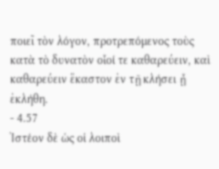ποιεῖ τὸν λόγον, προτρεπόμενος τοὺς κατὰ τὸ δυνατὸν οἷοί τε καθαρεύειν, καὶ καθαρεύειν ἕκαστον ἐν τῇ κλήσει ᾗ ἐκλήθη.
- 4.57
Ἰστέον δὲ ὡς οἱ λοιποὶ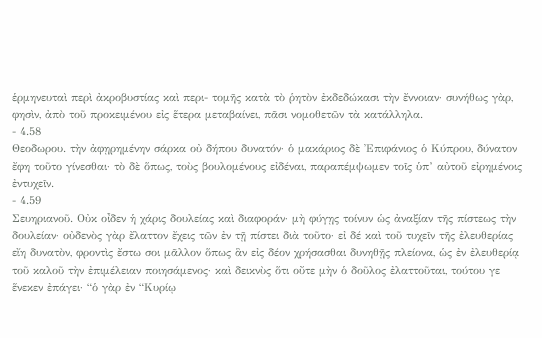ἑρμηνευταὶ περὶ ἀκροβυστίας καὶ περι- τομῆς κατὰ τὸ ῥητὸν ἐκδεδώκασι τὴν ἔννοιαν· συνήθως γὰρ, φησὶν, ἀπὸ τοῦ προκειμένου εἰς ἕτερα μεταβαίνει, πᾶσι νομοθετῶν τὰ κατάλληλα.
- 4.58
Θεοδωρου. τὴν ἀφῃρημένην σάρκα οὐ δήπου δυνατόν· ὁ μακάριος δὲ Ἐπιφάνιος ὁ Κύπρου, δύνατον ἔφη τοῦτο γίνεσθαι· τὸ δὲ ὅπως, τοὺς βουλομένους εἰδέναι, παραπέμψωμεν τοῖς ὑπ’ αὐτοῦ εἰρημένοις ἐντυχεῖν.
- 4.59
Σευηριανοῦ. Οὐκ οἶδεν ἡ χάρις δουλείας καὶ διαφοράν· μὴ φύγῃς τοίνυν ὡς ἀναξίαν τῆς πίστεως τὴν δουλείαν· οὐδενὸς γὰρ ἔλαττον ἔχεις τῶν ἐν τῇ πίστει διὰ τοῦτο· εἰ δέ καὶ τοῦ τυχεῖν τῆς ἐλευθερίας εἴη δυνατὸν, φροντὶς ἔστω σοι μᾶλλον ὅπως ἃν εἰς δέον χρήσασθαι δυνηθῇς πλείονα, ὡς ἐν ἐλευθερίᾳ τοῦ καλοῦ τὴν ἐπιμέλειαν ποιησάμενος· καὶ δεικνὺς ὅτι οὔτε μὴν ὁ δοῦλος ἐλαττοῦται, τούτου γε ἕνεκεν ἐπάγει· “ὁ γὰρ ἐν “Κυρίῳ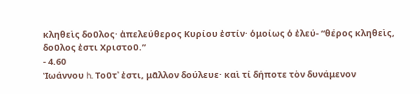κληθεὶς δοῦλος· ἀπελεύθερος Κυρίου ἐστίν· ὁμοίως ὁ ἐλεύ- “θέρος κληθεὶς, δοῦλος ἐστι Χριστοῦ.”
- 4.60
Ἰωάννου h. Τοῦτ᾿ ἐστι, μᾶλλον δούλευε· καὶ τί δήποτε τὸν δυνάμενον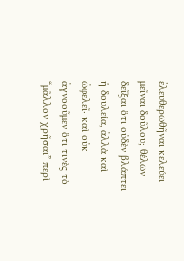ἐλευθερωθῆναι κελεύει μεῖναι δοῦλου; θέλων δεῖξαι ὅτι οὐδὲν βλάπτει ἡ δουλεία, ἀλλὰ καὶ ὠφελεῖ· καὶ οὐκ ἀγνοοῦμεν ὅτι τινὲς τὸ “μᾶλλον χρῆσαι” περὶ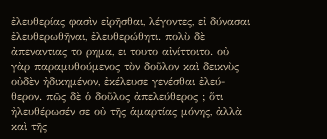ἐλευθερίας φασὶν εἰρῆσθαι, λέγοντες, εἰ δύνασαι ἐλευθερωθῆναι, ἐλευθερώθητι. πολὺ δὲ ἀπεναντιας το ρημα, ει τουτο αἰνίττοιτο. οὐ γὰρ παραμυθούμενος τὸν δοῦλον καὶ δεικνὺς οὐδὲν ἠδικημένον, ἐκέλευσε γενέσθαι ἐλεύ- θερον. πῶς δὲ ὁ δοῦλος ἀπελεύθερος ; ὅτι ἠλευθέρωσέν σε οὐ τῆς ἁμαρτίας μόνης, ἀλλὰ καὶ τῆς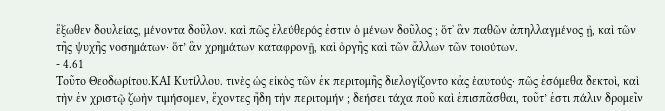ἔξωθεν δουλείας, μένοντα δοῦλον. καὶ πῶς ἐλεύθερός ἐστιν ὁ μένων δοῦλος ; ὅτ᾿ ἃν παθῶν ἀπηλλαγμένος ᾐ, καὶ τῶν τῆς ψυχῆς νοσημάτων· ὅτ’ ἃν χρημάτων καταφρονῇ, καὶ ὀργῆς καὶ τῶν ἄλλων τῶν τοιούτων.
- 4.61
Τοῦτο Θεοδωρίτου.ΚΑΙ Κυτίλλου. τινὲς ὡς εἰκὸς τῶν ἐκ περιτομῆς διελογίζοντο κἀς ἑαυτούς· πῶς ἐσόμεθα δεκτοὶ, καὶ τὴν ἐν χριστῷ ζωὴν τιμήσομεν, ἔχοντες ἤδη τὴν περιτομήν ; δεήσει τάχα ποῦ καὶ ἐπισπᾶσθαι, τοῦτ’ ἐστι πάλιν δρομεῖν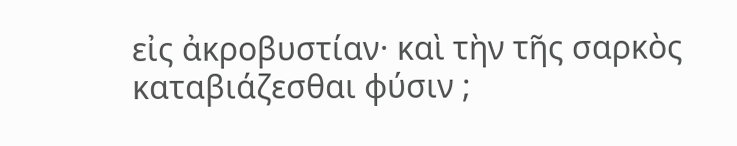εἰς ἀκροβυστίαν· καὶ τὴν τῆς σαρκὸς καταβιάζεσθαι φύσιν ;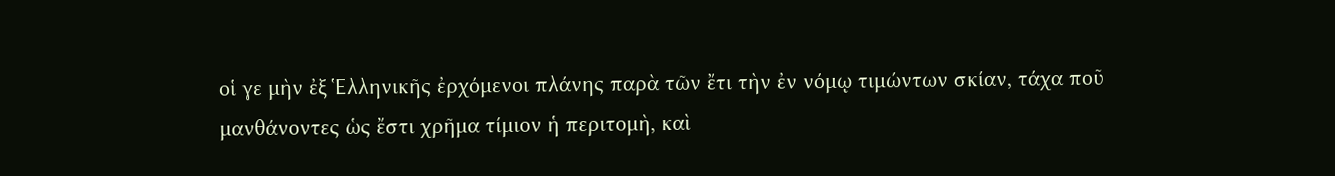οἱ γε μὴν ἐξ Ἑλληνικῆς ἐρχόμενοι πλάνης παρὰ τῶν ἔτι τὴν ἐν νόμῳ τιμώντων σκίαν, τάχα ποῦ μανθάνοντες ὡς ἔστι χρῆμα τίμιον ἡ περιτομὴ, καὶ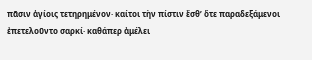πᾶσιν ἁγίοις τετηρημένον· καίτοι τὴν πίστιν ἔσθ’ ὅτε παραδεξάμενοι ἐπετελοῦντο σαρκί· καθάπερ ἀμέλει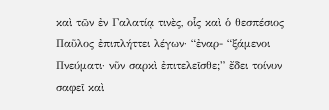καὶ τῶν ἐν Γαλατίᾳ τινὲς, οἷς καὶ ὁ θεσπέσιος Παῦλος ἐπιπλήττει λέγων· “ἐναρ- “ξάμενοι Πνεύματι· νῦν σαρκὶ ἐπιτελεῖσθε;” ἔδει τοίνυν σαφεῖ καὶ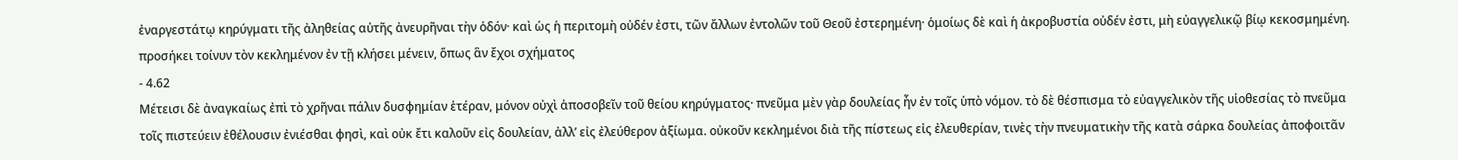ἐναργεστάτῳ κηρύγματι τῆς ἀληθείας αὐτῆς ἀνευρῆναι τὴν ὁδόν· καὶ ὡς ἡ περιτομὴ οὐδέν ἐστι, τῶν ἄλλων ἐντολῶν τοῦ Θεοῦ ἐστερημένη· ὁμοίως δὲ καὶ ἡ ἀκροβυστία οὐδέν ἐστι, μὴ εὐαγγελικῷ βίῳ κεκοσμημένη. προσήκει τοίνυν τὸν κεκλημένον ἐν τῇ κλήσει μένειν, ὅπως ἃν ἔχοι σχήματος
- 4.62
Μέτεισι δὲ ἀναγκαίως ἐπὶ τὸ χρῆναι πάλιν δυσφημίαν ἑτέραν, μόνον οὐχὶ ἀποσοβεῖν τοῦ θείου κηρύγματος· πνεῦμα μὲν γὰρ δουλείας ἦν ἐν τοῖς ὑπὸ νόμον. τὸ δὲ θέσπισμα τὸ εὐαγγελικὸν τῆς υἱοθεσίας τὸ πνεῦμα τοῖς πιστεύειν ἐθέλουσιν ἐνιέσθαι φησὶ, καὶ οὐκ ἔτι καλοῦν εἰς δουλείαν, ἀλλ’ εἰς ἐλεύθερον ἀξίωμα. οὐκοῦν κεκλημένοι διὰ τῆς πίστεως εἰς ἐλευθερίαν, τινὲς τὴν πνευματικὴν τῆς κατὰ σάρκα δουλείας ἀποφοιτᾶν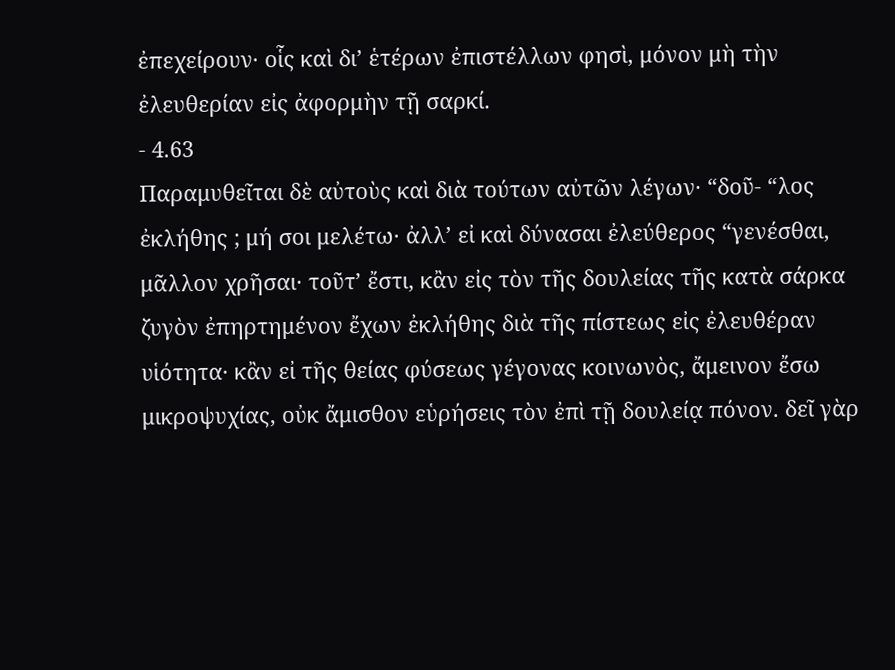ἐπεχείρουν· οἷς καὶ δι’ ἑτέρων ἐπιστέλλων φησὶ, μόνον μὴ τὴν ἐλευθερίαν εἰς ἀφορμὴν τῇ σαρκί.
- 4.63
Παραμυθεῖται δὲ αὐτοὺς καὶ διὰ τούτων αὐτῶν λέγων· “δοῦ- “λος ἐκλήθης ; μή σοι μελέτω· ἀλλ’ εἰ καὶ δύνασαι ἐλεύθερος “γενέσθαι, μᾶλλον χρῆσαι· τοῦτ’ ἔστι, κἂν εἰς τὸν τῆς δουλείας τῆς κατὰ σάρκα ζυγὸν ἐπηρτημένον ἔχων ἐκλήθης διὰ τῆς πίστεως εἰς ἐλευθέραν υἱότητα· κἂν εἰ τῆς θείας φύσεως γέγονας κοινωνὸς, ἄμεινον ἔσω μικροψυχίας, οὐκ ἄμισθον εὑρήσεις τὸν ἐπὶ τῇ δουλείᾳ πόνον. δεῖ γὰρ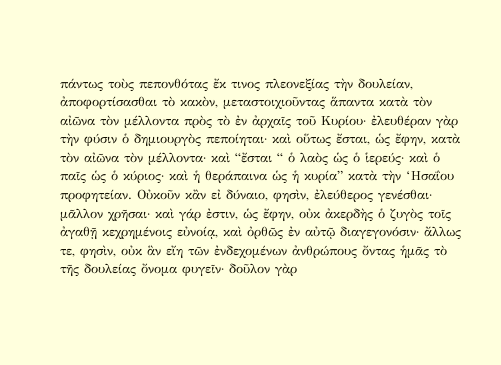πάντως τοὺς πεπονθότας ἔκ τινος πλεονεξίας τὴν δουλείαν, ἀποφορτίσασθαι τὸ κακὸν, μεταστοιχιοῦντας ἅπαντα κατὰ τὸν αἰῶνα τὸν μέλλοντα πρὸς τὸ ἐν ἀρχαῖς τοῦ Κυρίου· ἐλευθέραν γὰρ τὴν φύσιν ὁ δημιουργὸς πεποίηται· καὶ οὕτως ἔσται, ὡς ἔφην, κατὰ τὸν αἰῶνα τὸν μέλλοντα· καὶ “ἔσται “ ὁ λαὸς ὡς ὁ ἱερεύς· καὶ ὁ παῖς ὡς ὁ κύριος· καὶ ἡ θεράπαινα ὡς ἡ κυρία” κατὰ τὴν ‘Ησαΐου προφητείαν. Οὐκοῦν κἂν εἰ δύναιο, φησὶν, ἐλεύθερος γενέσθαι· μᾶλλον χρῆσαι· καὶ γάρ ἐστιν, ὡς ἔφην, οὐκ ἀκερδὴς ὁ ζυγὸς τοῖς ἀγαθῇ κεχρημένοις εὐνοίᾳ, καὶ ὀρθῶς ἐν αὐτῷ διαγεγονόσιν· ἄλλως τε, φησὶν, οὐκ ἃν εἴη τῶν ἐνδεχομένων ἀνθρώπους ὄντας ἡμᾶς τὸ τῆς δουλείας ὄνομα φυγεῖν· δοῦλον γὰρ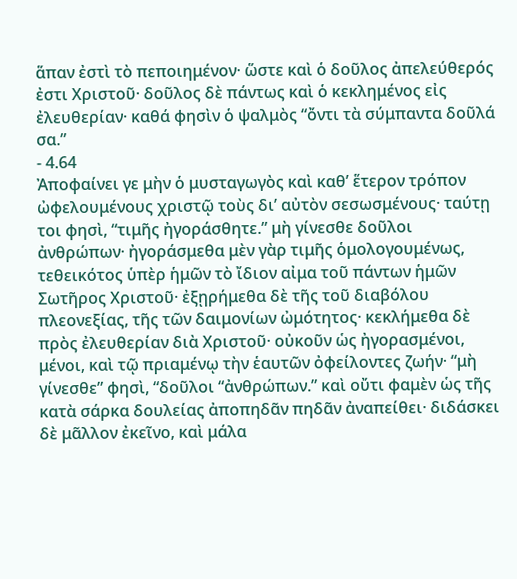ἅπαν ἐστὶ τὸ πεποιημένον· ὥστε καὶ ὁ δοῦλος ἀπελεύθερός ἐστι Χριστοῦ· δοῦλος δὲ πάντως καὶ ὁ κεκλημένος εἰς ἐλευθερίαν· καθά φησὶν ὁ ψαλμὸς “ὄντι τὰ σύμπαντα δοῦλά σα.”
- 4.64
Ἀποφαίνει γε μὴν ὁ μυσταγωγὸς καὶ καθ’ ἕτερον τρόπον ὠφελουμένους χριστῷ τοὺς δι’ αὐτὸν σεσωσμένους· ταύτῃ τοι φησὶ, “τιμῆς ἠγοράσθητε.” μὴ γίνεσθε δοῦλοι ἀνθρώπων· ἠγοράσμεθα μὲν γὰρ τιμῆς ὁμολογουμένως, τεθεικότος ὑπὲρ ἡμῶν τὸ ἴδιον αἰμα τοῦ πάντων ἡμῶν Σωτῆρος Χριστοῦ· ἐξῃρήμεθα δὲ τῆς τοῦ διαβόλου πλεονεξίας, τῆς τῶν δαιμονίων ὠμότητος· κεκλήμεθα δὲ πρὸς ἐλευθερίαν διὰ Χριστοῦ· οὐκοῦν ὡς ἠγορασμένοι, μένοι, καὶ τῷ πριαμένῳ τὴν ἑαυτῶν ὀφείλοντες ζωήν· “μὴ γίνεσθε” φησὶ, “δοῦλοι “ἀνθρώπων.” καὶ οὔτι φαμὲν ὡς τῆς κατὰ σάρκα δουλείας ἀποπηδᾶν πηδᾶν ἀναπείθει· διδάσκει δὲ μᾶλλον ἐκεῖνο, καὶ μάλα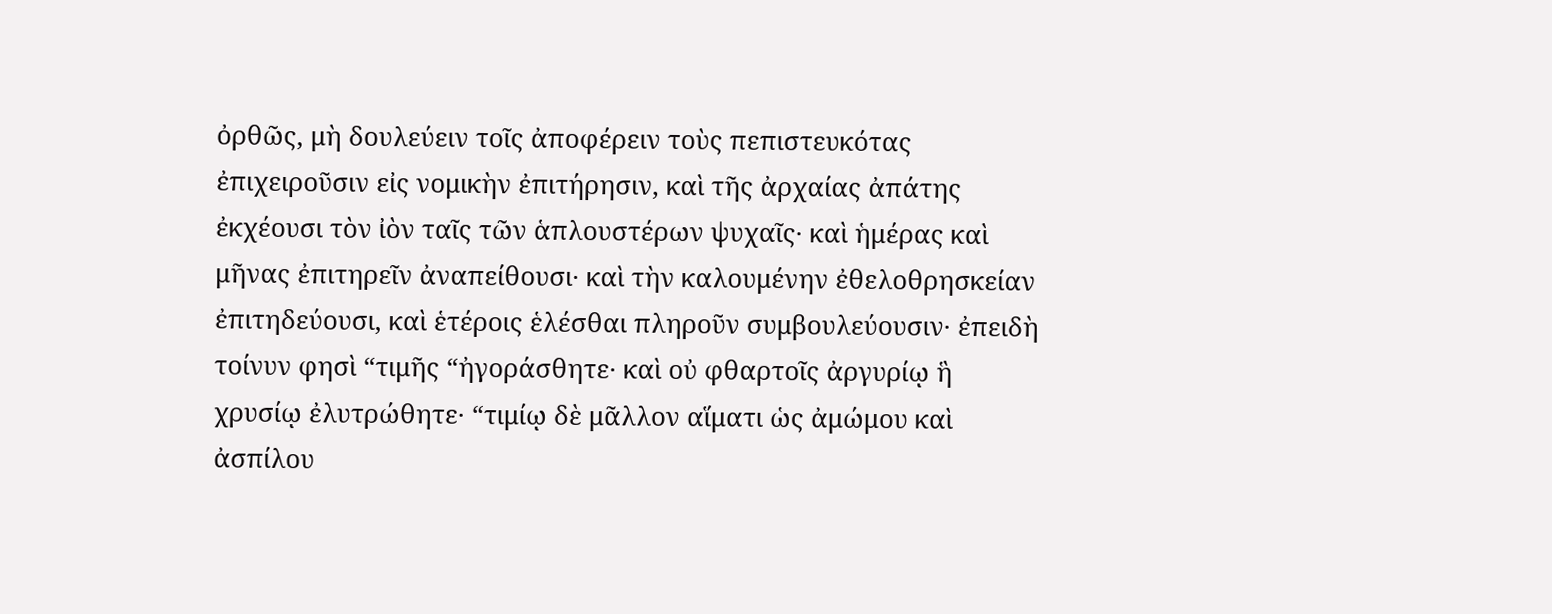ὀρθῶς, μὴ δουλεύειν τοῖς ἀποφέρειν τοὺς πεπιστευκότας ἐπιχειροῦσιν εἰς νομικὴν ἐπιτήρησιν, καὶ τῆς ἀρχαίας ἀπάτης ἐκχέουσι τὸν ἰὸν ταῖς τῶν ἁπλουστέρων ψυχαῖς· καὶ ἡμέρας καὶ μῆνας ἐπιτηρεῖν ἀναπείθουσι· καὶ τὴν καλουμένην ἐθελοθρησκείαν ἐπιτηδεύουσι, καὶ ἑτέροις ἑλέσθαι πληροῦν συμβουλεύουσιν· ἐπειδὴ τοίνυν φησὶ “τιμῆς “ἠγοράσθητε· καὶ οὐ φθαρτοῖς ἀργυρίῳ ἣ χρυσίῳ ἐλυτρώθητε· “τιμίῳ δὲ μᾶλλον αἵματι ὡς ἀμώμου καὶ ἀσπίλου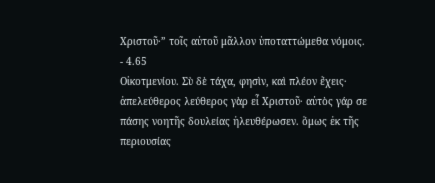Χριστοῦ·” τοῖς αὐτοῦ μᾶλλον ὑποταττώμεθα νόμοις.
- 4.65
Οἰκοτμενίου. Σὺ δὲ τάχα, φησὶν, καὶ πλέον ἔχεις· ἀπελεύθερος λεύθερος γὰρ εἶ Χριστοῦ· αὐτὸς γάρ σε πάσης νοητῆς δουλείας ἠλευθέρωσεν. ὅμως ἐκ τῆς περιουσίας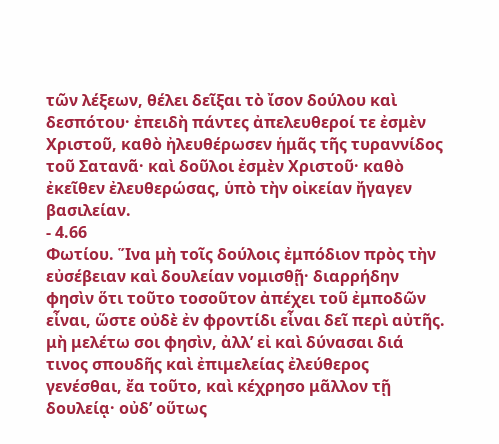τῶν λέξεων, θέλει δεῖξαι τὸ ἴσον δούλου καὶ δεσπότου· ἐπειδὴ πάντες ἀπελευθεροί τε ἐσμὲν Χριστοῦ, καθὸ ἠλευθέρωσεν ἡμᾶς τῆς τυραννίδος τοῦ Σατανᾶ· καὶ δοῦλοι ἐσμὲν Χριστοῦ· καθὸ ἐκεῖθεν ἐλευθερώσας, ὑπὸ τὴν οἰκείαν ἤγαγεν βασιλείαν.
- 4.66
Φωτίου. Ἵνα μὴ τοῖς δούλοις ἐμπόδιον πρὸς τὴν εὐσέβειαν καὶ δουλείαν νομισθῇ· διαρρήδην φησὶν ὅτι τοῦτο τοσοῦτον ἀπέχει τοῦ ἐμποδῶν εἶναι, ὥστε οὐδὲ ἐν φροντίδι εἶναι δεῖ περὶ αὐτῆς. μὴ μελέτω σοι φησὶν, ἀλλ’ εἰ καὶ δύνασαι διά τινος σπουδῆς καὶ ἐπιμελείας ἐλεύθερος γενέσθαι, ἔα τοῦτο, καὶ κέχρησο μᾶλλον τῇ δουλείᾳ· οὐδ’ οὕτως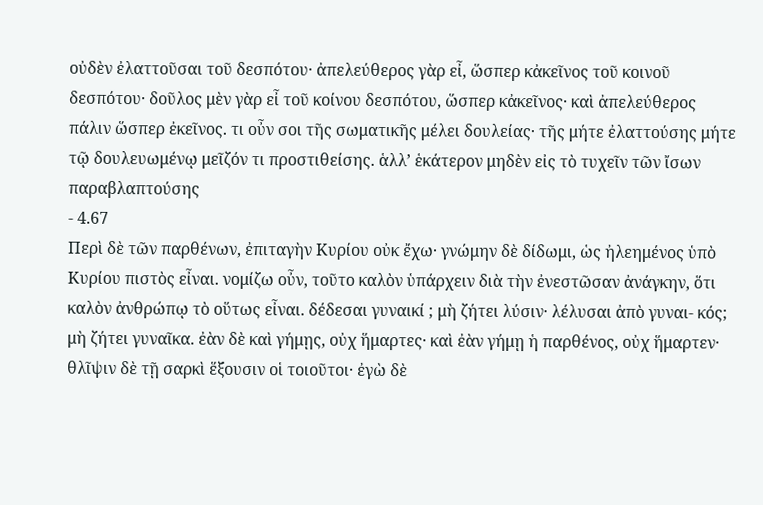οὐδὲν ἐλαττοῦσαι τοῦ δεσπότου· ἀπελεύθερος γὰρ εἶ, ὥσπερ κἀκεῖνος τοῦ κοινοῦ δεσπότου· δοῦλος μὲν γὰρ εἶ τοῦ κοίνου δεσπότου, ὥσπερ κἀκεῖνος· καὶ ἀπελεύθερος πάλιν ὥσπερ ἐκεῖνος. τι οὖν σοι τῆς σωματικῆς μέλει δουλείας· τῆς μήτε ἐλαττούσης μήτε τῷ δουλευωμένῳ μεῖζόν τι προστιθείσης. ἁλλ’ ἑκάτερον μηδὲν εἰς τὸ τυχεῖν τῶν ἴσων παραβλαπτούσης
- 4.67
Περὶ δὲ τῶν παρθένων, ἐπιταγὴν Κυρίου οὐκ ἔχω· γνώμην δὲ δίδωμι, ὡς ἠλεημένος ὑπὸ Κυρίου πιστὸς εἶναι. νομίζω οὖν, τοῦτο καλὸν ὑπάρχειν διὰ τὴν ἐνεστῶσαν ἀνάγκην, ὅτι καλὸν ἀνθρώπῳ τὸ οὕτως εἶναι. δέδεσαι γυναικί ; μὴ ζήτει λύσιν· λέλυσαι ἀπὸ γυναι- κός; μὴ ζήτει γυναῖκα. ἐὰν δὲ καὶ γήμῃς, οὐχ ἥμαρτες· καὶ ἐὰν γήμῃ ἡ παρθένος, οὐχ ἥμαρτεν· θλῖψιν δὲ τῇ σαρκὶ ἕξουσιν οἱ τοιοῦτοι· ἐγὼ δὲ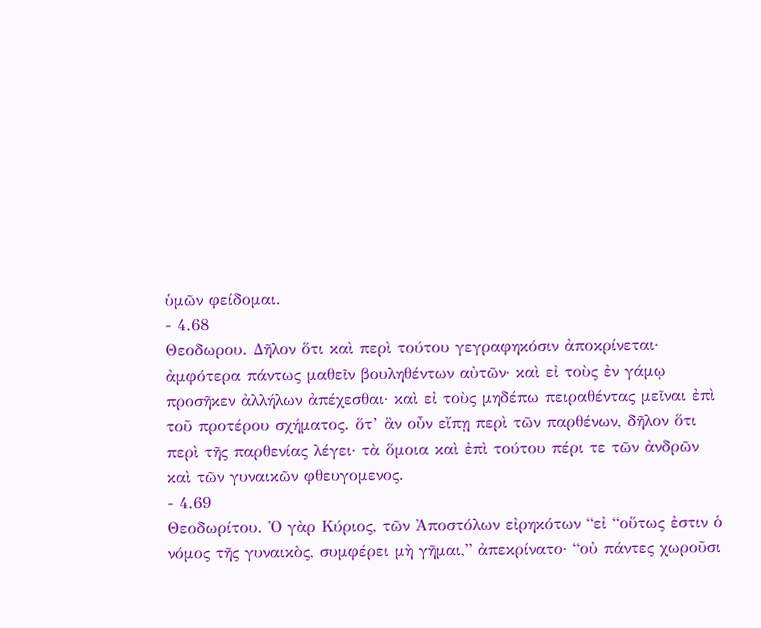ὑμῶν φείδομαι.
- 4.68
Θεοδωρου. Δῆλον ὅτι καὶ περὶ τούτου γεγραφηκόσιν ἀποκρίνεται· ἀμφότερα πάντως μαθεῖν βουληθέντων αὐτῶν· καὶ εἰ τοὺς ἐν γάμῳ προσῆκεν ἀλλήλων ἀπέχεσθαι· καὶ εἰ τοὺς μηδέπω πειραθέντας μεῖναι ἐπὶ τοῦ προτέρου σχήματος. ὅτ’ ἃν οὖν εἴπῃ περὶ τῶν παρθένων, δῆλον ὅτι περὶ τῆς παρθενίας λέγει· τὰ ὅμοια καὶ ἐπὶ τούτου πέρι τε τῶν ἀνδρῶν καὶ τῶν γυναικῶν φθευγομενος.
- 4.69
Θεοδωρίτου. Ὁ γὰρ Κύριος, τῶν Ἀποστόλων εἰρηκότων “εἰ “οὕτως ἐστιν ὁ νόμος τῆς γυναικὸς, συμφέρει μὴ γῆμαι,” ἀπεκρίνατο· “οὐ πάντες χωροῦσι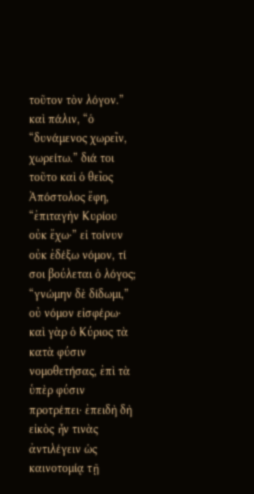τοῦτον τὸν λόγον.” καὶ πάλιν, “ὁ “δυνάμενος χωρεῖν, χωρείτω.” διά τοι τοῦτο καὶ ὁ θεῖος Ἀπόστολος ἔφη, “ἐπιταγὴν Κυρίου οὐκ ἔχω·” εἰ τοίνυν οὐκ ἐδέξω νόμον, τί σοι βούλεται ὁ λόγος; “γνώμην δὲ δίδωμι,” οὐ νόμον εἰσφέρω· καὶ γὰρ ὁ Κύριος τὰ κατὰ φύσιν νομοθετήσας, ἐπὶ τὰ ὑπὲρ φύσιν προτρέπει· ἐπειδὴ δὴ εἰκὸς ἦν τινὰς ἀντιλέγειν ὡς καινοτομίᾳ τῇ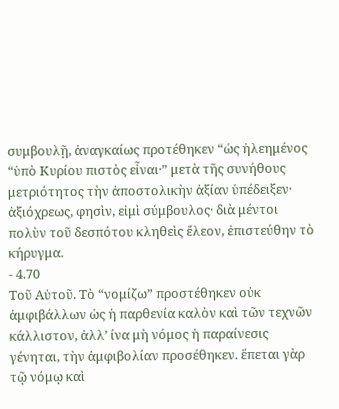συμβουλῇ, ἀναγκαίως προτέθηκεν “ὡς ἠλεημένος “ὑπὸ Κυρίου πιστὸς εἶναι·” μετὰ τῆς συνήθους μετριότητος τὴν ἀποστολικὴν ἀξίαν ὑπέδειξεν· ἀξιόχρεως, φησὶν, εἰμὶ σύμβουλος· διὰ μέντοι πολὺν τοῦ δεσπότου κληθεὶς ἔλεον, ἐπιστεύθην τὸ κήρυγμα.
- 4.70
Τοῦ Αὐτοῦ. Τὸ “νομίζω” προστέθηκεν οὐκ ἀμφιβάλλων ὡς ἡ παρθενία καλὸν καὶ τῶν τεχνῶν κάλλιστον, ἀλλ’ ίνα μὴ νόμος ἡ παραίνεσις γένηται, τὴν ἀμφιβολίαν προσέθηκεν. ἕπεται γὰρ τῷ νόμῳ καὶ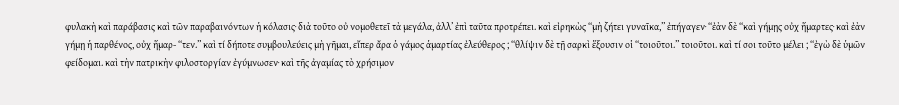φυλακὴ καὶ παράβασις καὶ τῶν παραβαινόντων ἡ κόλασις· διὰ τοῦτο οὐ νομοθετεῖ τὰ μεγάλα, ἀλλ’ ἐπὶ ταῦτα προτρέπει. καὶ εἰρηκὼς “μὴ ζήτει γυναῖκα,” ἐπήγαγεν· “ἐὰν δὲ “καὶ γήμῃς οὐχ ἥμαρτες· καὶ ἐὰν γήμῃ ἡ παρθένος, οὐχ ἥμαρ- “τεν.” καὶ τί δήποτε συμβουλεύεις μὴ γῆμαι, εἴπερ ἄρα ὁ γάμος ἁμαρτίας ἐλεύθερος ; “θλίψιν δὲ τῇ σαρκὶ ἕξουσιν οἱ “τοιοῦτοι.” τοιοῦτοι. καὶ τί σοι τοῦτο μέλει ; “ἐγὼ δὲ ὑμῶν φείδομαι. καὶ τὴν πατρικὴν φιλοστοργίαν ἐγύμνωσεν· καὶ τῆς ἀγαμίας τὸ χρήσιμον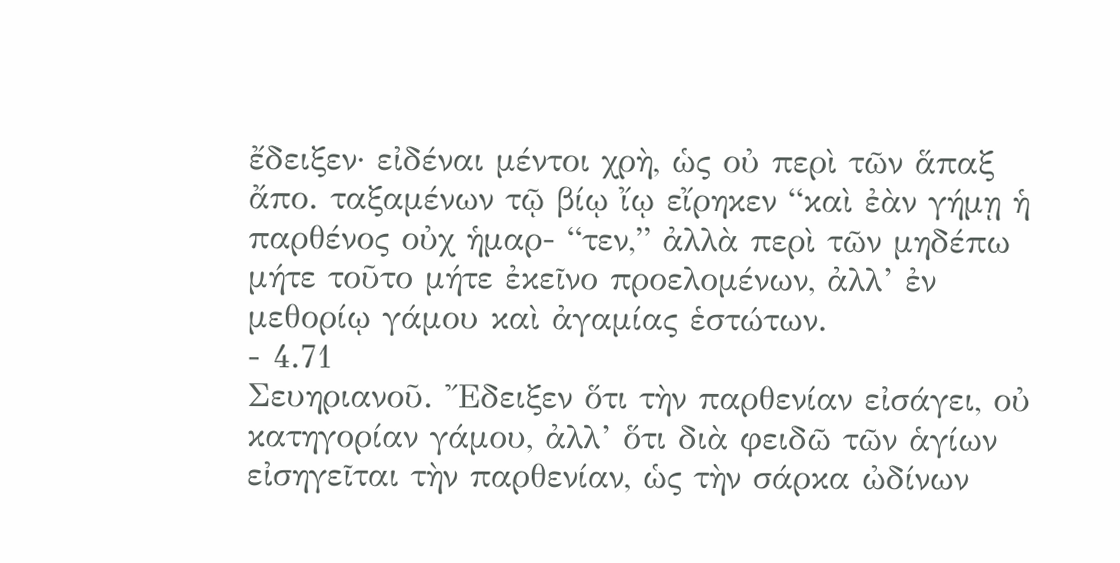ἔδειξεν· εἰδέναι μέντοι χρὴ, ὡς οὐ περὶ τῶν ἅπαξ ἄπο. ταξαμένων τῷ βίῳ ἴῳ εἴρηκεν “καὶ ἐὰν γήμῃ ἡ παρθένος οὐχ ἡμαρ- “τεν,” ἀλλὰ περὶ τῶν μηδέπω μήτε τοῦτο μήτε ἐκεῖνο προελομένων, ἀλλ’ ἐν μεθορίῳ γάμου καὶ ἀγαμίας ἑστώτων.
- 4.71
Σευηριανοῦ. Ἔδειξεν ὅτι τὴν παρθενίαν εἰσάγει, οὐ κατηγορίαν γάμου, ἀλλ’ ὅτι διὰ φειδῶ τῶν ἁγίων εἰσηγεῖται τὴν παρθενίαν, ὡς τὴν σάρκα ὠδίνων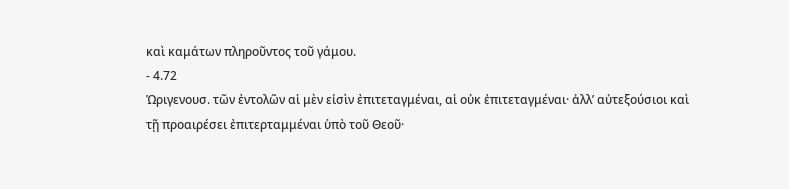καὶ καμάτων πληροῦντος τοῦ γάμου.
- 4.72
Ὡριγενουσ. τῶν ἐντολῶν αἱ μὲν εἰσὶν ἐπιτεταγμέναι, αἱ οὐκ ἐπιτεταγμέναι· ἀλλ’ αὐτεξούσιοι καὶ τῇ προαιρέσει ἐπιτερταμμέναι ὑπὸ τοῦ Θεοῦ·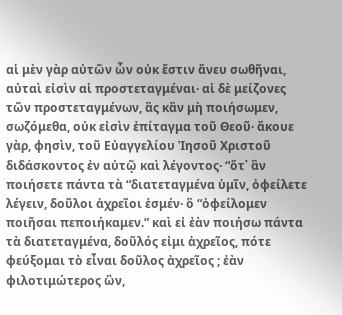αἱ μὲν γὰρ αὐτῶν ὧν οὐκ ἔστιν ἄνευ σωθῆναι, αὐταὶ εἰσὶν αἱ προστεταγμέναι· αἱ δὲ μείζονες τῶν προστεταγμένων, ἃς κἂν μὴ ποιήσωμεν, σωζόμεθα, οὐκ εἰσὶν ἐπίταγμα τοῦ Θεοῦ· ἄκουε γὰρ, φησὶν, τοῦ Εὐαγγελίου Ἰησοῦ Χριστοῦ διδάσκοντος ἐν αὐτῷ καὶ λέγοντος· “ὅτ᾿ ἃν ποιήσετε πάντα τὰ “διατεταγμένα ὑμῖν, ὀφείλετε λέγειν, δοῦλοι ἀχρεῖοι ἐσμέν· ὃ “ὀφείλομεν ποιῆσαι πεποιήκαμεν.” καὶ εἰ ἐὰν ποιήσω πάντα τὰ διατεταγμένα, δοῦλός εἰμι ἀχρεῖος, πότε φεύξομαι τὸ εἶναι δοῦλος ἀχρεῖος ; ἐὰν φιλοτιμώτερος ὣν,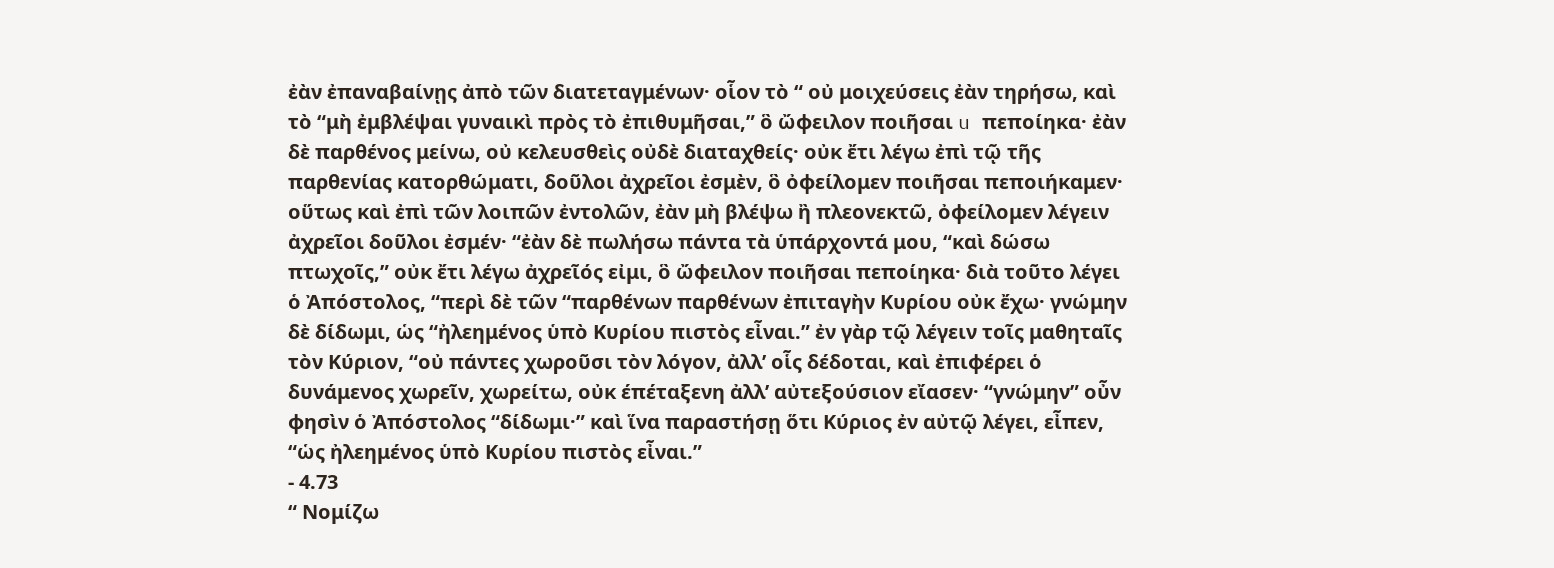ἐὰν ἐπαναβαίνῃς ἀπὸ τῶν διατεταγμένων· οἷον τὸ “ οὐ μοιχεύσεις ἐὰν τηρήσω, καὶ τὸ “μὴ ἐμβλέψαι γυναικὶ πρὸς τὸ ἐπιθυμῆσαι,” ὃ ὤφειλον ποιῆσαι u πεποίηκα· ἐὰν δὲ παρθένος μείνω, οὐ κελευσθεὶς οὐδὲ διαταχθείς· οὐκ ἔτι λέγω ἐπὶ τῷ τῆς παρθενίας κατορθώματι, δοῦλοι ἀχρεῖοι ἐσμὲν, ὃ ὀφείλομεν ποιῆσαι πεποιήκαμεν· οὕτως καὶ ἐπὶ τῶν λοιπῶν ἐντολῶν, ἐὰν μὴ βλέψω ἢ πλεονεκτῶ, ὀφείλομεν λέγειν ἀχρεῖοι δοῦλοι ἐσμέν· “ἐὰν δὲ πωλήσω πάντα τὰ ὑπάρχοντά μου, “καὶ δώσω πτωχοῖς,” οὐκ ἔτι λέγω ἀχρεῖός εἰμι, ὃ ὤφειλον ποιῆσαι πεποίηκα· διὰ τοῦτο λέγει ὁ Ἀπόστολος, “περὶ δὲ τῶν “παρθένων παρθένων ἐπιταγὴν Κυρίου οὐκ ἔχω· γνώμην δὲ δίδωμι, ὡς “ἠλεημένος ὑπὸ Κυρίου πιστὸς εἶναι.” ἐν γὰρ τῷ λέγειν τοῖς μαθηταῖς τὸν Κύριον, “οὐ πάντες χωροῦσι τὸν λόγον, ἀλλ’ οἷς δέδοται, καὶ ἐπιφέρει ὁ δυνάμενος χωρεῖν, χωρείτω, οὐκ έπέταξενη ἀλλ’ αὐτεξούσιον εἴασεν· “γνώμην” οὖν φησὶν ὁ Ἀπόστολος “δίδωμι·” καὶ ἵνα παραστήσῃ ὅτι Κύριος ἐν αὐτῷ λέγει, εἶπεν, “ὡς ἠλεημένος ὑπὸ Κυρίου πιστὸς εἶναι.”
- 4.73
“ Νομίζω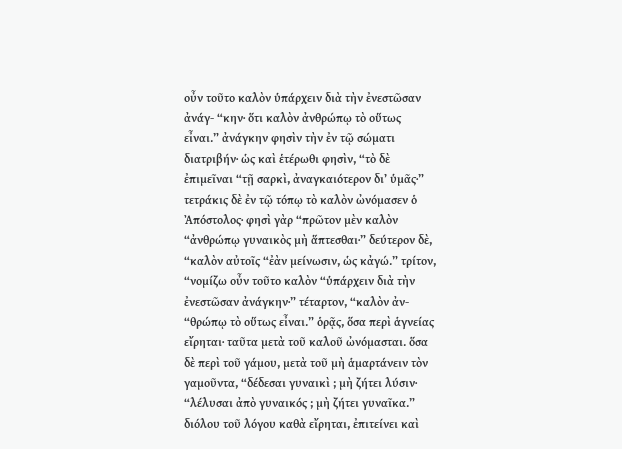οὖν τοῦτο καλὸν ὑπάρχειν διὰ τὴν ἐνεστῶσαν ἀνάγ- “κην· ὅτι καλὸν ἀνθρώπῳ τὸ οὕτως εἶναι.” ἀνάγκην φησὶν τὴν ἐν τῷ σώματι διατριβήν· ὡς καὶ ἑτέρωθι φησὶν, “τὸ δὲ ἐπιμεῖναι “τῇ σαρκὶ, ἀναγκαιότερον δι’ ὑμᾶς·” τετράκις δὲ ἐν τῷ τόπῳ τὸ καλὸν ὠνόμασεν ὁ Ἀπόστολος· φησὶ γὰρ “πρῶτον μὲν καλὸν “ἀνθρώπῳ γυναικὸς μὴ ἅπτεσθαι·” δεύτερον δὲ, “καλὸν αὐτοῖς “ἐὰν μείνωσιν, ὡς κἀγώ.” τρίτον, “νομίζω οὖν τοῦτο καλὸν “ὑπάρχειν διὰ τὴν ἐνεστῶσαν ἀνάγκην·” τέταρτον, “καλὸν ἀν- “θρώπῳ τὸ οὕτως εἶναι.” ὁρᾷς, ὅσα περὶ ἁγνείας εἴρηται· ταῦτα μετὰ τοῦ καλοῦ ὠνόμασται. ὅσα δὲ περὶ τοῦ γάμου, μετὰ τοῦ μὴ ἁμαρτάνειν τὸν γαμοῦντα, “δέδεσαι γυναικὶ ; μὴ ζήτει λύσιν· “λέλυσαι ἀπὸ γυναικός ; μὴ ζήτει γυναῖκα.” διόλου τοῦ λόγου καθὰ εἴρηται, ἐπιτείνει καὶ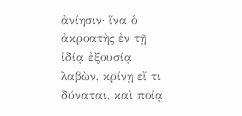ἀνίησιν· ἵνα ὁ ἀκροατὴς ἐν τῇ ἰδίᾳ ἐξουσίᾳ λαβὼν, κρίνῃ εἴ τι δύναται, καὶ ποίᾳ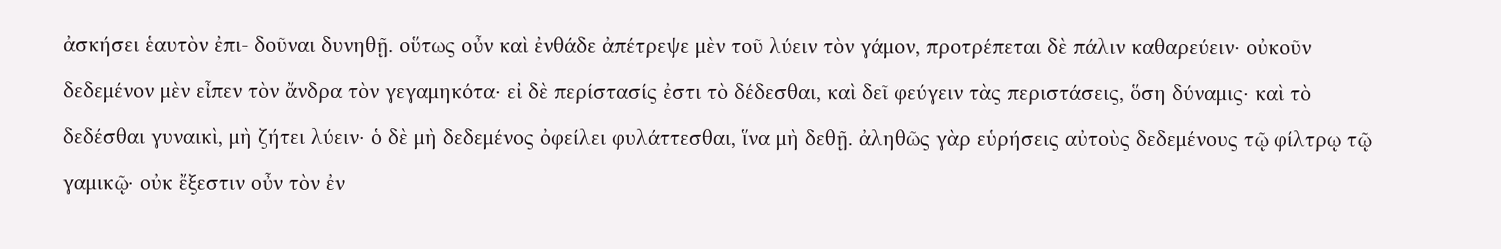ἀσκήσει ἑαυτὸν ἐπι- δοῦναι δυνηθῇ. οὕτως οὖν καὶ ἐνθάδε ἀπέτρεψε μὲν τοῦ λύειν τὸν γάμον, προτρέπεται δὲ πάλιν καθαρεύειν· οὐκοῦν δεδεμένον μὲν εἶπεν τὸν ἄνδρα τὸν γεγαμηκότα· εἰ δὲ περίστασίς ἐστι τὸ δέδεσθαι, καὶ δεῖ φεύγειν τὰς περιστάσεις, ὅση δύναμις· καὶ τὸ δεδέσθαι γυναικὶ, μὴ ζήτει λύειν· ὁ δὲ μὴ δεδεμένος ὀφείλει φυλάττεσθαι, ἵνα μὴ δεθῇ. ἀληθῶς γὰρ εὑρήσεις αὐτοὺς δεδεμένους τῷ φίλτρῳ τῷ γαμικῷ· οὐκ ἔξεστιν οὖν τὸν ἐν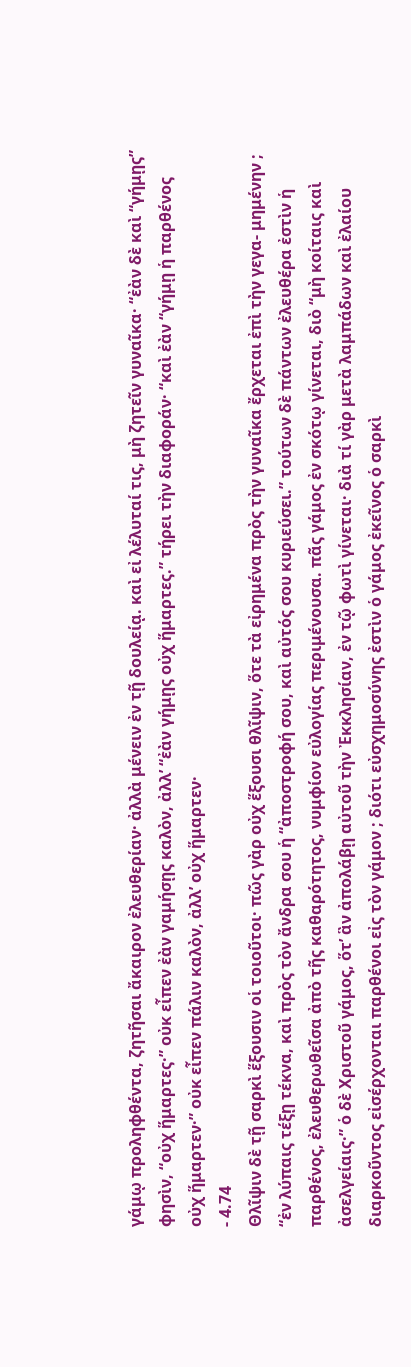γάμῳ προληφθέντα, ζητῆσαι ἄκαιρον ἐλευθερίαν· ἀλλὰ μένειν ἐν τῇ δουλείᾳ. καὶ εἰ λέλυταί τις, μὴ ζητεῖν γυναῖκα· “ἐὰν δὲ καὶ “γήμῃς” φησὶν, “οὐχ ἥμαρτες·” οὐκ εἶπεν ἐὰν γαμήσῃς καλὸν, ἀλλ’ “ἐὰν γήμῃς οὐχ ἥμαρτες.” τήρει τὴν διαφοράν· “καὶ ἐὰν “γήμῃ ἡ παρθένος οὐχ ἥμαρτεν·” οὐκ εἶπεν πάλιν καλὸν, ἀλλ’ οὐχ ἥμαρτεν·
- 4.74
Θλῖψιν δὲ τῇ σαρκὶ ἕξουσιν οἱ τοιοῦτοι· πῶς γὰρ οὐχ ἕξουσι θλῖψιν, ὅτε τὰ εἰρημένα πρὸς τὴν γυναῖκα ἔρχεται ἐπὶ τὴν γεγα- μημένην ; “ἐν λύπαις τέξῃ τέκνα, καὶ πρὸς τὸν ἄνδρα σου ἡ “ἀποστροφή σου, καὶ αὐτός σου κυριεύσει.” τούτων δὲ πάντων ἐλευθέρα ἐστὶν ἡ παρθένος, ἐλευθερωθεῖσα ἀπὸ τῆς καθαρότητος, νυμφίον εὐλογίας περιμένουσα. πᾶς γάμος ἐν σκότῳ γίνεται, διὸ “μὴ κοίταις καὶ ἀσελγείαις·” ὁ δὲ Χριστοῦ γάμος, ὅτ’ ἃν ἀπολάβῃ αὐτοῦ τὴν Ἐκκλησίαν, ἐν τῷ φωτὶ γίνεται· διὰ τί γὰρ μετὰ λαμπάδων καὶ ἐλαίου διαρκοῦντος εἰσέρχονται παρθένοι εἰς τὸν γάμον ; διότι εὐσχημοσύνης ἐστὶν ὁ γάμος ἐκεῖνος ὁ σαρκὶ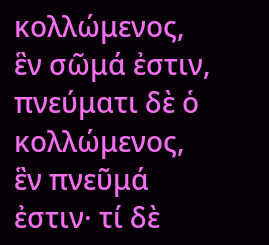κολλώμενος, ἓν σῶμά ἐστιν, πνεύματι δὲ ὁ κολλώμενος, ἓν πνεῦμά ἐστιν· τί δὲ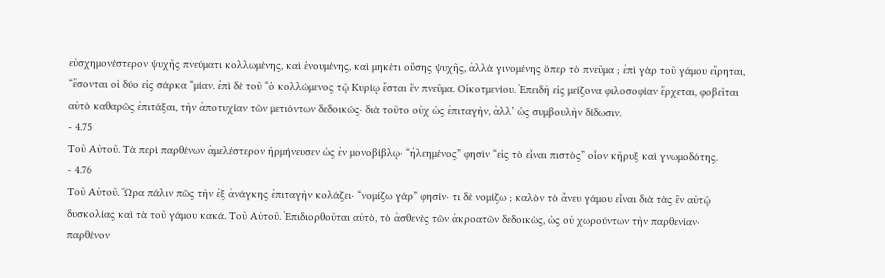εὐσχημονέστερον ψυχῆς πνεύματι κολλωμένης, καὶ ἑνουμένης, καὶ μηκέτι οὔσης ψυχῆς, ἀλλὰ γινομένης ὅπερ τὸ πνεῦμα ; ἐπὶ γὰρ τοῦ γάμου εἴρηται, “ἔσονται οἱ δύο εἰς σάρκα “μίαν. ἐπὶ δὲ τοῦ “ὁ κολλώμενος τῷ Κυρίῳ ἔσται ἓν πνεῦμα. Οἰκοτμενίου. Ἐπειδὴ εἰς μείζονα φιλοσοφίαν ἔρχεται, φοβεῖται αὐτὸ καθαρῶς ἐπιτάξαι, τὴν ἀποτυχίαν τῶν μετιόντων δεδοικώς· διὰ τοῦτο οὐχ ὡς ἐπιταγὴν, ἀλλ’ ὡς συμβουλὴν δίδωσιν.
- 4.75
Τοῦ Αὐτοῦ. Τὰ περὶ παρθένων ἀμελέστερον ἡρμήνευσεν ὡς ἐν μονοβίβλῳ· “ἠλεημένος” φησὶν “εἰς τὸ εἶναι πιστὸς” οἷον κῆρυξ καὶ γνωμοδότης.
- 4.76
Τοῦ Αὐτοῦ. Ὥρα πάλιν πῶς τὴν ἐξ ἀνάγκης ἐπιταγὴν κολάζει· “νομίζω γάρ” φησίν· τι δὲ νομίζω ; καλὸν τὸ ἄνευ γάμου εἶναι διὰ τὰς ἓν αὐτῷ δυσκολίας καὶ τὰ τοῦ γάμου κακά. Τοῦ Αὐτοῦ. Ἐπιδιορθοῦται αὐτὸ, τὸ ἀσθενὲς τῶν ἀκροατῶν δεδοικὼς, ὡς οὐ χωρούντων τὴν παρθενίαν· παρθένον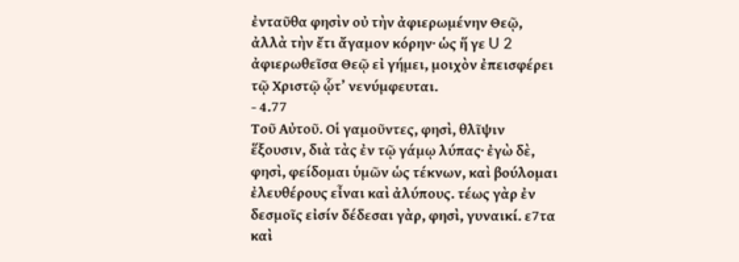ἐνταῦθα φησὶν οὐ τὴν ἀφιερωμένην Θεῷ, ἀλλὰ τὴν ἔτι ἄγαμον κόρην· ὡς ἥ γε U 2 ἀφιερωθεῖσα Θεῷ εἰ γήμει, μοιχὸν ἐπεισφέρει τῷ Χριστῷ ᾧτ’ νενύμφευται.
- 4.77
Τοῦ Αὐτοῦ. Οἱ γαμοῦντες, φησὶ, θλῖψιν ἕξουσιν, διὰ τὰς ἐν τῷ γάμῳ λύπας· ἐγὼ δὲ, φησὶ, φείδομαι ὑμῶν ὡς τέκνων, καὶ βούλομαι ἐλευθέρους εἶναι καὶ ἀλύπους. τέως γὰρ ἐν δεσμοῖς εἰσίν δέδεσαι γὰρ, φησὶ, γυναικί. ε7τα καὶ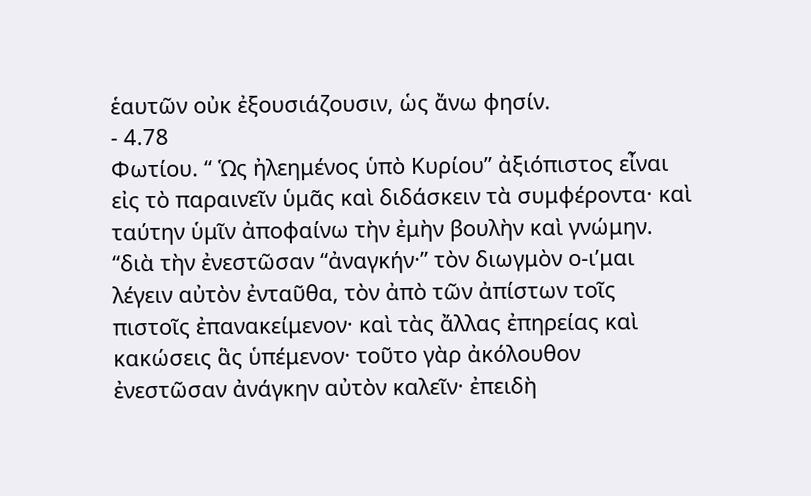ἑαυτῶν οὐκ ἐξουσιάζουσιν, ὡς ἄνω φησίν.
- 4.78
Φωτίου. “ Ὡς ἠλεημένος ὑπὸ Κυρίου” ἀξιόπιστος εἶναι εἰς τὸ παραινεῖν ὑμᾶς καὶ διδάσκειν τὰ συμφέροντα· καὶ ταύτην ὑμῖν ἀποφαίνω τὴν ἐμὴν βουλὴν καὶ γνώμην. “διὰ τὴν ἐνεστῶσαν “ἀναγκήν·” τὸν διωγμὸν ο-ι’μαι λέγειν αὐτὸν ἐνταῦθα, τὸν ἀπὸ τῶν ἀπίστων τοῖς πιστοῖς ἐπανακείμενον· καὶ τὰς ἄλλας ἐπηρείας καὶ κακώσεις ἃς ὑπέμενον· τοῦτο γὰρ ἀκόλουθον ἐνεστῶσαν ἀνάγκην αὐτὸν καλεῖν· ἐπειδὴ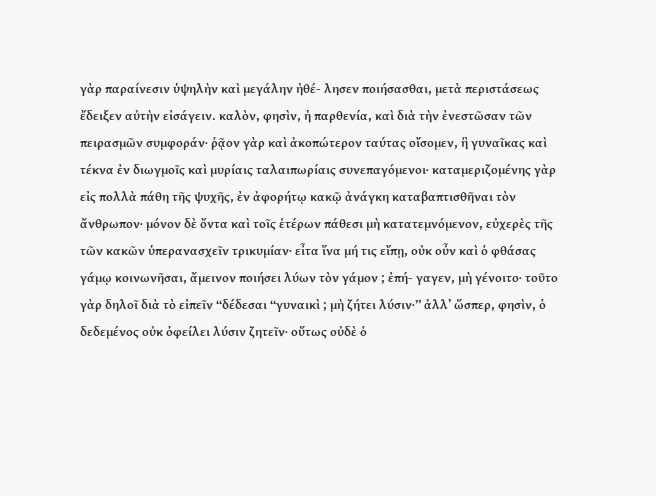γὰρ παραίνεσιν ὑψηλὴν καὶ μεγάλην ἠθέ- λησεν ποιήσασθαι, μετὰ περιστάσεως ἔδειξεν αὐτὴν εἰσάγειν. καλὸν, φησὶν, ἡ παρθενία, καὶ διὰ τὴν ἐνεστῶσαν τῶν πειρασμῶν συμφοράν· ῥᾷον γὰρ καὶ ἀκοπώτερον ταύτας οἴσομεν, ἣ γυναῖκας καὶ τέκνα ἐν διωγμοῖς καὶ μυρίαις ταλαιπωρίαις συνεπαγόμενοι· καταμεριζομένης γὰρ εἰς πολλὰ πάθη τῆς ψυχῆς, ἐν ἀφορήτῳ κακῷ ἀνάγκη καταβαπτισθῆναι τὸν ἄνθρωπον· μόνον δὲ ὄντα καὶ τοῖς ἑτέρων πάθεσι μὴ κατατεμνόμενον, εὐχερὲς τῆς τῶν κακῶν ὑπερανασχεῖν τρικυμίαν· εἶτα ἵνα μή τις εἴπῃ, οὐκ οὖν καὶ ὁ φθάσας γάμῳ κοινωνῆσαι, ἄμεινον ποιήσει λύων τὸν γάμον ; ἐπή- γαγεν, μὴ γένοιτο· τοῦτο γὰρ δηλοῖ διὰ τὸ εἰπεῖν “δέδεσαι “γυναικὶ ; μὴ ζήτει λύσιν·” ἀλλ’ ὥσπερ, φησὶν, ὁ δεδεμένος οὐκ ὀφείλει λύσιν ζητεῖν· οὕτως οὐδὲ ὁ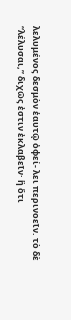λελυμένος δεσμὸν ἑαυτῷ ὀφεί- λει περινοεῖν. τὸ δὲ “λέλυσαι,” διχῶς ἐστιν ἐκλαβεῖν· ἣ ὅτι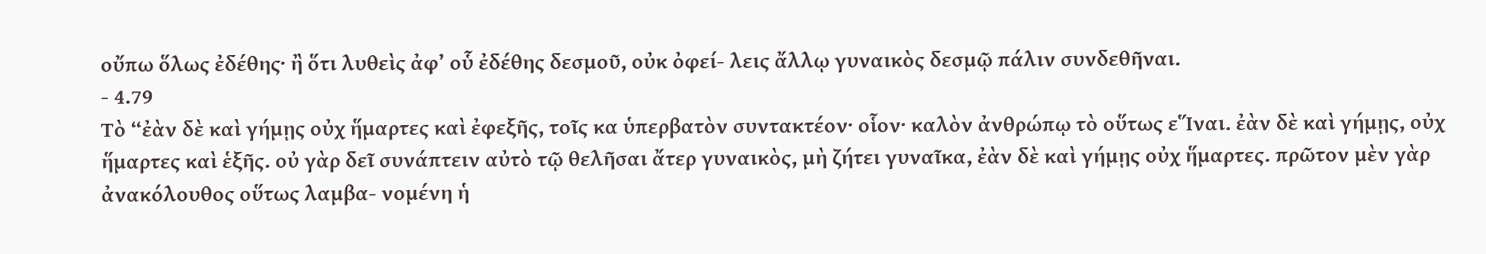οὔπω ὅλως ἐδέθης· ἢ ὅτι λυθεὶς ἀφ’ οὗ ἐδέθης δεσμοῦ, οὐκ ὀφεί- λεις ἄλλῳ γυναικὸς δεσμῷ πάλιν συνδεθῆναι.
- 4.79
Τὸ “ἐὰν δὲ καὶ γήμῃς οὐχ ἥμαρτες καὶ ἐφεξῆς, τοῖς κα ὑπερβατὸν συντακτέον· οἷον· καλὸν ἀνθρώπῳ τὸ οὕτως εἽναι. ἐὰν δὲ καὶ γήμῃς, οὐχ ἥμαρτες καὶ ἑξῆς. οὐ γὰρ δεῖ συνάπτειν αὐτὸ τῷ θελῆσαι ἄτερ γυναικὸς, μὴ ζήτει γυναῖκα, ἐὰν δὲ καὶ γήμῃς οὐχ ἥμαρτες. πρῶτον μὲν γὰρ ἀνακόλουθος οὕτως λαμβα- νομένη ἡ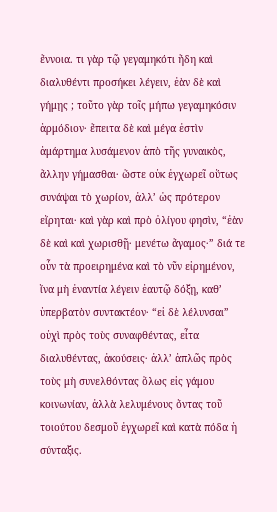ἔννοια. τι γὰρ τῷ γεγαμηκότι ἤδη καὶ διαλυθέντι προσήκει λέγειν, ἐὰν δὲ καὶ γήμῃς ; τοῦτο γὰρ τοῖς μήπω γεγαμηκόσιν ἁρμόδιον· ἔπειτα δὲ καὶ μέγα ἐστὶν ἁμάρτημα λυσάμενον ἀπὸ τῆς γυναικὸς, ἄλλην γήμασθαι· ὥστε οὐκ ἐγχωρεῖ οὕτως συνάψαι τὸ χωρίον, ἀλλ’ ὡς πρότερον εἴρηται· καὶ γὰρ καὶ πρὸ ὀλίγου φησὶν, “ἐὰν δὲ καὶ καὶ χωρισθῇ· μενέτω ἄγαμος·” διά τε οὖν τὰ προειρημένα καὶ τὸ νῦν εἰρημένον, ἵνα μὴ ἐναντία λέγειν ἑαυτῷ δόξῃ, καθ’ ὑπερβατὸν συντακτέον· “εἰ δὲ λέλυνσαι” οὐχὶ πρὸς τοὺς συναφθέντας, εἶτα διαλυθέντας, ἀκούσεις· ἀλλ’ ἁπλῶς πρὸς τοὺς μὴ συνελθόντας ὅλως εἰς γάμου κοινωνίαν, ἀλλὰ λελυμένους ὄντας τοῦ τοιούτου δεσμοῦ ἐγχωρεῖ καὶ κατὰ πόδα ἡ σύνταξις.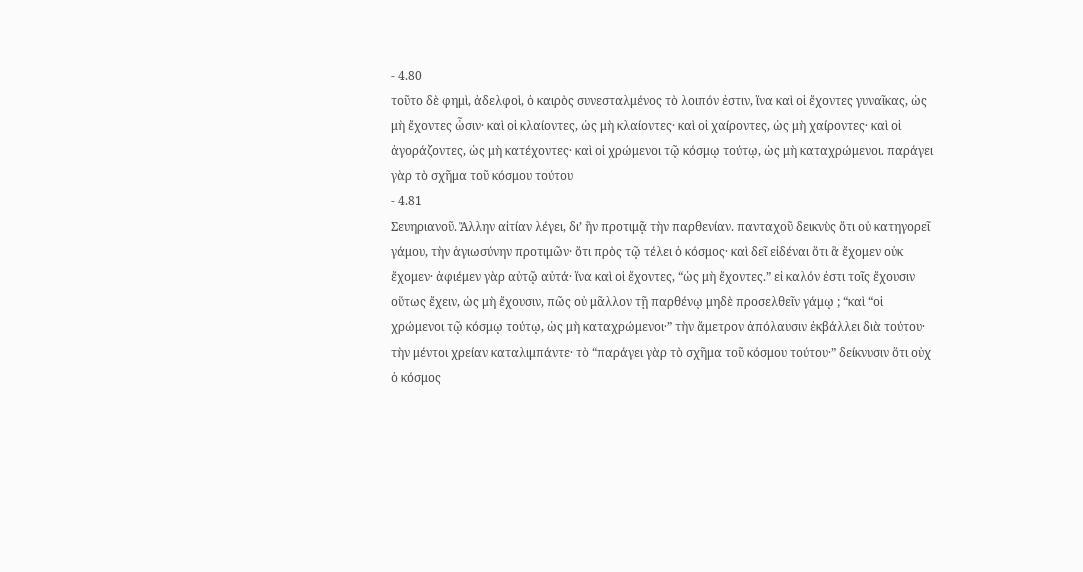- 4.80
τοῦτο δὲ φημὶ, ἀδελφοὶ, ὁ καιρὸς συνεσταλμένος τὸ λοιπόν ἐστιν, ἵνα καὶ οἱ ἔχοντες γυναῖκας, ὡς μὴ ἔχοντες ὦσιν· καὶ οἱ κλαίοντες, ὡς μὴ κλαίοντες· καὶ οἱ χαίροντες, ὡς μὴ χαίροντες· καὶ οἱ ἀγοράζοντες, ὡς μὴ κατέχοντες· καὶ οἱ χρώμενοι τῷ κόσμῳ τούτῳ, ὡς μὴ καταχρώμενοι. παράγει γὰρ τὸ σχῆμα τοῦ κόσμου τούτου
- 4.81
Σευηριανοῦ. Ἄλλην αἰτίαν λέγει, δι’ ἣν προτιμᾷ τὴν παρθενίαν. πανταχοῦ δεικνὺς ὅτι οὐ κατηγορεῖ γάμου, τὴν ἁγιωσύνην προτιμῶν· ὅτι πρὸς τῷ τέλει ὁ κόσμος· καὶ δεῖ εἰδέναι ὅτι ἃ ἔχομεν οὐκ ἔχομεν· ἀφιέμεν γὰρ αὐτῷ αὐτά· ἵνα καὶ οἱ ἔχοντες, “ὡς μὴ ἔχοντες.” εἰ καλόν ἐστι τοῖς ἔχουσιν οὕτως ἔχειν, ὡς μὴ ἔχουσιν, πῶς οὐ μᾶλλον τῇ παρθένῳ μηδὲ προσελθεῖν γάμῳ ; “καὶ “οἱ χρώμενοι τῷ κόσμῳ τούτῳ, ὡς μὴ καταχρώμενοι·” τὴν ἄμετρον ἀπόλαυσιν ἐκβάλλει διὰ τούτου· τὴν μέντοι χρείαν καταλιμπάντε· τὸ “παράγει γὰρ τὸ σχῆμα τοῦ κόσμου τούτου·” δείκνυσιν ὅτι οὐχ ὁ κόσμος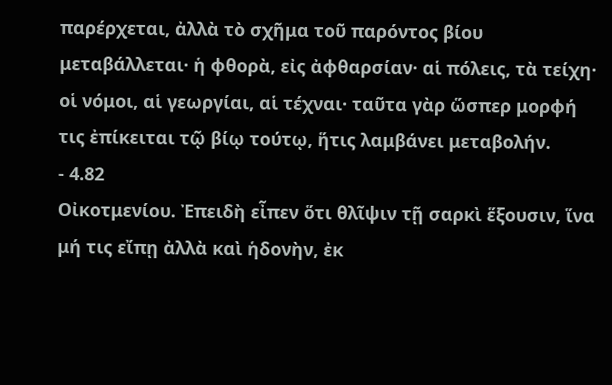παρέρχεται, ἀλλὰ τὸ σχῆμα τοῦ παρόντος βίου μεταβάλλεται· ἡ φθορὰ, εἰς ἀφθαρσίαν· αἱ πόλεις, τὰ τείχη· οἱ νόμοι, αἱ γεωργίαι, αἱ τέχναι· ταῦτα γὰρ ὥσπερ μορφή τις ἐπίκειται τῷ βίῳ τούτῳ, ἥτις λαμβάνει μεταβολήν.
- 4.82
Οἰκοτμενίου. Ἐπειδὴ εἶπεν ὅτι θλῖψιν τῇ σαρκὶ ἕξουσιν, ἵνα μή τις εἴπῃ ἀλλὰ καὶ ἡδονὴν, ἐκ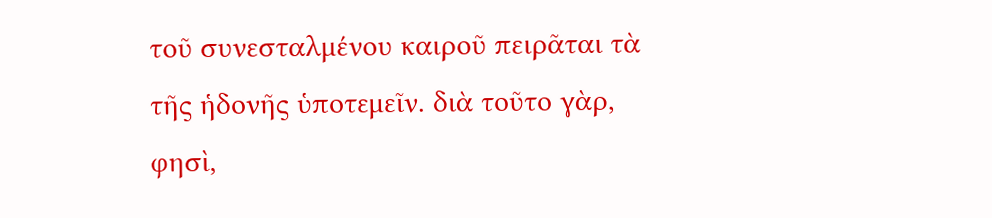τοῦ συνεσταλμένου καιροῦ πειρᾶται τὰ τῆς ἡδονῆς ὑποτεμεῖν. διὰ τοῦτο γὰρ, φησὶ,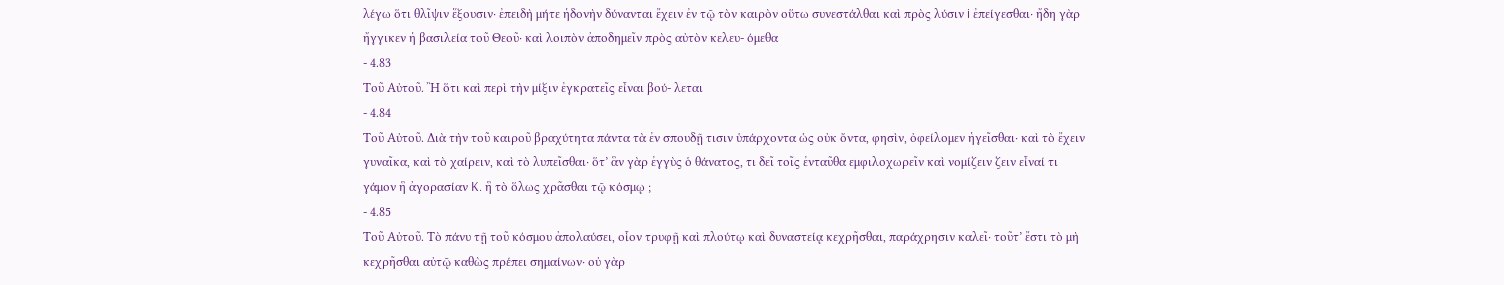λέγω ὅτι θλῖψιν ἕξουσιν· ἐπειδὴ μήτε ἡδονὴν δύνανται ἔχειν ἐν τῷ τὸν καιρὸν οὕτω συνεστάλθαι καὶ πρὸς λύσιν i ἐπείγεσθαι· ἤδη γὰρ ἤγγικεν ἡ βασιλεία τοῦ Θεοῦ· καὶ λοιπὸν ἀποδημεῖν πρὸς αὐτὸν κελευ- όμεθα
- 4.83
Τοῦ Αὐτοῦ. Ἢ ὅτι καὶ περὶ τὴν μίξιν ἐγκρατεῖς εἶναι βού- λεται
- 4.84
Τοῦ Αὐτοῦ. Διὰ τὴν τοῦ καιροῦ βραχύτητα πάντα τὰ ἐν σπουδῇ τισιν ὑπάρχοντα ὡς οὐκ ὄντα, φησὶν, ὀφείλομεν ἡγεῖσθαι· καὶ τὸ ἔχειν γυναῖκα, καὶ τὸ χαίρειν, καὶ τὸ λυπεῖσθαι· ὅτ’ ἃν γὰρ ἐγγὺς ὁ θάνατος, τι δεῖ τοῖς ἐνταῦθα εμφιλοχωρεῖν καὶ νομίζειν ζειν εἶναί τι γάμον ἣ ἀγορασίαν K. ἣ τὸ ὅλως χρᾶσθαι τῷ κόσμῳ ;
- 4.85
Τοῦ Αὐτοῦ. Τὸ πάνυ τῇ τοῦ κόσμου ἀπολαύσει, οἷον τρυφῇ καὶ πλούτῳ καὶ δυναστείᾳ κεχρῆσθαι, παράχρησιν καλεῖ· τοῦτ’ ἔστι τὸ μὴ κεχρῆσθαι αὐτῷ καθὼς πρέπει σημαίνων· οὐ γὰρ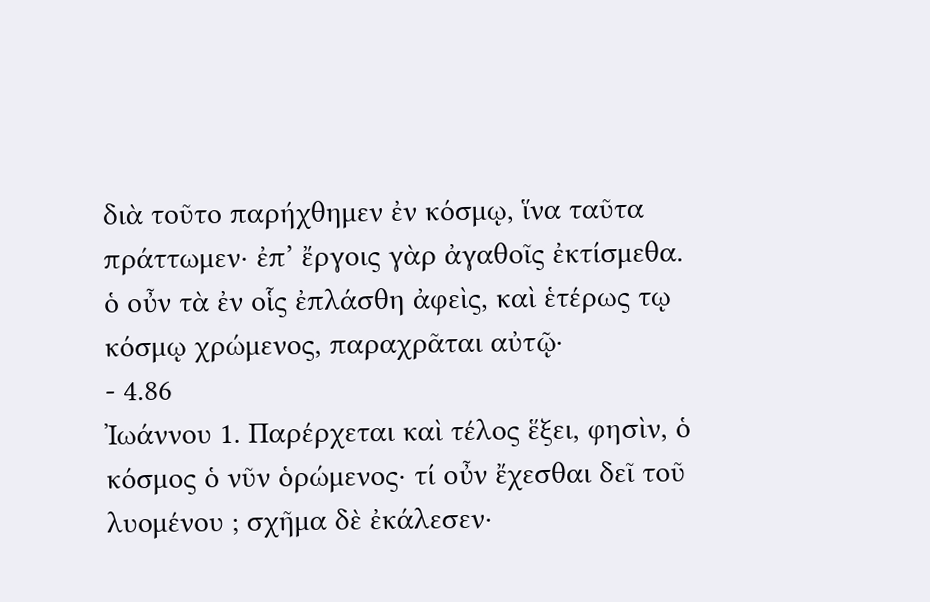διὰ τοῦτο παρήχθημεν ἐν κόσμῳ, ἵνα ταῦτα πράττωμεν· ἐπ’ ἔργοις γὰρ ἀγαθοῖς ἐκτίσμεθα. ὁ οὖν τὰ ἐν οἷς ἐπλάσθη ἀφεὶς, καὶ ἑτέρως τῳ κόσμῳ χρώμενος, παραχρᾶται αὐτῷ·
- 4.86
Ἰωάννου 1. Παρέρχεται καὶ τέλος ἕξει, φησὶν, ὁ κόσμος ὁ νῦν ὁρώμενος· τί οὖν ἔχεσθαι δεῖ τοῦ λυομένου ; σχῆμα δὲ ἐκάλεσεν·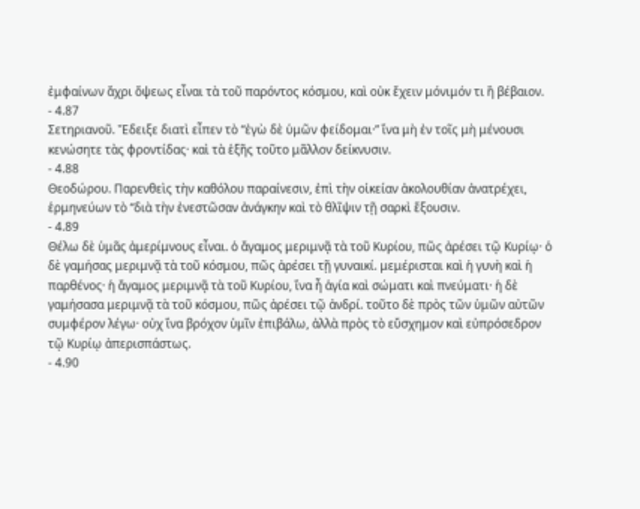ἐμφαίνων ἄχρι ὄψεως εἶναι τὰ τοῦ παρόντος κόσμου, καὶ οὐκ ἔχειν μόνιμόν τι ἢ βέβαιον.
- 4.87
Σετηριανοῦ. Ἔδειξε διατὶ εἶπεν τὸ “ἐγὼ δὲ ὑμῶν φείδομαι·” ἵνα μὴ ἐν τοῖς μὴ μένουσι κενώσητε τὰς φροντίδας· καὶ τὰ ἑξῆς τοῦτο μᾶλλον δείκνυσιν.
- 4.88
Θεοδώρου. Παρενθεὶς τὴν καθόλου παραίνεσιν, ἐπὶ τὴν οἱκείαν ἀκολουθίαν ἀνατρέχει, ἑρμηνεύων τὸ “διὰ τὴν ἐνεστῶσαν ἀνάγκην καὶ τὸ θλῖψιν τῇ σαρκὶ ἕξουσιν.
- 4.89
Θέλω δὲ ὑμᾶς ἀμερίμνους εἶναι. ὁ ἄγαμος μεριμνᾷ τὰ τοῦ Κυρίου, πῶς ἀρέσει τῷ Κυρίῳ· ὁ δὲ γαμήσας μεριμνᾷ τὰ τοῦ κόσμου, πῶς ἀρέσει τῇ γυναικί. μεμέρισται καὶ ἡ γυνὴ καὶ ἡ παρθένος· ἡ ἄγαμος μεριμνᾷ τὰ τοῦ Κυρίου, ἵνα ἦ ἁγία καὶ σώματι καὶ πνεύματι· ἡ δὲ γαμήσασα μεριμνᾷ τὰ τοῦ κόσμου, πῶς ἀρέσει τῷ ἀνδρί. τοῦτο δὲ πρὸς τῶν ὑμῶν αὐτῶν συμφέρον λέγω· οὐχ ἵνα βρόχον ὑμῖν ἐπιβάλω, ἀλλὰ πρὸς τὸ εὔσχημον καὶ εὐπρόσεδρον τῷ Κυρίῳ ἀπερισπάστως.
- 4.90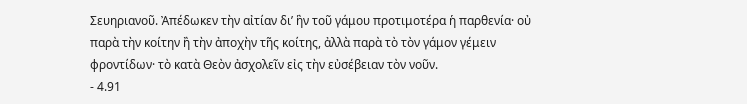Σευηριανοῦ. Ἀπέδωκεν τὴν αἰτίαν δι’ ἣν τοῦ γάμου προτιμοτέρα ἡ παρθενία· οὐ παρὰ τὴν κοίτην ἢ τὴν ἀποχὴν τῆς κοίτης, ἀλλὰ παρὰ τὸ τὸν γάμον γέμειν φροντίδων· τὸ κατὰ Θεὸν ἀσχολεῖν εἰς τὴν εὐσέβειαν τὸν νοῦν.
- 4.91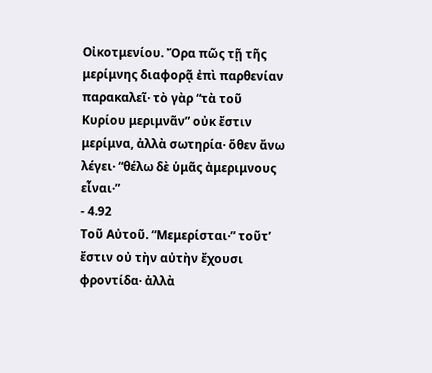Οἰκοτμενίου. Ὄρα πῶς τῇ τῆς μερίμνης διαφορᾷ ἐπὶ παρθενίαν παρακαλεῖ· τὸ γὰρ “τὰ τοῦ Κυρίου μεριμνᾶν” οὐκ ἔστιν μερίμνα, ἀλλὰ σωτηρία· ὅθεν ἄνω λέγει· “θέλω δὲ ὑμᾶς ἀμεριμνους εἶναι·”
- 4.92
Τοῦ Αὐτοῦ. “Μεμερίσται·” τοῦτ’ ἔστιν οὐ τὴν αὐτὴν ἔχουσι φροντίδα· ἀλλὰ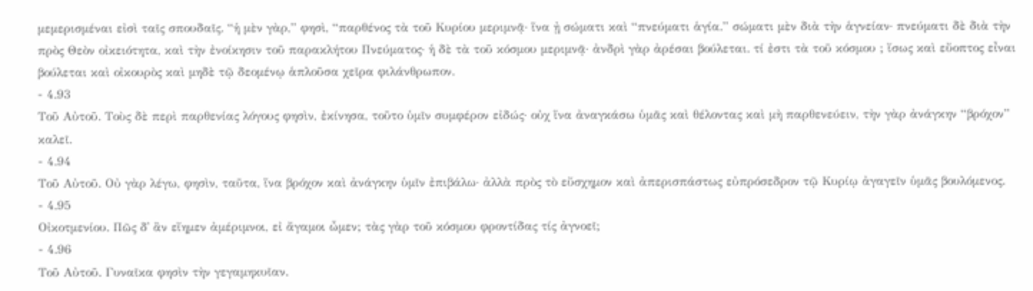μεμερισμέναι εἰσὶ ταῖς σπουδαῖς. “ἡ μὲν γὰρ,” φησὶ, “παρθένος τὰ τοῦ Κυρίου μεριμνᾷ· ἵνα ᾐ σώματι καὶ “πνεύματι ἁγία.” σώματι μὲν διὰ τὴν ἁγνείαν· πνεύματι δὲ διὰ τὴν πρὸς Θεὸν οἰκειότητα, καὶ τὴν ἐνοίκησιν τοῦ παρακλήτου Πνεύματος· ἡ δὲ τὰ τοῦ κόσμου μεριμνᾷ· ἀνδρὶ γὰρ ἀρέσαι βούλεται. τί ἐστι τὰ τοῦ κόσμου ; ἴσως καὶ εὔοπτος εἶναι βούλεται καὶ οἰκουρὸς καὶ μηδὲ τῷ δεομένῳ ἁπλοῦσα χεῖρα φιλάνθρωπον.
- 4.93
Τοῦ Αὐτοῦ. Τοὺς δὲ περὶ παρθενίας λόγους φησὶν, ἐκίνησα, τοῦτο ὑμῖν συμφέρον εἰδώς· οὐχ ἵνα ἀναγκάσω ὑμᾶς καὶ θέλοντας καὶ μὴ παρθενεύειν, τὴν γὰρ ἀνάγκην “βρόχον” καλεῖ.
- 4.94
Τοῦ Αὐτοῦ. Οὐ γὰρ λέγω, φησὶν, ταῦτα, ἵνα βρόχον καὶ ἀνάγκην ὑμῖν ἐπιβάλω· ἀλλὰ πρὸς τὸ εὔσχημον καὶ ἀπερισπάστως εὐπρόσεδρον τῷ Κυρίῳ ἀγαγεῖν ὑμᾶς βουλόμενος.
- 4.95
Οἰκοτμενίου. Πῶς δ᾿ ἂν εἴημεν ἀμέριμνοι, εἰ ἄγαμοι ὦμεν; τὰς γὰρ τοῦ κόσμου φροντίδας τίς ἀγνοεῖ;
- 4.96
Τοῦ Αὐτοῦ. Γυναῖκα φησὶν τὴν γεγαμηκυῖαν.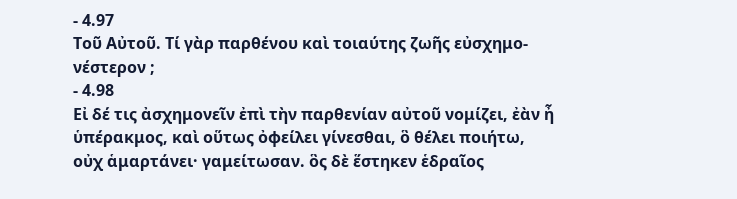- 4.97
Τοῦ Αὐτοῦ. Τί γὰρ παρθένου καὶ τοιαύτης ζωῆς εὐσχημο- νέστερον ;
- 4.98
Εἰ δέ τις ἀσχημονεῖν ἐπὶ τὴν παρθενίαν αὐτοῦ νομίζει, ἐὰν ἦ ὑπέρακμος, καὶ οὕτως ὀφείλει γίνεσθαι, ὃ θέλει ποιήτω, οὐχ ἁμαρτάνει· γαμείτωσαν. ὃς δὲ ἕστηκεν ἑδραῖος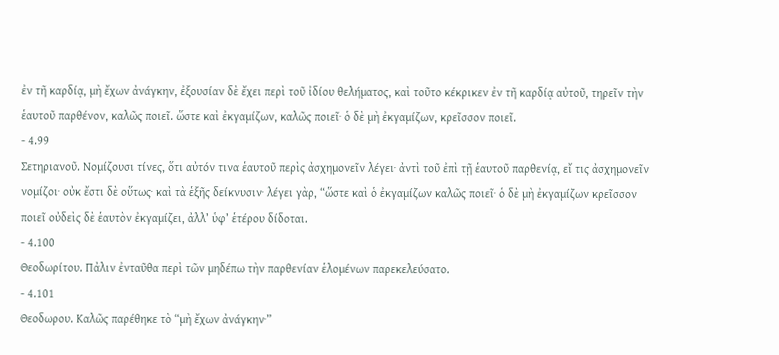ἐν τῆ καρδίᾳ, μὴ ἔχων ἀνάγκην, ἐξουσίαν δὲ ἔχει περὶ τοῦ ἰδίου θελήματος, καὶ τοῦτο κέκρικεν ἐν τῆ καρδίᾳ αὐτοῦ, τηρεῖν τὴν ἑαυτοῦ παρθένον, καλῶς ποιεῖ. ὥστε καὶ ἐκγαμίζων, καλῶς ποιεῖ· ὁ δὲ μὴ ἐκγαμίζων, κρεῖσσον ποιεῖ.
- 4.99
Σετηριανοῦ. Νομίζουσι τίνες, ὅτι αὐτόν τινα ἑαυτοῦ περὶς ἀσχημονεῖν λέγει· ἀντὶ τοῦ ἐπὶ τῇ ἑαυτοῦ παρθενίᾳ, εἴ τις ἀσχημονεῖν νομίζοι· οὐκ ἔστι δὲ οὕτως· καὶ τὰ ἑξῆς δείκνυσιν· λέγει γὰρ, “ὥστε καὶ ὁ ἐκγαμίζων καλῶς ποιεῖ· ὁ δὲ μὴ ἐκγαμίζων κρεῖσσον ποιεῖ οὐδεὶς δὲ ἑαυτὸν ἐκγαμίζει, ἀλλ’ ὑφ’ ἑτέρου δίδοται.
- 4.100
Θεοδωρίτου. Πἀλιν ἐνταῦθα περὶ τῶν μηδέπω τὴν παρθενίαν ἑλομένων παρεκελεύσατο.
- 4.101
Θεοδωρου. Καλῶς παρέθηκε τὸ “μὴ ἔχων ἀνάγκην·”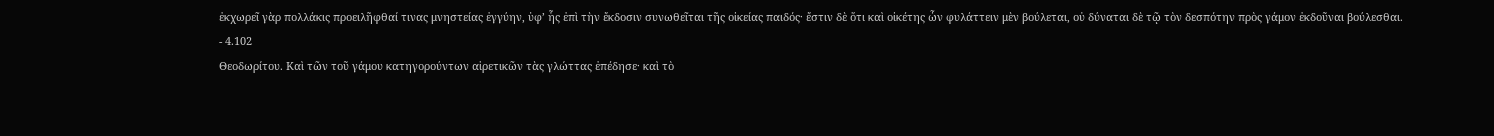ἐκχωρεῖ γὰρ πολλάκις προειλῆφθαί τινας μνηστείας ἐγγύην, ὑφ’ ἧς ἐπὶ τὴν ἔκδοσιν συνωθεῖται τῆς οἰκείας παιδός· ἔστιν δὲ ὅτι καὶ οἰκέτης ὦν φυλάττειν μὲν βούλεται, οὐ δύναται δὲ τῷ τὸν δεσπότην πρὸς γάμον ἐκδοῦναι βούλεσθαι.
- 4.102
Θεοδωρίτου. Καὶ τῶν τοῦ γάμου κατηγορούντων αἱρετικῶν τὰς γλώττας ἐπέδησε· καὶ τὸ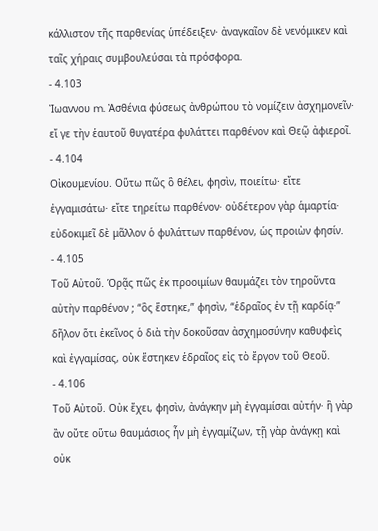κάλλιστον τῆς παρθενίας ὑπέδειξεν· ἀναγκαῖον δὲ νενόμικεν καὶ ταῖς χήραις συμβουλεύσαι τὰ πρόσφορα.
- 4.103
Ἰωαννου m. Ἀσθένια φύσεως ἀνθρώπου τὸ νομίζειν ἀσχημονεῖν· εἴ γε τὴν ἑαυτοῦ θυγατέρα φυλάττει παρθένον καὶ Θεῷ ἀφιεροῖ.
- 4.104
Οἰκουμενίου. Οὕτω πῶς ὃ θέλει, φησὶν, ποιείτω· εἴτε ἐγγαμισάτω· εἴτε τηρείτω παρθένον· οὐδέτερον γὰρ ἁμαρτία· εὐδοκιμεῖ δὲ μᾶλλον ὁ φυλάττων παρθένον, ὡς προιὼν φησίν.
- 4.105
Τοῦ Αὐτοῦ. Ὁρᾷς πῶς ἐκ προοιμίων θαυμάζει τὸν τηροῦντα αὐτὴν παρθένον ; “ὃς ἕστηκε,” φησὶν, “ἑδραῖος ἐν τῇ καρδίᾳ·” δῆλον ὅτι ἐκεῖνος ὁ διὰ τὴν δοκοῦσαν ἀσχημοσύνην καθυφεὶς καὶ ἐγγαμίσας, οὐκ ἕστηκεν ἑδραῖος εἰς τὸ ἔργον τοῦ Θεοῦ.
- 4.106
Τοῦ Αὐτοῦ. Οὐκ ἔχει, φησὶν, ἀνάγκην μὴ ἐγγαμίσαι αὐτήν· ἣ γὰρ ἂν οὔτε οὕτω θαυμάσιος ἦν μὴ ἐγγαμίζων, τῇ γὰρ ἀνάγκῃ καὶ οὐκ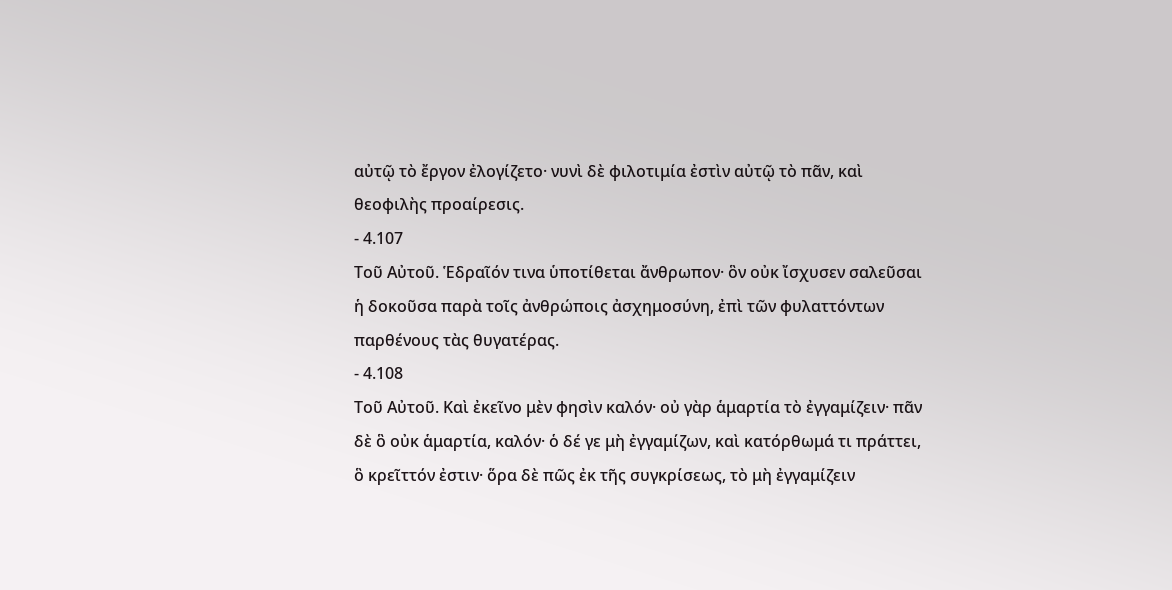αὐτῷ τὸ ἔργον ἐλογίζετο· νυνὶ δὲ φιλοτιμία ἐστὶν αὐτῷ τὸ πᾶν, καὶ θεοφιλὴς προαίρεσις.
- 4.107
Τοῦ Αὐτοῦ. Ἑδραῖόν τινα ὑποτίθεται ἄνθρωπον· ὃν οὐκ ἴσχυσεν σαλεῦσαι ἡ δοκοῦσα παρὰ τοῖς ἀνθρώποις ἀσχημοσύνη, ἐπὶ τῶν φυλαττόντων παρθένους τὰς θυγατέρας.
- 4.108
Τοῦ Αὐτοῦ. Καὶ ἐκεῖνο μὲν φησὶν καλόν· οὐ γὰρ ἁμαρτία τὸ ἐγγαμίζειν· πᾶν δὲ ὃ οὐκ ἁμαρτία, καλόν· ὁ δέ γε μὴ ἐγγαμίζων, καὶ κατόρθωμά τι πράττει, ὃ κρεῖττόν ἐστιν· ὅρα δὲ πῶς ἐκ τῆς συγκρίσεως, τὸ μὴ ἐγγαμίζειν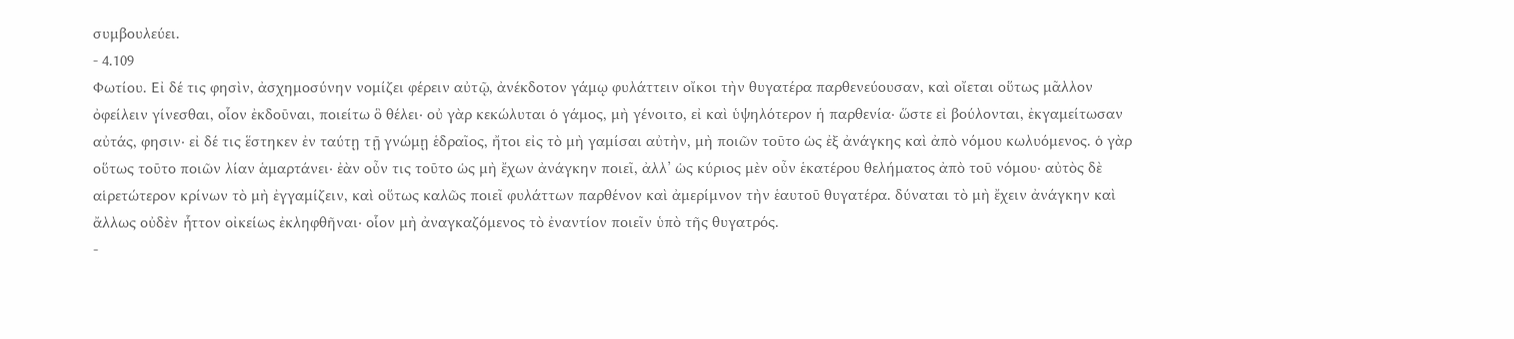συμβουλεύει.
- 4.109
Φωτίου. Εἰ δέ τις φησὶν, ἀσχημοσύνην νομίζει φέρειν αὐτῷ, ἀνέκδοτον γάμῳ φυλάττειν οἴκοι τὴν θυγατέρα παρθενεύουσαν, καὶ οἴεται οὕτως μᾶλλον ὀφείλειν γίνεσθαι, οἷον ἐκδοῦναι, ποιείτω ὃ θέλει· οὐ γὰρ κεκώλυται ὁ γάμος, μὴ γένοιτο, εἰ καὶ ὑψηλότερον ἡ παρθενία· ὥστε εἰ βούλονται, ἐκγαμείτωσαν αὐτάς, φησιν· εἰ δέ τις ἕστηκεν ἐν ταύτῃ τῇ γνώμῃ ἑδραῖος, ἤτοι εἰς τὸ μὴ γαμίσαι αὐτὴν, μὴ ποιῶν τοῦτο ὡς ἐξ ἀνάγκης καὶ ἀπὸ νόμου κωλυόμενος. ὁ γὰρ οὕτως τοῦτο ποιῶν λίαν ἁμαρτάνει· ἐὰν οὖν τις τοῦτο ὡς μὴ ἔχων ἀνάγκην ποιεῖ, ἀλλ’ ὡς κύριος μὲν οὖν ἑκατέρου θελήματος ἀπὸ τοῦ νόμου· αὐτὸς δὲ αἱρετώτερον κρίνων τὸ μὴ ἐγγαμίζειν, καὶ οὕτως καλῶς ποιεῖ φυλάττων παρθένον καὶ ἀμερίμνον τὴν ἑαυτοῦ θυγατέρα. δύναται τὸ μὴ ἔχειν ἀνάγκην καὶ ἄλλως οὐδὲν ἧττον οἰκείως ἐκληφθῆναι· οἷον μὴ ἀναγκαζόμενος τὸ ἐναντίον ποιεῖν ὑπὸ τῆς θυγατρός.
-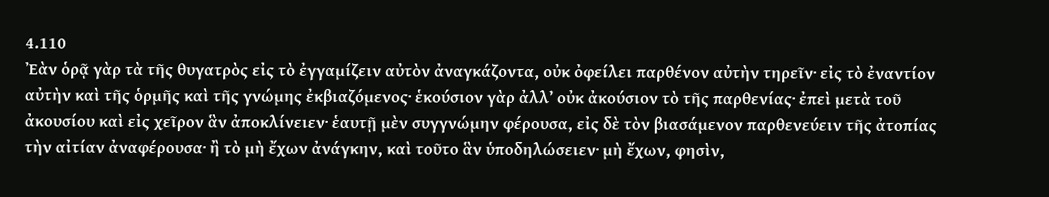4.110
Ἐὰν ὁρᾷ γὰρ τὰ τῆς θυγατρὸς εἰς τὸ ἐγγαμίζειν αὐτὸν ἀναγκάζοντα, οὐκ ὀφείλει παρθένον αὐτὴν τηρεῖν· εἰς τὸ ἐναντίον αὐτὴν καὶ τῆς ὁρμῆς καὶ τῆς γνώμης ἐκβιαζόμενος· ἑκούσιον γὰρ ἀλλ’ οὐκ ἀκούσιον τὸ τῆς παρθενίας· ἐπεὶ μετὰ τοῦ ἀκουσίου καὶ εἰς χεῖρον ἃν ἀποκλίνειεν· ἑαυτῇ μὲν συγγνώμην φέρουσα, εἰς δὲ τὸν βιασάμενον παρθενεύειν τῆς ἀτοπίας τὴν αἰτίαν ἀναφέρουσα· ἢ τὸ μὴ ἔχων ἀνάγκην, καὶ τοῦτο ἃν ὑποδηλώσειεν· μὴ ἔχων, φησὶν,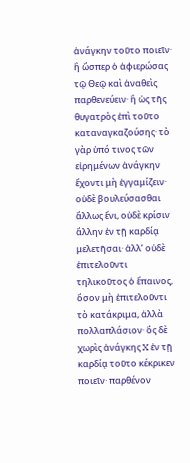ἀνάγκην τοῦτο ποιεῖν· ἣ ὥσπερ ὁ ἀφιερώσας τῷ Θεῷ καὶ ἀναθεὶς παρθενεύειν· ἣ ὡς τῆς θυγατρὸς ἐπὶ τοῦτο καταναγκαζούσης· τὸ γὰρ ὑπό τινος τῶν εἰρημένων ἀνάγκην ἔχοντι μὴ ἐγγαμίζειν· οὐδὲ βουλεύσασθαι ἄλλως ἔνι, οὐδὲ κρίσιν ἄλλην ἐν τῇ καρδίᾳ μελετῆσαι· ἀλλ’ οὐδὲ ἐπιτελοῦντι τηλικοῦτος ὁ ἔπαινος, ὅσον μὴ ἐπιτελοῦντι τὸ κατάκριμα, ἀλλὰ πολλαπλάσιον· ὃς δὲ χωρὶς ἀνάγκης X ἐν τῇ καρδίᾳ τοῦτο κέκρικεν ποιεῖν· παρθένον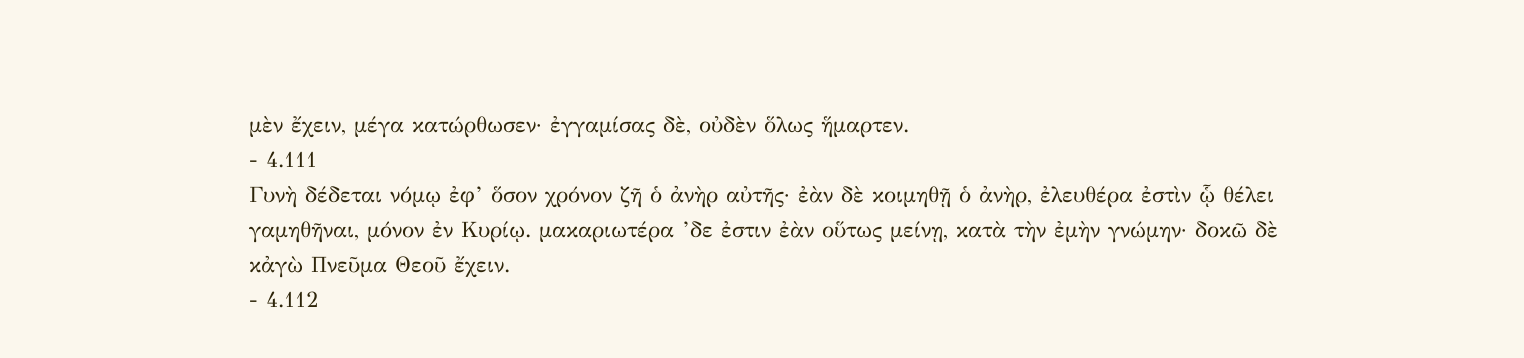μὲν ἔχειν, μέγα κατώρθωσεν· ἐγγαμίσας δὲ, οὐδὲν ὅλως ἥμαρτεν.
- 4.111
Γυνὴ δέδεται νόμῳ ἐφ’ ὅσον χρόνον ζῆ ὁ ἀνὴρ αὐτῆς· ἐὰν δὲ κοιμηθῇ ὁ ἀνὴρ, ἐλευθέρα ἐστὶν ᾧ θέλει γαμηθῆναι, μόνον ἐν Κυρίῳ. μακαριωτέρα ’δε ἐστιν ἐὰν οὕτως μείνῃ, κατὰ τὴν ἐμὴν γνώμην· δοκῶ δὲ κἀγὼ Πνεῦμα Θεοῦ ἔχειν.
- 4.112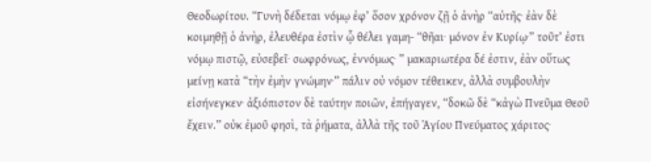Θεοδωρίτου. “Γυνὴ δέδεται νόμῳ ἐφ’ ὅσον χρόνον ζῇ ὁ ἀνὴρ “αὐτῆς· ἐὰν δὲ κοιμηθῇ ὁ ἀνὴρ, ἐλευθέρα ἐστὶν ᾧ θέλει γαμη- “θῆαι· μόνον ἐν Κυρίῳ·” τοῦτ’ ἐστι νόμῳ πιστῷ, εὐσεβεῖ· σωφρόνως, ἐννόμως· ” μακαριωτέρα δέ ἐστιν, ἐὰν οὕτως μείνῃ κατὰ “τὴν ἐμὴν γνώμην·” πάλιν οὐ νόμον τέθεικεν, ἀλλὰ συμβουλὴν εἰσήνεγκεν· ἀξιόπιστον δὲ ταύτην ποιῶν, ἐπήγαγεν, “δοκῶ δὲ “κἀγὼ Πνεῦμα Θεοῦ ἔχειν.” οὐκ ἐμοῦ φησὶ, τὰ ῥήματα, ἀλλὰ τῆς τοῦ Ἁγίου Πνεύματος χάριτος·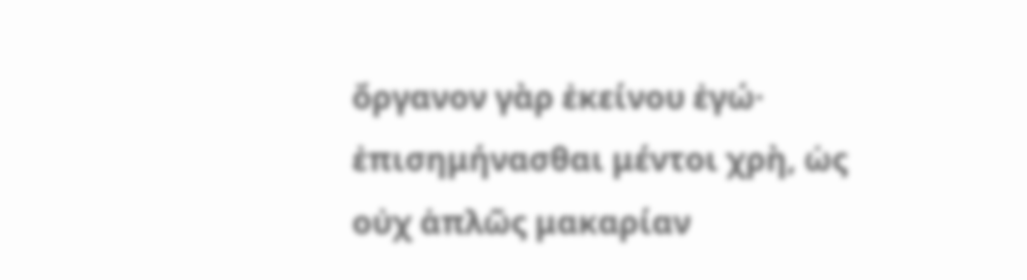ὄργανον γὰρ ἐκείνου ἐγώ· ἐπισημήνασθαι μέντοι χρὴ, ὡς οὐχ ἁπλῶς μακαρίαν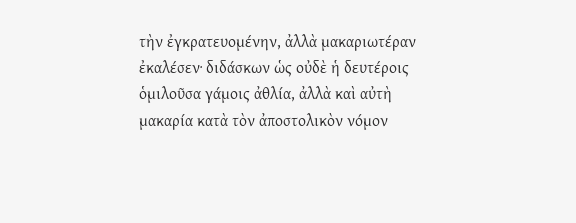τὴν ἐγκρατευομένην, ἀλλὰ μακαριωτέραν ἐκαλέσεν· διδάσκων ὡς οὐδὲ ἡ δευτέροις ὁμιλοῦσα γάμοις ἀθλία, ἀλλὰ καὶ αὐτὴ μακαρία κατὰ τὸν ἀποστολικὸν νόμον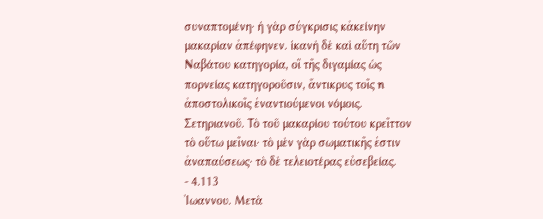συναπτομένη· ἡ γὰρ σύγκρισις κἀκείνην μακαρίαν ἀπέφηνεν. ἱκανὴ δὲ καὶ αὕτη τῶν Ναβάτου κατηγορία, οἳ τῆς διγαμίας ὡς πορνείας κατηγοροῦσιν, ἄντικρυς τοῖς n ἀποστολικοῖς ἐναντιούμενοι νόμοις. Σετηριανοῦ. Τὸ τοῦ μακαρίου τούτου κρεῖττον τὸ οὕτω μεῖναι· τὸ μὲν γὰρ σωματικῆς ἐστιν ἀναπαύσεως· τὸ δὲ τελειοτέρας εὐσεβείας.
- 4.113
Ἰωαννου. Μετὰ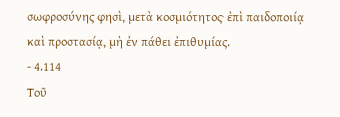σωφροσύνης φησὶ, μετὰ κοσμιότητος· ἐπὶ παιδοποιίᾳ καὶ προστασίᾳ, μὴ ἐν πάθει ἐπιθυμίας.
- 4.114
Τοῦ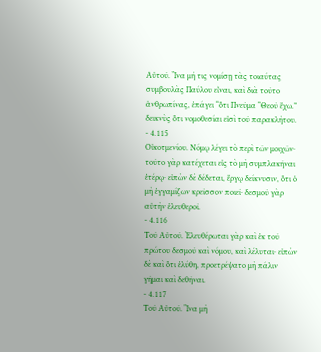Αὐτοῦ. Ἴνα μή τις νομίσῃ τὰς τοιαύτας συμβουλὰς Παύλου εἶναι, καὶ διὰ τοῦτο ἀνθρωπίνας, ἐπάγει “ὅτι Πνεῦμα “Θεοῦ ἔχω.” δεικνὺς ὅτι νομοθεσίαι εἰσὶ τοῦ παρακλήτου.
- 4.115
Οἰκοτμενίου. Νόμῳ λέγει τὸ περὶ τῶν μοιχῶν· τοῦτο γὰρ κατέχεται εἰς τὸ μὴ συμπλακῆναι ἑτέρῳ· εἰπὼν δὲ δέδεται, ἔργῳ δείκνυσιν, ὅτι ὁ μὴ ἐγγαμίζων κρεῖσσον ποιεῖ· δεσμοῦ γὰρ αὐτὴν ἐλευθεροῖ.
- 4.116
Τοῦ Αὐτοῦ. Ἐλευθέρωται γὰρ καὶ ἐκ τοῦ πρώτου δεσμοῦ καὶ νόμου, καὶ λέλυται· εἰπὼν δὲ καὶ ὅτι ἐλύθη, προετρέψατο μὴ πάλιν γῆμαι καὶ δεθῆναι.
- 4.117
Τοῦ Αὐτοῦ. Ἵνα μὴ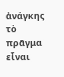ἀνάγκης τὸ πρᾶγμα εἶναι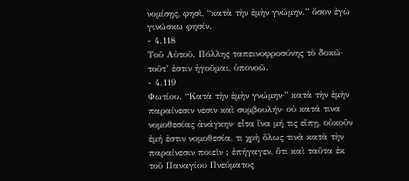νομίσῃς, φησὶ, “κατὰ τὴν ἐμὴν γνώμην.” ὅσον ἐγὼ γινώσκω φησίν.
- 4.118
Τοῦ Αὐτοῦ. Πόλλης ταπεινοφροσύνης τὸ δοκῶ· τοῦτ’ ἐστιν ἡγοῦμαι, ὑπονοῶ.
- 4.119
Φωτίου. “Κατὰ τὴν ἐμὴν γνώμην·” κατὰ τὴν ἐμὴν παραίνεσιν νεσιν καὶ συμβουλήν· οὐ κατά τινα νομοθεσίας ἀνάγκην· εἶτα ἵνα μή τις εἴπῃ, οὐκοῦν ἐμή ἐστιν νομοθεσία, τι χρὴ ὅλως τινὰ κατὰ τὴν παραίνεσιν ποιεῖν ; ἐπήγαγεν, ὅτι καὶ ταῦτα ἐκ τοῦ Παναγίου Πνεύματος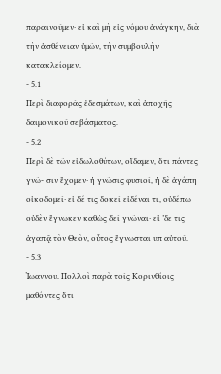παραινοῦμεν· εἰ καὶ μὴ εἰς νόμου ἀνάγκην, διὰ τὴν ἀσθένειαν ὑμῶν, τὴν συμβουλὴν κατακλείομεν.
- 5.1
Περὶ διαφορᾶς ἐδεσμάτων, καὶ ἀποχῆς δαιμονικοῦ σεβάσματος.
- 5.2
Περὶ δὲ τῶν εἰδωλοθύτων, οἴδαμεν, ὅτι πάντες γνῶ- σιν ἔχομεν· ἡ γνῶσις φυσιοῖ, ἡ δὲ ἀγάπη οἰκοδομεῖ· εἰ δέ τις δοκεῖ εἰδέναι τι, οὐδέπω οὐδὲν ἔγνωκεν καθὼς δεῖ γνῶναι· εἰ ’δε τις ἀγαπᾷ τὸν Θεὸν, οὗτος ἔγνωσται υπ αὐτοῦ.
- 5.3
Ἰωαννου. Πολλοὶ παρὰ τοῖς Κορινθίοις μαθόντες ὅτι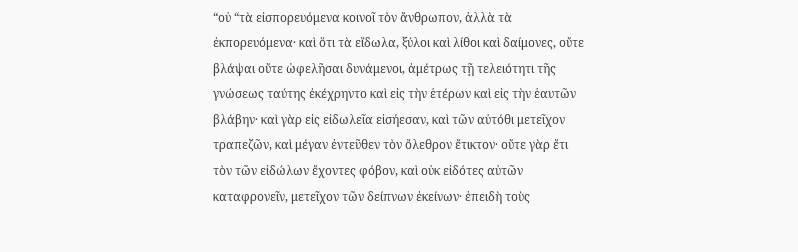“οὐ “τὰ εἰσπορευόμενα κοινοῖ τὸν ἄνθρωπον, ἀλλὰ τὰ ἐκπορευόμενα· καὶ ὅτι τὰ εἴδωλα, ξύλοι καὶ λίθοι καὶ δαίμονες, οὔτε βλάψαι οὔτε ὠφελῆσαι δυνάμενοι, ἀμέτρως τῇ τελειότητι τῆς γνώσεως ταύτης ἐκέχρηντο καὶ εἰς τὴν ἑτέρων καὶ εἰς τὴν ἑαυτῶν βλάβην· καὶ γὰρ εἰς εἰδωλεῖα εἰσήεσαν, καὶ τῶν αὐτόθι μετεῖχον τραπεζῶν, καὶ μέγαν ἐντεῦθεν τὸν ὄλεθρον ἔτικτον· οὔτε γὰρ ἔτι τὸν τῶν εἰδώλων ἔχοντες φόβον, καὶ οὐκ εἰδότες αὐτῶν καταφρονεῖν, μετεῖχον τῶν δείπνων ἐκείνων· ἐπειδὴ τοὺς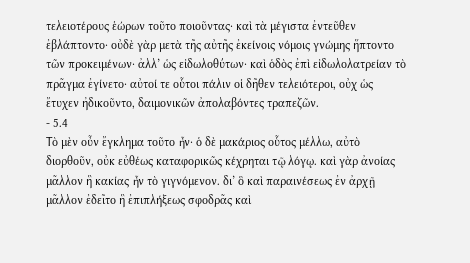τελειοτέρους ἑώρων τοῦτο ποιοῦντας· καὶ τὰ μέγιστα ἐντεῦθεν ἐβλάπτοντο· οὐδὲ γὰρ μετὰ τῆς αὐτῆς ἐκείνοις νόμοις γνώμης ἥπτοντο τῶν προκειμένων· ἀλλ’ ὡς εἰδωλοθύτων· καὶ ὁδὸς ἐπὶ εἰδωλολατρείαν τὸ πρᾶγμα ἐγίνετο· αὐτοί τε οὗτοι πάλιν οἱ δῆθεν τελειότεροι, οὐχ ὡς ἔτυχεν ἠδικοῦντο, δαιμονικῶν ἀπολαβόντες τραπεζῶν.
- 5.4
Τὸ μὲν οὖν ἔγκλημα τοῦτο ἦν· ὁ δὲ μακάριος οὗτος μέλλω, αὐτὸ διορθοῦν, οὐκ εὐθέως καταφορικῶς κέχρηται τῷ λόγῳ. καὶ γὰρ ἀνοίας μᾶλλον ἣ κακίας ἦν τὸ γιγνόμενον. δι’ ὃ καὶ παραινέσεως ἐν ἀρχῇ μᾶλλον ἐδεῖτο ἣ ἐπιπλήξεως σφοδρᾶς καὶ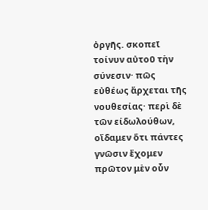ὀργῆς. σκοπεῖ τοίνυν αὐτοῦ τὴν σύνεσιν· πῶς εὐθέως ἄρχεται τῆς νουθεσίας· περὶ δὲ τῶν είδωλούθων, οἴδαμεν ὅτι πάντες γνῶσιν ἔχομεν πρῶτον μὲν οὖν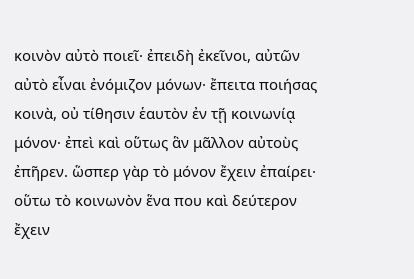κοινὸν αὐτὸ ποιεῖ· ἐπειδὴ ἐκεῖνοι, αὐτῶν αὐτὸ εἶναι ἐνόμιζον μόνων· ἔπειτα ποιήσας κοινὰ, οὐ τίθησιν ἑαυτὸν ἐν τῇ κοινωνίᾳ μόνον· ἐπεὶ καὶ οὕτως ἃν μᾶλλον αὐτοὺς ἐπῆρεν. ὥσπερ γὰρ τὸ μόνον ἔχειν ἐπαίρει· οὕτω τὸ κοινωνὸν ἕνα που καὶ δεύτερον ἔχειν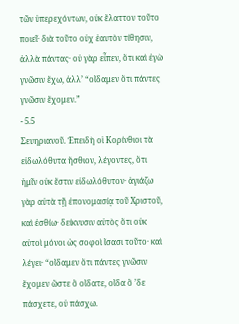τῶν ὑπερεχόντων, οὐκ ἔλαττον τοῦτο ποιεῖ· διὰ τοῦτο οὐχ ἑαυτὸν τίθησιν, ἀλλὰ πάντας· οὐ γὰρ εἶπεν, ὅτι καὶ ἐγὼ γνῶσιν ἔχω, ἀλλ’ “οἴδαμεν ὅτι πάντες γνῶσιν ἔχομεν.”
- 5.5
Σευηριανοῦ. Ἐπειδὴ οἱ Κορίνθιοι τὰ εἰδωλόθυτα ἤσθιον, λέγοντες, ὅτι ἡμῖν οὐκ ἔστιν εἰδωλόθυτον· ἁγιάζω γὰρ αὐτὰ τῇ ἐπονομασίᾳ τοῦ Χριστοῦ, καὶ ἐσθίω· δείκνυσιν αὐτὸς ὅτι οὐκ αὐτοὶ μόνοι ὡς σοφοὶ ἴσασι τοῦτο· καὶ λέγει· “οἴδαμεν ὅτι πάντες γνῶσιν ἔχομεν ὥστε ὃ οἴδατε, οἴδα ὃ ’δε πάσχετε, οὐ πάσχω.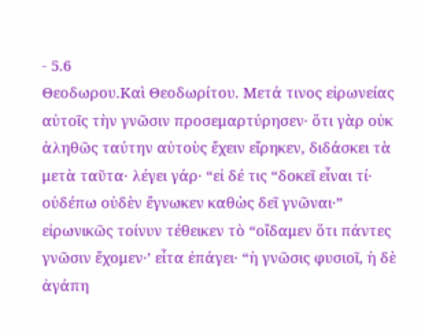- 5.6
Θεοδωρου.Καὶ Θεοδωρίτου. Μετά τινος εἰρωνείας αὐτοῖς τὴν γνῶσιν προσεμαρτύρησεν· ὅτι γὰρ οὐκ ἀληθῶς ταύτην αὐτοὺς ἔχειν εἴρηκεν, διδάσκει τὰ μετὰ ταῦτα· λέγει γάρ· “εἰ δέ τις “δοκεῖ εἶναι τί· οὐδέπω οὐδὲν ἔγνωκεν καθὼς δεῖ γνῶναι·” εἰρωνικῶς τοίνυν τέθεικεν τὸ “οἴδαμεν ὅτι πάντες γνῶσιν ἔχομεν·’ εἶτα ἐπάγει· “ἡ γνῶσις φυσιοῖ, ἡ δὲ ἀγάπη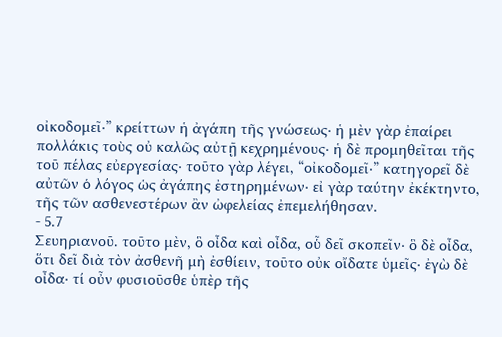οἰκοδομεῖ·” κρείττων ἡ ἀγάπη τῆς γνώσεως· ἡ μὲν γὰρ ἐπαίρει πολλάκις τοὺς οὐ καλῶς αὐτῇ κεχρημένους· ἡ δὲ προμηθεῖται τῆς τοῦ πέλας εὐεργεσίας· τοῦτο γὰρ λέγει, “οἰκοδομεῖ·” κατηγορεῖ δὲ αὐτῶν ὁ λόγος ὡς ἀγάπης ἐστηρημένων· εἰ γὰρ ταύτην ἐκέκτηντο, τῆς τῶν ασθενεστέρων ἂν ὠφελείας ἐπεμελήθησαν.
- 5.7
Σευηριανοῦ. τοῦτο μὲν, ὃ οἶδα καὶ οἶδα, οὗ δεῖ σκοπεῖν· ὃ δὲ οἶδα, ὅτι δεῖ διὰ τὸν ἀσθενῆ μὴ ἐσθίειν, τοῦτο οὐκ οἴδατε ὑμεῖς· ἐγὼ δὲ οἶδα· τί οὖν φυσιοῦσθε ὑπὲρ τῆς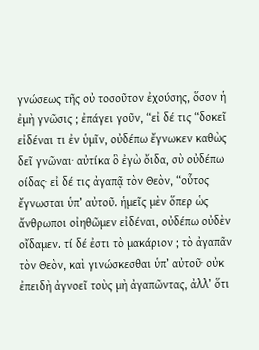γνώσεως τῆς οὐ τοσοῦτον ἐχούσης, ὅσον ἡ ἐμὴ γνῶσις ; ἐπάγει γοῦν, “εἰ δέ τις “δοκεῖ εἰδέναι τι ἐν ὑμῖν, οὐδέπω ἔγνωκεν καθὼς δεῖ γνῶναι· αὐτίκα ὃ ἐγὼ ὄιδα, σὺ οὐδέπω οίδας· εἰ δέ τις ἀγαπᾷ τὸν Θεὸν, “οὗτος ἔγνωσται ὑπ’ αὐτοῦ. ἡμεῖς μὲν ὅπερ ὡς ἄνθρωποι οἰηθῶμεν εἰδέναι, οὐδέπω οὐδὲν οἴδαμεν. τί δέ ἐστι τὸ μακάριον ; τὸ ἀγαπᾶν τὸν Θεὸν, καὶ γινώσκεσθαι ὑπ’ αὐτοῦ· οὐκ ἐπειδὴ ἀγνοεῖ τοὺς μὴ ἀγαπῶντας, ἀλλ’ ὅτι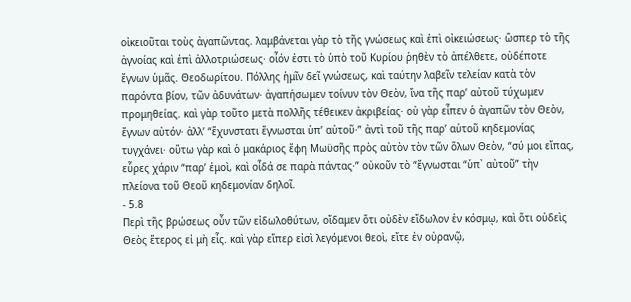οἰκειοῦται τοὺς ἀγαπῶντας. λαμβάνεται γὰρ τὸ τῆς γνώσεως καὶ ἐπὶ οἰκειώσεως· ὥσπερ τὸ τῆς ἀγνοίας καὶ ἐπὶ ἀλλοτριώσεως· οἷόν ἐστι τὸ ὑπὸ τοῦ Κυρίου ῥηθὲν τὸ ἀπέλθετε, οὐδέποτε ἔγνων ὑμᾶς. Θεοδωρίτου. Πόλλης ἡμῖν δεῖ γνώσεως, καὶ ταύτην λαβεῖν τελείαν κατὰ τὸν παρόντα βίον, τῶν ἀδυνάτων· ἀγαπήσωμεν τοίνυν τὸν Θεὸν, ἵνα τῆς παρ’ αὐτοῦ τύχωμεν προμηθείας. καὶ γὰρ τοῦτο μετὰ πολλῆς τέθεικεν ἀκριβείας· οὐ γὰρ εἶπεν ὁ ἀγαπῶν τὸν Θεὸν, ἔγνων αὐτόν· ἀλλ’ “ἔχυνστατι ἔγνωσται ὑπ’ αὐτοῦ·” ἀντὶ τοῦ τῆς παρ’ αὐτοῦ κηδεμονίας τυγχάνει· οὕτω γὰρ καὶ ὁ μακάριος ἔφη Μωϋσῆς πρὸς αὐτὸν τὸν τῶν ὅλων Θεὸν, “σύ μοι εἴπας, εὗρες χάριν “παρ’ ἐμοὶ, καὶ οἶδά σε παρὰ πάντας·” οὐκοῦν τὸ “ἔγνωσται “ὑπ᾿ αὐτοῦ” τὴν πλείονα τοῦ Θεοῦ κηδεμονίαν δηλοῖ.
- 5.8
Περὶ τῆς βρώσεως οὖν τῶν εἰδωλοθύτων, οἴδαμεν ὅτι οὐδὲν εἴδωλον ἐν κόσμῳ, καὶ ὅτι οὐδεὶς Θεὸς ἕτερος εἰ μὴ εἷς. καὶ γὰρ εἴπερ εἰσὶ λεγόμενοι θεοὶ, εἴτε ἐν οὐρανῷ,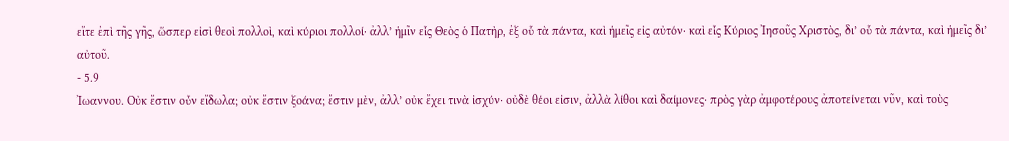εἴτε ἐπὶ τῆς γῆς, ὥσπερ εἰσὶ θεοὶ πολλοὶ, καὶ κύριοι πολλοί· ἀλλ’ ἡμῖν εἷς Θεὸς ὁ Πατὴρ, ἐξ οὗ τὰ πάντα, καὶ ἡμεῖς εἰς αὐτόν· καὶ εἷς Κύριος Ἰησοῦς Χριστὸς, δι’ οὗ τὰ πάντα, καὶ ἡμεῖς δι’ αὐτοῦ.
- 5.9
Ἰωαννου. Οὐκ ἔστιν οὖν εἴδωλα; οὐκ ἔστιν ξοάνα; ἔστιν μὲν, ἀλλ’ οὐκ ἔχει τινὰ ἰσχύν· οὐδὲ θέοι εἰσιν, ἀλλὰ λίθοι καὶ δαίμονες· πρὸς γὰρ ἀμφοτέρους ἀποτείνεται νῦν, καὶ τοὺς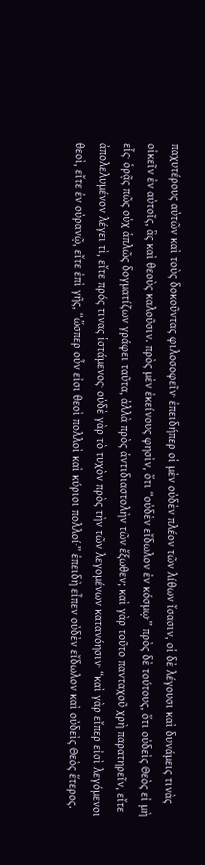παχυτέρους αὐτῶν καὶ τοὺς δοκοῦντας φιλοσοφεῖν· ἐπειδήπερ οἱ μὲν οὐδὲν πλέον τῶν λίθων ἴσασιν, οἱ δὲ λέγουσι καὶ δυνάμεις τινὰς οἰκεῖν ἐν αὐτοῖς, ἃς καὶ θεοὺς καλοῦσιν. πρὸς μὲν ἐκείνους φησὶν, ὅτι “οὐδὲν εἴδωλον ἐν κόσμῳ·” πρὸς δὲ τούτους, ὅτι οὐδεὶς Θεὸς εἰ μὴ εἷς· ὁρᾷς πῶς οὐχ ἁπλῶς δογματίζων γράφει ταῦτα, ἀλλὰ πρὸς ἀντιδιαστολὴν τῶν ἔξωθεν; καὶ γὰρ τοῦτο πανταχοῦ χρὴ παρατηρεῖν, εἴτε ἀπολελυμένον λέγει τὶ, εἴτε πρός τινας ἱστάμενος· οὐδὲ γὰρ τὸ τυχὸν πρὸς τὴν τῶν λεγομένων κατανόησιν· “καὶ γὰρ εἴπερ εἰσὶ λεγόμενοι θεοὶ, εἴτε ἐν οὐρανῷ, εἴτε ἐπὶ γῆς, “ὥσπερ οὖν εἰσι θεοὶ πολλοὶ καὶ κύριοι πολλοί·” ἐπειδὴ εἶπεν οὐδὲν εἴδωλον καὶ οὐδεὶς Θεὸς ἕτερος.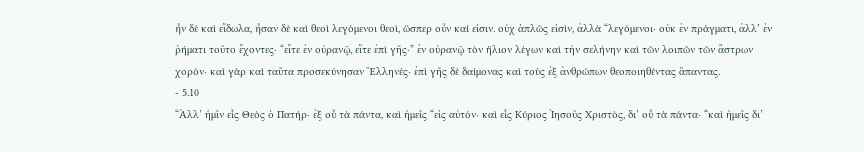ἦν δὲ καὶ εἴδωλα, ἦσαν δὲ καὶ θεοὶ λεγόμενοι θεοὶ, ὥσπερ οὖν καί εἰσιν. οὐχ ἁπλῶς εἰσὶν, ἀλλὰ “λεγόμενοι· οὐκ ἐν πράγματι, ἀλλ’ ἐν ῥήματι τοῦτο ἔχοντες· “εἴτε ἐν οὐρανῷ, εἴτε ἐπὶ γῆς·” ἐν οὐρανῷ τὸν ἥλιον λέγων καὶ τὴν σελήνην καὶ τῶν λοιπῶν τῶν ἄστρων χορόν· καὶ γὰρ καὶ ταῦτα προσεκύνησαν Ἕλληνές· ἐπὶ γῆς δὲ δαίμονας καὶ τοὺς ἐξ ἀνθρώπων θεοποιηθέντας ἅπαντας.
- 5.10
“Ἀλλ’ ἡμῖν εἷς Θεὸς ὁ Πατήρ· ἐξ οὗ τὰ πάντα, καὶ ἡμεῖς “εἰς αὐτόν· καὶ εἷς Κύριος Ἰησοῦς Χριστὸς, δι’ οὗ τὰ πάντα· “καὶ ἡμεῖς δι’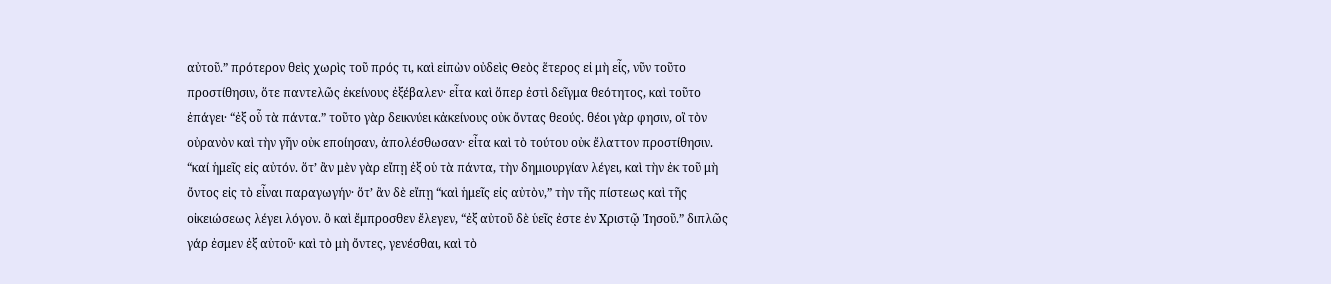αὐτοῦ.” πρότερον θεὶς χωρὶς τοῦ πρός τι, καὶ εἰπὼν οὐδεὶς Θεὸς ἕτερος εἰ μὴ εἷς, νῦν τοῦτο προστίθησιν, ὅτε παντελῶς ἐκείνους ἐξέβαλεν· εἶτα καὶ ὅπερ ἐστὶ δεῖγμα θεότητος, καὶ τοῦτο ἐπάγει· “ἐξ οὗ τὰ πάντα.” τοῦτο γὰρ δεικνύει κἀκείνους οὐκ ὄντας θεούς. θέοι γὰρ φησιν, οἳ τὸν οὐρανὸν καὶ τὴν γῆν οὐκ εποίησαν, ἀπολέσθωσαν· εἶτα καὶ τὸ τούτου οὐκ ἔλαττον προστίθησιν. “καί ἡμεῖς εἰς αὐτόν. ὅτ’ ἂν μὲν γὰρ εἴπῃ ἐξ οὑ τὰ πάντα, τὴν δημιουργίαν λέγει, καὶ τὴν ἐκ τοῦ μὴ ὄντος εἰς τὸ εἶναι παραγωγήν· ὅτ’ ἂν δὲ εἴπῃ “καὶ ἡμεῖς εἰς αὐτὸν,” τὴν τῆς πίστεως καὶ τῆς οἰκειώσεως λέγει λόγον. ὃ καὶ ἔμπροσθεν ἔλεγεν, “ἐξ αὐτοῦ δὲ ὑεῖς ἐστε ἐν Χριστῷ Ἰησοῦ.” διπλῶς γάρ ἐσμεν ἐξ αὐτοῦ· καὶ τὸ μὴ ὄντες, γενέσθαι, καὶ τὸ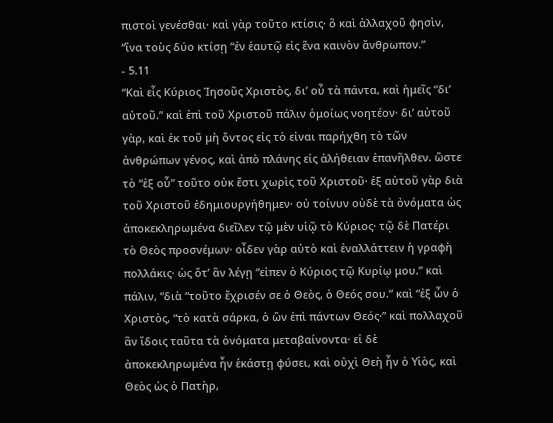πιστοὶ γενέσθαι· καὶ γὰρ τοῦτο κτίσις· ὃ καὶ ἀλλαχοῦ φησὶν, “ἵνα τοὺς δύο κτίσῃ “ἐν ἑαυτῷ εἰς ἕνα καινὸν ἄνθρωπον.”
- 5.11
“Καὶ εἷς Κύριος Ἰησοῦς Χριστὸς, δι’ οὗ τὰ πάντα, καὶ ἡμεῖς “δι’ αὐτοῦ.” καὶ ἐπὶ τοῦ Χριστοῦ πάλιν ὁμοίως νοητέον· δι’ αὐτοῦ γὰρ, καὶ ἐκ τοῦ μὴ ὄντος εἰς τὸ εἰναι παρήχθη τὸ τῶν ἀνθρώπων γένος, καὶ ἀπὸ πλάνης εἰς ἀλήθειαν ἐπανῆλθεν. ὥστε τὸ “ἐξ οὗ” τοῦτο οὐκ ἔστι χωρὶς τοῦ Χριστοῦ· ἐξ αὐτοῦ γὰρ διὰ τοῦ Χριστοῦ ἐδημιουργήθημεν· οὐ τοίνυν οὐδὲ τὰ ὀνόματα ὡς ἀποκεκληρωμένα διεῖλεν τῷ μὲν υἱῷ τὸ Κύριος· τῷ δὲ Πατέρι τὸ Θεὸς προσνέμων· οἶδεν γὰρ αὐτὸ καὶ ἐναλλάττειν ἡ γραφὴ πολλάκις· ὡς ὅτ’ ἃν λέγῃ “εἰπεν ὁ Κύριος τῷ Κυρίῳ μου.” καὶ πάλιν, “διὰ “τοῦτο ἔχρισέν σε ὁ Θεὸς, ὁ Θεός σου.” καὶ “ἐξ ὧν ὁ Χριστὸς, “τὸ κατὰ σάρκα, ὁ ὣν ἐπὶ πάντων Θεός·” καὶ πολλαχοῦ ἃν ἴδοις ταῦτα τὰ ὀνόματα μεταβαίνοντα· εἰ δὲ ἀποκεκληρωμένα ἦν ἑκάστῃ φύσει, καὶ οὐχὶ Θεὴ ἦν ὁ Υἱὸς, καὶ Θεὸς ὡς ὁ Πατὴρ,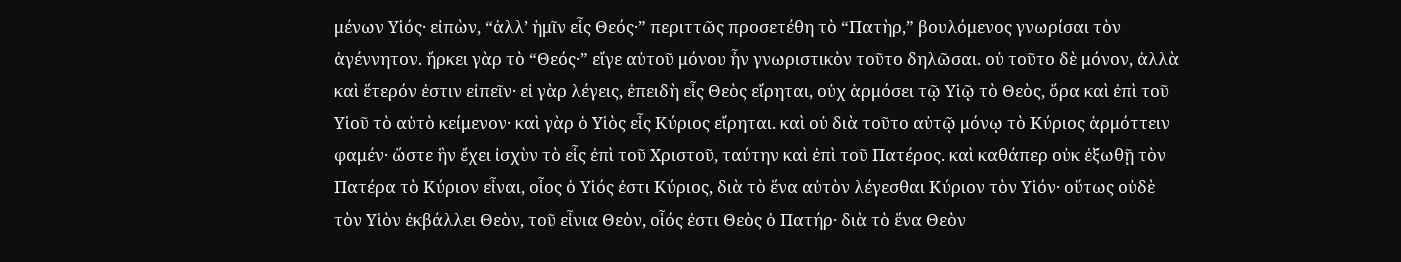μένων Υἱός· εἰπὼν, “ἀλλ’ ἡμῖν εἷς Θεός·” περιττῶς προσετέθη τὸ “Πατὴρ,” βουλόμενος γνωρίσαι τὸν ἀγέννητον. ἤρκει γὰρ τὸ “Θεός·” εἴγε αὐτοῦ μόνου ἦν γνωριστικὸν τοῦτο δηλῶσαι. οὐ τοῦτο δὲ μόνον, ἀλλὰ καὶ ἕτερόν ἐστιν εἰπεῖν· εἰ γὰρ λέγεις, ἐπειδὴ εἷς Θεὸς εἴρηται, οὐχ ἁρμόσει τῷ Υἱῷ τὸ Θεὸς, ὅρα καὶ ἐπὶ τοῦ Υἱοῦ τὸ αὐτὸ κείμενον· καὶ γὰρ ὁ Υἱὸς εἷς Κύριος εἴρηται. καὶ οὐ διὰ τοῦτο αὐτῷ μόνῳ τὸ Κύριος ἁρμόττειν φαμέν· ὥστε ἣν ἔχει ἰσχὺν τὸ εἷς ἐπὶ τοῦ Χριστοῦ, ταύτην καὶ ἐπὶ τοῦ Πατέρος. καὶ καθάπερ οὐκ ἐξωθῇ τὸν Πατέρα τὸ Κύριον εἶναι, οἷος ὁ Υἱός ἐστι Κύριος, διὰ τὸ ἕνα αὐτὸν λέγεσθαι Κύριον τὸν Υἱόν· οὕτως οὐδὲ τὸν Υἱὸν ἐκβάλλει Θεὸν, τοῦ εἶνια Θεὸν, οἷός ἐστι Θεὸς ὁ Πατήρ· διὰ τὸ ἕνα Θεὸν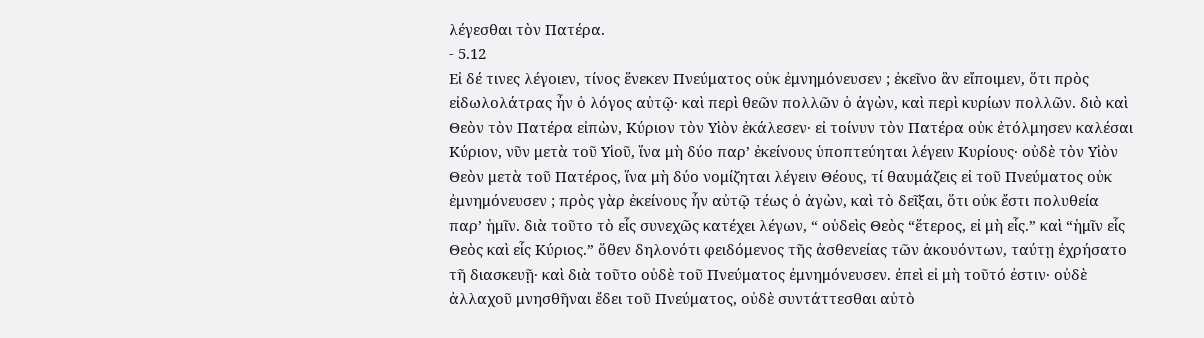λέγεσθαι τὸν Πατέρα.
- 5.12
Εἰ δέ τινες λέγοιεν, τίνος ἕνεκεν Πνεύματος οὐκ ἐμνημόνευσεν ; ἐκεῖνο ἃν εἴποιμεν, ὅτι πρὸς εἰδωλολάτρας ἦν ὁ λόγος αὐτῷ· καὶ περὶ θεῶν πολλῶν ὁ ἀγὼν, καὶ περὶ κυρίων πολλῶν. διὸ καὶ Θεὸν τὸν Πατέρα εἰπὼν, Κύριον τὸν Υἱὸν ἐκάλεσεν· εἰ τοίνυν τὸν Πατέρα οὐκ ἐτόλμησεν καλέσαι Κύριον, νῦν μετὰ τοῦ Υἱοῦ, ἵνα μὴ δύο παρ’ ἐκείνους ὑποπτεύηται λέγειν Κυρίους· οὐδὲ τὸν Υἱὸν Θεὸν μετὰ τοῦ Πατέρος, ἵνα μὴ δύο νομίζηται λέγειν Θέους, τί θαυμάζεις εἰ τοῦ Πνεύματος οὐκ ἐμνημόνευσεν ; πρὸς γὰρ ἐκείνους ἦν αὐτῷ τέως ὁ ἀγὼν, καὶ τὸ δεῖξαι, ὅτι οὐκ ἔστι πολυθεία παρ’ ἡμῖν. διὰ τοῦτο τὸ εἷς συνεχῶς κατέχει λέγων, “ οὐδεὶς Θεὸς “ἕτερος, εἰ μὴ εἷς.” καὶ “ἡμῖν εἷς Θεὸς καὶ εἷς Κύριος.” ὅθεν δηλονότι φειδόμενος τῆς ἀσθενείας τῶν ἀκουόντων, ταύτῃ ἐχρήσατο τῆ διασκευῇ· καὶ διὰ τοῦτο οὐδὲ τοῦ Πνεύματος ἐμνημόνευσεν. ἐπεὶ εἰ μὴ τοῦτό ἐστιν· οὐδὲ ἀλλαχοῦ μνησθῆναι ἔδει τοῦ Πνεύματος, οὐδὲ συντάττεσθαι αὐτὸ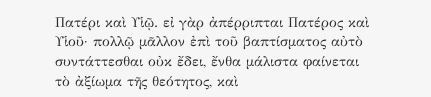Πατέρι καὶ Υἱῷ. εἰ γὰρ ἀπέρριπται Πατέρος καὶ Υἱοῦ· πολλῷ μᾶλλον ἐπὶ τοῦ βαπτίσματος αὐτὸ συντάττεσθαι οὐκ ἔδει, ἔνθα μάλιστα φαίνεται τὸ ἀξίωμα τῆς θεότητος, καὶ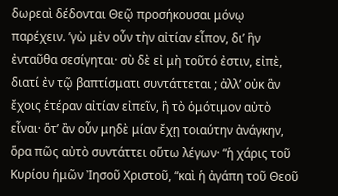δωρεαὶ δέδονται Θεῷ προσήκουσαι μόνῳ παρέχειν. ’γὼ μὲν οὖν τὴν αἰτίαν εἶπον, δι’ ἣν ἐνταῦθα σεσίγηται· σὺ δὲ εἰ μὴ τοῦτό ἐστιν, εἰπὲ, διατί ἐν τῷ βαπτίσματι συντάττεται ; ἀλλ’ οὐκ ἃν ἔχοις ἑτέραν αἰτίαν εἰπεῖν, ἣ τὸ ὁμότιμον αὐτὸ εἶναι· ὅτ’ ἂν οὖν μηδὲ μίαν ἔχῃ τοιαύτην ἀνάγκην, ὅρα πῶς αὐτὸ συντάττει οὕτω λέγων· “ἡ χάρις τοῦ Κυρίου ἡμῶν Ἰησοῦ Χριστοῦ, “καὶ ἡ ἀγάπη τοῦ Θεοῦ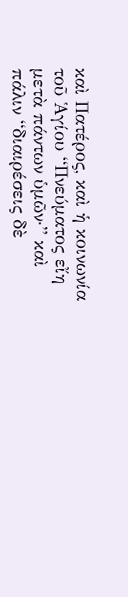καὶ Πατέρος, καὶ ἡ κοινωνία τοῦ Ἁγίου “Πνεύματος εἴη μετὰ πάντων ὑμῶν·” καὶ πάλιν “διαιρέσεις δὲ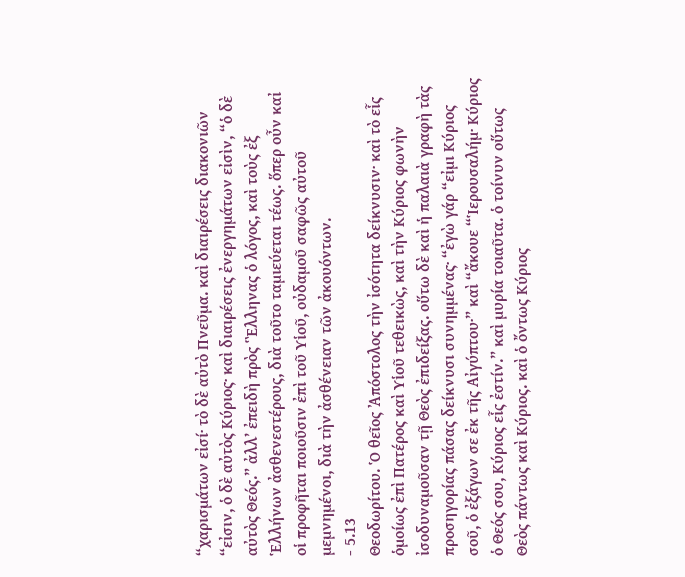“χαρισμάτων εἰσί· τὸ δὲ αὐτὸ Πνεῦμα. καὶ διαιρέσεις διακονιῶν “εἰσιν, ὁ δὲ αὐτὸς Κύριος· καὶ διαιρέσεις ἐνεργημάτων εἰσὶν, “ὁ δὲ αὐτὸς Θεός.” ἀλλ’ ἐπειδὴ πρὸς Ἓλληνας ὁ λόγος, καὶ τοὺς ἐξ Ἑλλήνων ἀσθενεστέρους, διὰ τοῦτο ταμιεύεται τέως. ὅπερ οὖν καἰ οἱ προφῆται ποιοῦσιν ἐπὶ τοῦ Υἱοῦ, οὐδαμοῦ σαφῶς αὐτοῦ μεμνημένοι, διὰ τὴν ἀσθένειαν τῶν ἀκουόντων.
- 5.13
Θεοδωρίτου. Ὁ θεῖος Ἀπόστολος τὴν ἰσότητα δείκνυσιν· καὶ τὸ εἷς ὁμοίως ἐπὶ Πατέρος καὶ Υἱοῦ τεθεικὼς, καὶ τὴν Κύριος φωνὴν ἰσοδυναμοῦσαν τῇ Θεὸς ἐπιδείξας. οὕτω δὲ καὶ ἡ παλαιὰ γραφὴ τὰς προσηγορίας πάσας δείκνυσι συνημμένας· “ἐγὼ γάρ “εἰμι Κύριος σοῦ, ὁ ἐξάγων σε ἐκ τῆς Αἰγύπτου·” καὶ “ἄκουε “Ἱερουσαλήμ· Κύριος ὁ Θεός σου, Κύριος εἷς ἐστίν.” καὶ μυρία τοιαῦτα. ὁ τοίνυν οὕτως Θεὸς πάντως καὶ Κύριος. καὶ ὁ ὄντως Κύριος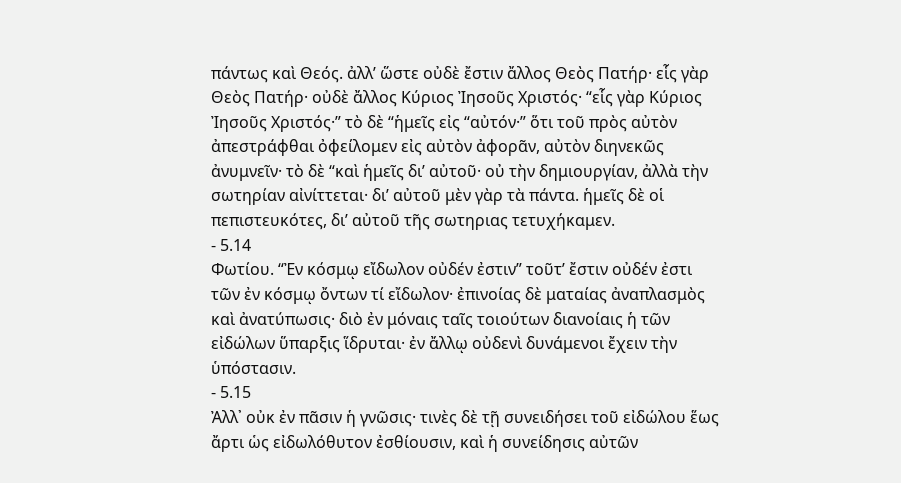πάντως καὶ Θεός. ἀλλ’ ὥστε οὐδὲ ἔστιν ἄλλος Θεὸς Πατήρ· εἷς γὰρ Θεὸς Πατήρ· οὐδὲ ἄλλος Κύριος Ἰησοῦς Χριστός· “εἷς γὰρ Κύριος Ἰησοῦς Χριστός·” τὸ δὲ “ἡμεῖς εἰς “αὐτόν·” ὅτι τοῦ πρὸς αὐτὸν ἀπεστράφθαι ὀφείλομεν εἰς αὐτὸν ἀφορᾶν, αὐτὸν διηνεκῶς ἀνυμνεῖν· τὸ δὲ “καὶ ἡμεῖς δι’ αὐτοῦ· οὐ τὴν δημιουργίαν, ἀλλὰ τὴν σωτηρίαν αἰνίττεται· δι’ αὐτοῦ μὲν γὰρ τὰ πάντα. ἡμεῖς δὲ οἱ πεπιστευκότες, δι’ αὐτοῦ τῆς σωτηριας τετυχήκαμεν.
- 5.14
Φωτίου. “Ἐν κόσμῳ εἴδωλον οὐδέν ἐστιν” τοῦτ’ ἔστιν οὐδέν ἐστι τῶν ἐν κόσμῳ ὄντων τί εἴδωλον· ἐπινοίας δὲ ματαίας ἀναπλασμὸς καὶ ἀνατύπωσις· διὸ ἐν μόναις ταῖς τοιούτων διανοίαις ἡ τῶν εἰδώλων ὕπαρξις ἵδρυται· ἐν ἄλλῳ οὐδενὶ δυνάμενοι ἔχειν τὴν ὑπόστασιν.
- 5.15
Ἀλλ᾿ οὐκ ἐν πᾶσιν ἡ γνῶσις· τινὲς δὲ τῇ συνειδήσει τοῦ εἰδώλου ἕως ἄρτι ὡς εἰδωλόθυτον ἐσθίουσιν, καὶ ἡ συνείδησις αὐτῶν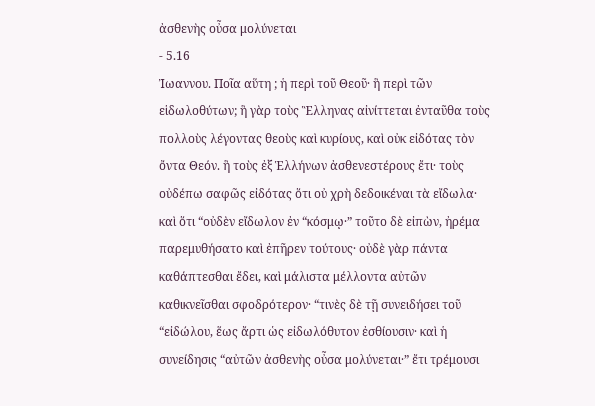ἀσθενὴς οὖσα μολύνεται
- 5.16
Ἰωαννου. Ποῖα αὕτη ; ἡ περὶ τοῦ Θεοῦ· ἣ περὶ τῶν εἱδωλοθύτων; ἣ γὰρ τοὺς Ἓλληνας αἰνίττεται ἐνταῦθα τοὺς πολλοὺς λέγοντας θεοὺς καὶ κυρίους, καὶ οὐκ εἰδότας τὸν ὄντα Θεόν. ἣ τοὺς ἐξ Ἑλλήνων ἀσθενεστέρους ἔτι· τοὺς οὐδέπω σαφῶς εἰδότας ὅτι οὐ χρὴ δεδοικέναι τὰ εἴδωλα· καὶ ὅτι “οὐδὲν εἴδωλον ἐν “κόσμῳ·” τοῦτο δὲ εἰπὼν, ἠρέμα παρεμυθήσατο καὶ ἐπῆρεν τούτους· οὐδὲ γὰρ πάντα καθάπτεσθαι ἔδει, καὶ μάλιστα μέλλοντα αὐτῶν καθικνεῖσθαι σφοδρότερον· “τινὲς δὲ τῇ συνειδήσει τοῦ “εἰδώλου, ἕως ἄρτι ὡς εἰδωλόθυτον ἐσθίουσιν· καὶ ἡ συνείδησις “αὐτῶν ἀσθενὴς οὖσα μολύνεται·” ἔτι τρέμουσι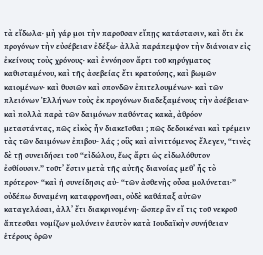τὰ εἴδωλα· μὴ γάρ μοι τὴν παροῦσαν εἴπῃς κατάστασιν, καὶ ὅτι ἐκ προγόνων τὴν εὐσέβειαν ἐδέξω· ἀλλὰ παράπεμψον τὴν διάνοιαν εἰς ἐκείνους τοὺς χρόνους· καὶ ἐννόησον ἄρτι τοῦ κηρύγματος καθισταμένου, καὶ τῆς ἀσεβείας ἔτι κρατούσης, καὶ βωμῶν καιομένων· καὶ θυσιῶν καὶ σπονδῶν ἐπιτελουμένων· καὶ τῶν πλειόνων Ἑλλήνων τοὺς ἐκ προγόνων διαδεξαμένους τὴν ἀσέβειαν· καὶ πολλὰ παρὰ τῶν δαιμόνων παθόντας κακὰ, ἀθρόον μεταστάντας, πῶς εἰκὸς ἦν διακεῖσθαι ; πῶς δεδοικέναι καὶ τρέμειν τὰς τῶν δαιμόνων ἐπιβου- λάς ; οὓς καὶ αἰνιττόμενος ἔλεγεν, “τινὲς δὲ τῇ συνειδήσει τοῦ “εἰδώλου, ἕως ἄρτι ὡς εἰδωλόθυτον ἐσθίουσιν.” τοῦτ’ ἔστιν μετὰ τῆς αὐτῆς διανοίας μεθ’ ἧς τὸ πρότερον· “καὶ ἡ συνείδησις αὐ- “τῶν ἀσθενὴς οὖσα μολύνεται·” οὐδέπω δυναμένη καταφρονῆσαι, οὐδὲ καθάπαξ αὐτῶν καταγελάσαι, ἀλλ’ ἔτι διακρινομένη· ὥσπερ ἃν εἴ τις τοῦ νεκροῦ ἅπτεσθαι νομίζων μολύνειν ἑαυτὸν κατὰ Ιουδαϊκὴν συνήθειαν ἑτέρους ὁρῶν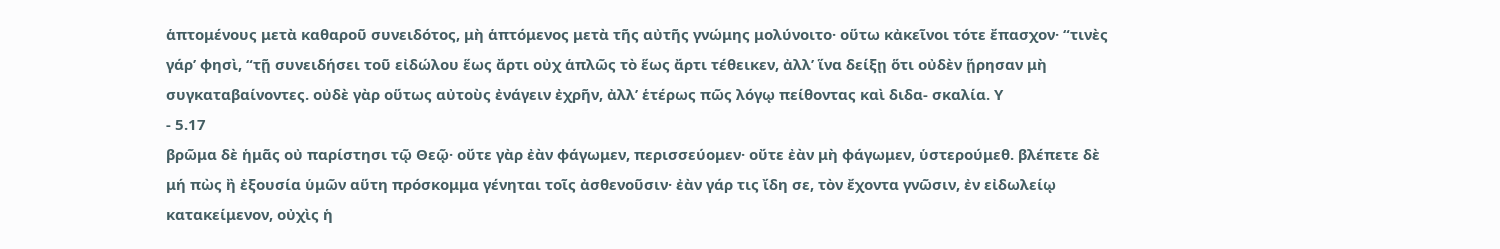ἁπτομένους μετὰ καθαροῦ συνειδότος, μὴ ἁπτόμενος μετὰ τῆς αὐτῆς γνώμης μολύνοιτο· οὕτω κἀκεῖνοι τότε ἔπασχον· “τινὲς γάρ’ φησὶ, “τῇ συνειδήσει τοῦ εἰδώλου ἕως ἄρτι οὐχ ἁπλῶς τὸ ἕως ἄρτι τέθεικεν, ἀλλ’ ἵνα δείξῃ ὅτι οὐδὲν ᾕρησαν μὴ συγκαταβαίνοντες. οὐδὲ γὰρ οὕτως αὐτοὺς ἐνάγειν ἐχρῆν, ἀλλ’ ἑτέρως πῶς λόγῳ πείθοντας καὶ διδα- σκαλία. Υ
- 5.17
βρῶμα δὲ ἡμᾶς οὐ παρίστησι τῷ Θεῷ· οὔτε γὰρ ἐὰν φάγωμεν, περισσεύομεν· οὔτε ἐὰν μὴ φάγωμεν, ὑστερούμεθ. βλέπετε δὲ μή πὼς ἢ ἐξουσία ὑμῶν αὕτη πρόσκομμα γένηται τοῖς ἀσθενοῦσιν· ἐὰν γάρ τις ἴδη σε, τὸν ἔχοντα γνῶσιν, ἐν εἰδωλείῳ κατακείμενον, οὐχὶς ἡ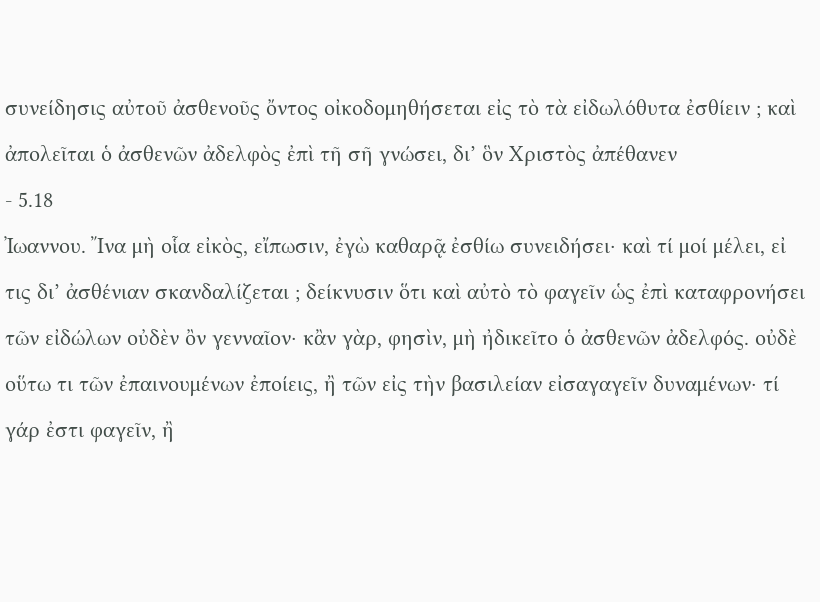συνείδησις αὐτοῦ ἀσθενοῦς ὄντος οἰκοδομηθήσεται εἰς τὸ τὰ εἰδωλόθυτα ἐσθίειν ; καὶ ἀπολεῖται ὁ ἀσθενῶν ἀδελφὸς ἐπὶ τῆ σῆ γνώσει, δι’ ὃν Χριστὸς ἀπέθανεν
- 5.18
Ἰωαννου. Ἴνα μὴ οἷα εἰκὸς, εἴπωσιν, ἐγὼ καθαρᾷ ἐσθίω συνειδήσει· καὶ τί μοί μέλει, εἰ τις δι’ ἀσθένιαν σκανδαλίζεται ; δείκνυσιν ὅτι καὶ αὐτὸ τὸ φαγεῖν ὡς ἐπὶ καταφρονήσει τῶν εἰδώλων οὐδὲν ὂν γενναῖον· κἂν γὰρ, φησὶν, μὴ ἠδικεῖτο ὁ ἀσθενῶν ἀδελφός. οὐδὲ οὕτω τι τῶν ἐπαινουμένων ἐποίεις, ἢ τῶν εἰς τὴν βασιλείαν εἰσαγαγεῖν δυναμένων· τί γάρ ἐστι φαγεῖν, ἢ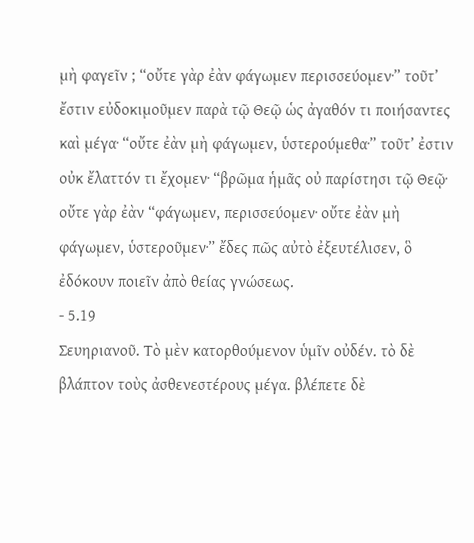μὴ φαγεῖν ; “οὔτε γὰρ ἐὰν φάγωμεν περισσεύομεν·” τοῦτ’ ἔστιν εὐδοκιμοῦμεν παρὰ τῷ Θεῷ ὡς ἀγαθόν τι ποιήσαντες καὶ μέγα· “οὔτε ἐὰν μὴ φάγωμεν, ὑστερούμεθα·” τοῦτ’ ἐστιν οὐκ ἔλαττόν τι ἔχομεν· “βρῶμα ἡμᾶς οὐ παρίστησι τῷ Θεῷ· οὔτε γὰρ ἐὰν “φάγωμεν, περισσεύομεν· οὔτε ἐὰν μὴ φάγωμεν, ὑστεροῦμεν·” ἔδες πῶς αὐτὸ ἐξευτέλισεν, ὃ ἐδόκουν ποιεῖν ἀπὸ θείας γνώσεως.
- 5.19
Σευηριανοῦ. Τὸ μὲν κατορθούμενον ὑμῖν οὐδέν. τὸ δὲ βλάπτον τοὺς ἀσθενεστέρους μέγα. βλέπετε δὲ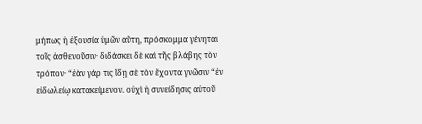μήπως ἡ ἐξουσία ὑμῶν αὕτη, πρόσκομμα γένηται τοῖς ἀσθενοῦσιν· διδάσκει δὲ καὶ τῆς βλάβης τὸν τρόπον· “ἐὰν γάρ τις ἴδῃ σὲ τὸν ἔχοντα γνῶσιν “ἐν εἰδωλείῳ κατακείμενον. οὐχὶ ἡ συνείδησις αὐτοῦ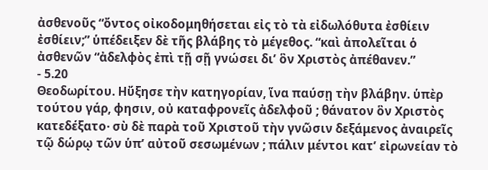ἀσθενοῦς “ὄντος οἰκοδομηθήσεται εἰς τὸ τὰ εἰδωλόθυτα ἐσθίειν ἐσθίειν;” ὑπέδειξεν δὲ τῆς βλάβης τὸ μέγεθος. “καὶ ἀπολεῖται ὁ ἀσθενῶν “ἀδελφὸς ἐπὶ τῇ σῇ γνώσει δι’ ὃν Χριστὸς ἀπέθανεν.”
- 5.20
Θεοδωρίτου. Ηὔξησε τὴν κατηγορίαν, ἵνα παύσῃ τὴν βλάβην. ὑπὲρ τούτου γάρ, φησιν, οὐ καταφρονεῖς ἀδελφοῦ ; θάνατον ὃν Χριστὸς κατεδέξατο· σὺ δὲ παρὰ τοῦ Χριστοῦ τὴν γνῶσιν δεξάμενος ἀναιρεῖς τῷ δώρῳ τῶν ὑπ’ αὐτοῦ σεσωμένων ; πάλιν μέντοι κατ’ εἰρωνείαν τὸ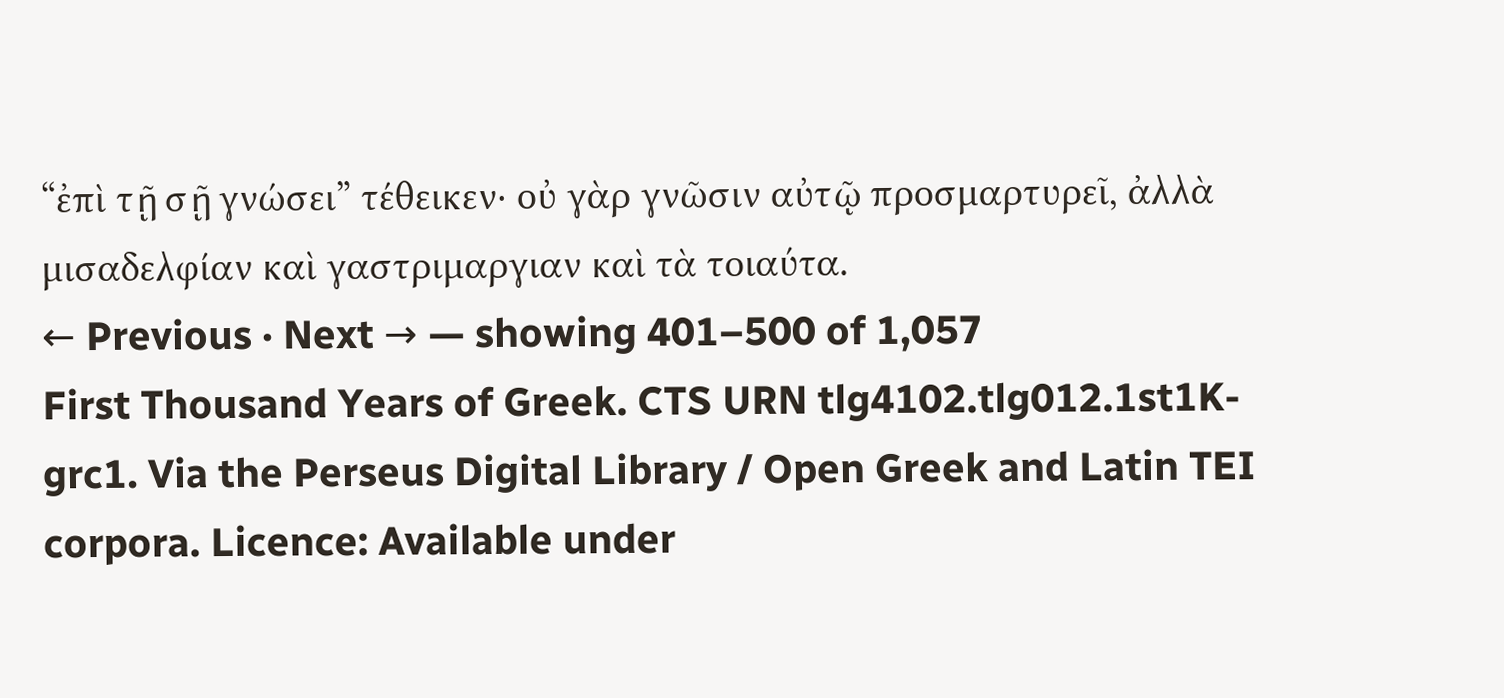“ἐπὶ τῇ σῇ γνώσει” τέθεικεν· οὐ γὰρ γνῶσιν αὐτῷ προσμαρτυρεῖ, ἀλλὰ μισαδελφίαν καὶ γαστριμαργιαν καὶ τὰ τοιαύτα.
← Previous · Next → — showing 401–500 of 1,057
First Thousand Years of Greek. CTS URN tlg4102.tlg012.1st1K-grc1. Via the Perseus Digital Library / Open Greek and Latin TEI corpora. Licence: Available under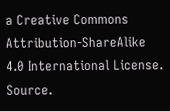a Creative Commons Attribution-ShareAlike 4.0 International License. Source.